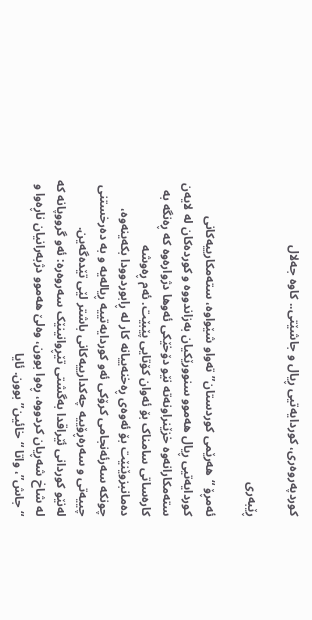کوردپەروەری، کوردایەتیی ڕیال و جاشێتی.. کاوە جەلال

ڕێبەری

ئەمڕۆ “هەرێمی کوردستان” تەواو شێواوە، ستەمکارییەکانی کوردایەتیی ڕیال هەموو سنوورێکیان بەزاندووە و کوردەکان لە لایەن ستەمکارانەوە خزێنراونەتە نێو دۆخێکی ئەوها دژوارەوە کە ڕەنگە بە کارەساتی سامناک بۆ ئەوان کۆتایی پێبێت. ئەم ڕەوشە دەمانبزوێنێت بۆ ئەوەی ڕەخنەییانە کار لە ڕابوردوودا بکەینەوە، چونکە سەرئەنجامی کرۆکی ئەو کوردایەتییە ڕیالەیە و بە دەرخستنی چییەتی و سەرەڕۆییە چەکدارییەکانی باشتر لێی تێدەگەین.
لەنێو کوردانی ئێراقدا بەگشتی تێڕوانینێک سەروەرە: ئەو گرووپانە کە لە شاخ شەڕیان کردووە، ڕەوا بوون، وەلێ هەموو دژبەرانیان ناڕەوا و “جاش”، واتا “خائین” بوون. ئایا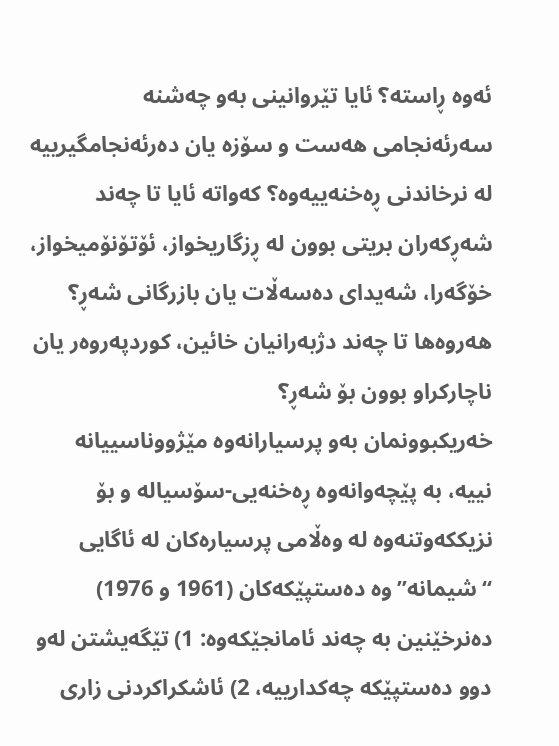ئەوە ڕاستە؟ ئایا تێروانینی بەو چەشنە سەرئەنجامی هەست و سۆزە یان دەرئەنجامگیرییە لە نرخاندنی ڕەخنەییەوە؟ کەواتە ئایا تا چەند شەڕکەران بریتی بوون لە ڕزگاریخواز، ئۆتۆنۆمیخواز، خۆگەرا، شەیدای دەسەڵات یان بازرگانی شەڕ؟ هەروەها تا چەند دژبەرانیان خائین، کوردپەروەر یان ناچارکراو بوون بۆ شەڕ؟
خەریکبوونمان بەو پرسیارانەوە مێژووناسییانە نییە، بە پێچەوانەوە ڕەخنەیی-سۆسیالە و بۆ نزیککەوتنەوە لە وەڵامی پرسیارەکان لە ئاگایی “شیمانە”وە دەستپێکەکان (1961 و 1976) دەنرخێنین بە چەند ئامانجێکەوە: 1) تێگەیشتن لەو دوو دەستپێکە چەکدارییە، 2) ئاشکراکردنی زاری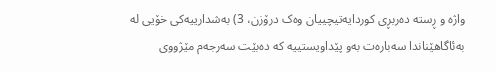واژە و ڕستە دەربڕی کوردایەتیچییان وەک درۆزن، 3) بەشدارییەکی خۆیی لە بەئاگاهێناندا سەبارەت بەو پێداویستییە کە دەبێت سەرجەم مێژووی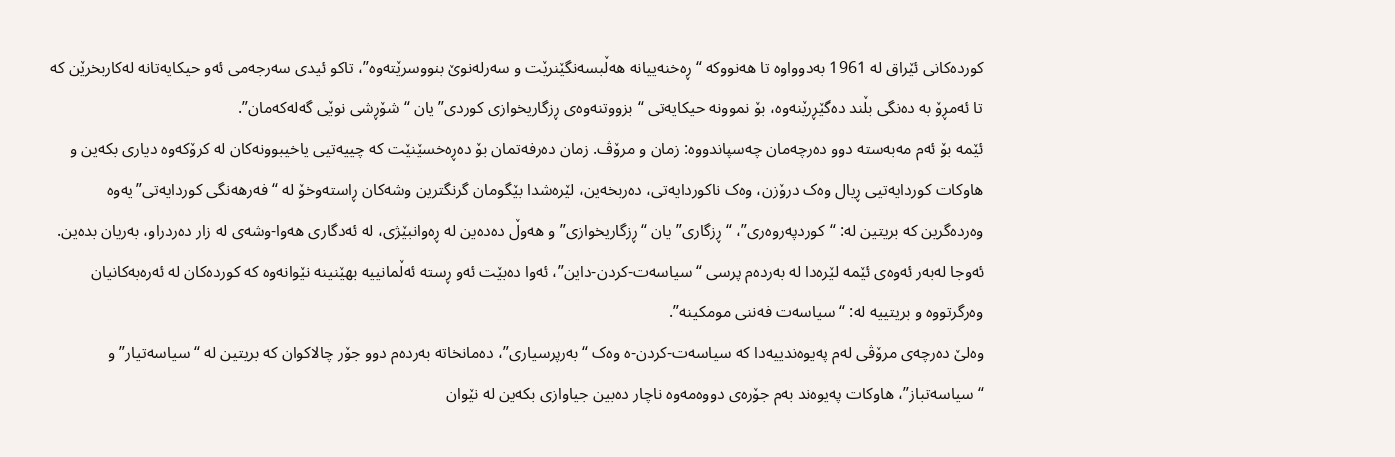کوردەکانی ئێراق لە 1961 بەدوواوە تا هەنووکە “ڕەخنەییانە هەڵبسەنگێنرێت و سەرلەنوێ بنووسرێتەوە”، تاکو ئیدی سەرجەمی ئەو حیکایەتانە لەکاربخرێن کە تا ئەمڕۆ بە دەنگی بڵند دەگێڕرێنەوە، بۆ نموونە حیکایەتی “بزووتنەوەی ڕزگاریخوازی کوردی” یان “شۆڕشی نوێی گەلەکەمان”.
ئێمە بۆ ئەم مەبەستە دوو دەرچەمان چەسپاندووە: زمان و مرۆڤ. زمان دەرفەتمان بۆ دەڕەخسێنێت کە چییەتیی یاخیبوونەکان لە کرۆکەوە دیاری بکەین و هاوکات کوردایەتیی ڕیال وەک درۆزن، وەک ناکوردایەتی، دەربخەین، لێرەشدا بێگومان گرنگترین وشەکان ڕاستەوخۆ لە “فەرهەنگی کوردایەتی”یەوە وەردەگرین کە بریتین لە: “کوردپەروەری”، “ڕزگاری” یان “ڕزگاریخوازی” و هەوڵ دەدەین لە ڕەوانبێژی، لە ئەدگاری هەوا-وشەی لە زار دەردراو، بەریان بدەین. ئەوجا لەبەر ئەوەی ئێمە لێرەدا لە بەردەم پرسی “سیاسەت-کردن-داین”، ئەوا دەبێت ئەو ڕستە ئەڵمانییە بهێنینە نێوانەوە کە کوردەکان لە ئەرەبەکانیان وەرگرتووە و بریتییە لە: “سیاسەت فەننی مومکینە”.
وەلێ دەرچەی مرۆڤی لەم پەیوەندییەدا کە سیاسەت-کردن-ە وەک “بەرپرسیاری”، دەمانخاتە بەردەم دوو جۆر چالاکوان کە بریتین لە “سیاسەتیار” و “سیاسەتباز”، هاوکات پەیوەند بەم جۆرەی دووەمەوە ناچار دەبین جیاوازی بکەین لە نێوان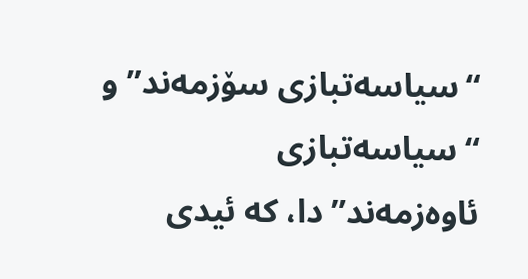“سیاسەتبازی سۆزمەند” و “سیاسەتبازی ئاوەزمەند”دا، کە ئیدی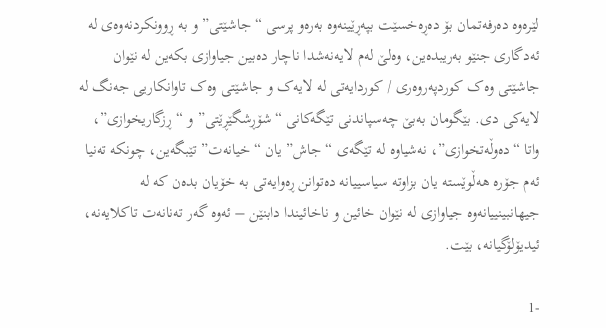لێرەوە دەرفەتمان بۆ دەڕەخسێت بپەڕێینەوە بەرەو پرسی “جاشێتی” و بە ڕوونکردنەوەی لە ئەدگاری جنێو بەریبدەین، وەلێ لەم لایەنەشدا ناچار دەبین جیاوازی بکەین لە نێوان جاشێتی وەک کوردپەروەری / کوردایەتی لە لایەک و جاشێتی وەک تاوانکاریی جەنگ لە لایەکی دی. بێگومان بەبێ چەسپاندنی تێگەکانی “شۆڕشگێڕێتی” و “ڕزگاریخوازی”، واتا “دەوڵەتخوازی”، نەشیاوە لە تێگەی “جاش” یان “خیانەت” تێبگەین، چونکە تەنیا ئەم جۆرە هەڵوێستە یان بزاوتە سیاسییانە دەتوانن ڕەوایەتی بە خۆیان بدەن کە لە جیهانبینییانەوە جیاوازی لە نێوان خائین و ناخائیندا دابنێن – ئەوە گەر تەنانەت تاکلایەنە، ئیدیۆلۆگیانە، بێت.

-1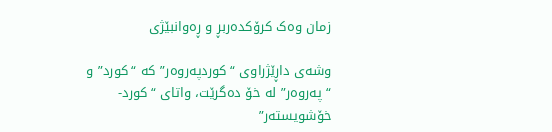زمان وەک کرۆکدەربڕ و ڕەوانبێژی

وشەی داڕێژراوی “کوردپەروەر” کە “کورد” و “پەروەر” لە خۆ دەگرێت، واتای “کورد-خۆشویستەر”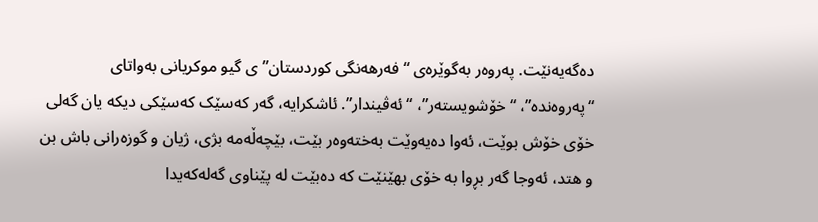دەگەیەنێت. پەروەر بەگوێرەی “فەرهەنگی کوردستان”ی گیو موکریانی بەواتای “پەروەندە”، “خۆشویستەر”، “ئەڤیندار”. ئاشکرایە، گەر کەسێک کەسێکی دیکە یان گەلی خۆی خۆش بوێت، ئەوا دەیەوێت بەختەوەر بێت، بێچەڵەمە بژی، ژیان و گوزەرانی باش بن و هتد، ئەوجا گەر بڕوا بە خۆی بهێنێت کە دەبێت لە پێناوی گەلەکەیدا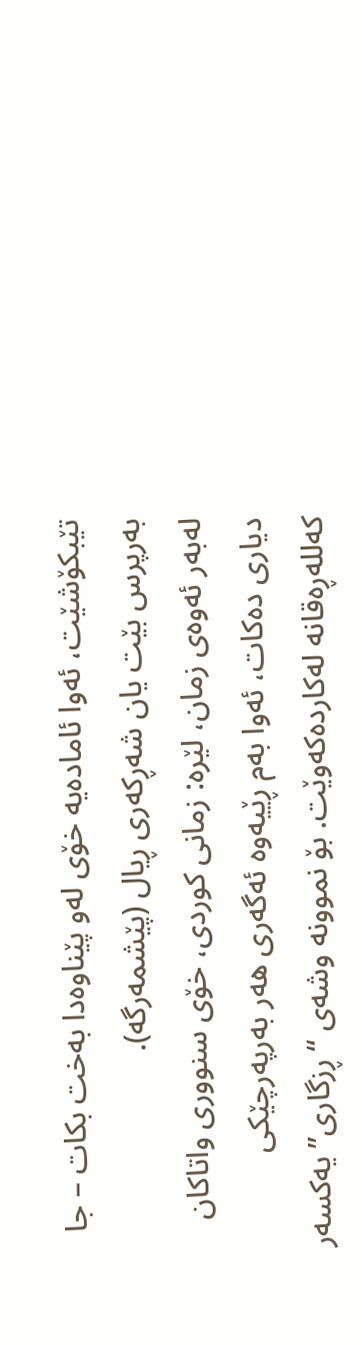تێبکۆشێت، ئەوا ئامادەیە خۆی لەو پێناوەدا بەخت بکات – جا بەرپرس بێت یان شەڕکەری ڕیال (پێشمەرگە).
لەبەر ئەوەی زمان، لێرە: زمانی کوردی، خۆی سنووری واتاکان دیاری دەکات، ئەوا بەم ڕێیەوە ئەگەری هەر بەرپەرچێکی کەللەڕەقانە لەکاردەکەوێت. بۆ نموونە وشەی “ڕزگاری” یەکسەر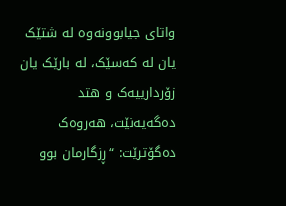واتای جیابوونەوە لە شتێک یان لە کەسێک، لە بارێک یان زۆردارییەک و هتد دەگەیەنێت، هەروەک دەگۆترێت: “ڕزگارمان بوو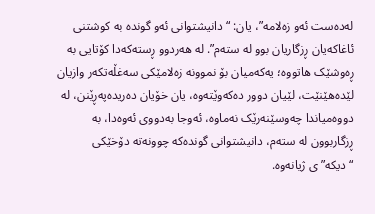لەدەست ئەو زەلامە”، یان: “دانیشتوانی ئەو گوندە بە کوشتنی ئاغاکەیان ڕزگاریان بوو لە ستەم”. لە هەردوو ڕستەکەدا کۆتایی بە ڕەوشێک هاتووە؛ یەکەمیان بۆ نموونە زەلامێکی سەغڵەتکەر وازیان لێدەهێنێت، لێیان دوور دەکەوێتەوە، یان خۆیان دەریدەپەڕێنن، لە دووەمیاندا چەوسێنەرێک نەماوە، ئەوجا بەدووی ئەوەدا، بە ڕزگاربوون لە ستەم، دانیشتوانی گوندەکە چوونەتە دۆخێکی “دیکە”ی ژیانەوە.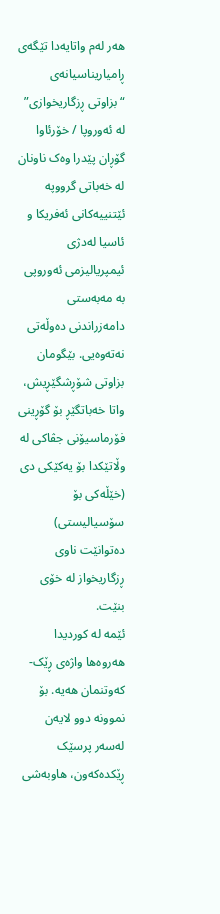هەر لەم واتایەدا تێگەی ڕامیاریناسیانەی “بزاوتی ڕزگاریخوازی” لە ئەوروپا / خۆرئاوا گۆڕان پێدرا وەک ناونان لە خەباتی گرووپە ئێتنییەکانی ئەفریکا و ئاسیا لەدژی ئیمپریالیزمی ئەوروپی بە مەبەستی دامەزراندنی دەوڵەتی نەتەوەیی. بێگومان بزاوتی شۆڕشگێڕیش، واتا خەباتگێڕ بۆ گۆڕینی فۆرماسیۆنی جڤاکی لە وڵاتێکدا بۆ یەکێکی دی (خێڵەکی بۆ سۆسیالیستی) دەتوانێت ناوی ڕزگاریخواز لە خۆی بنێت.
ئێمە لە کوردیدا هەروەها واژەی ڕێک-کەوتنمان هەیە. بۆ نموونە دوو لایەن لەسەر پرسێک ڕێکدەکەون، هاوبەشی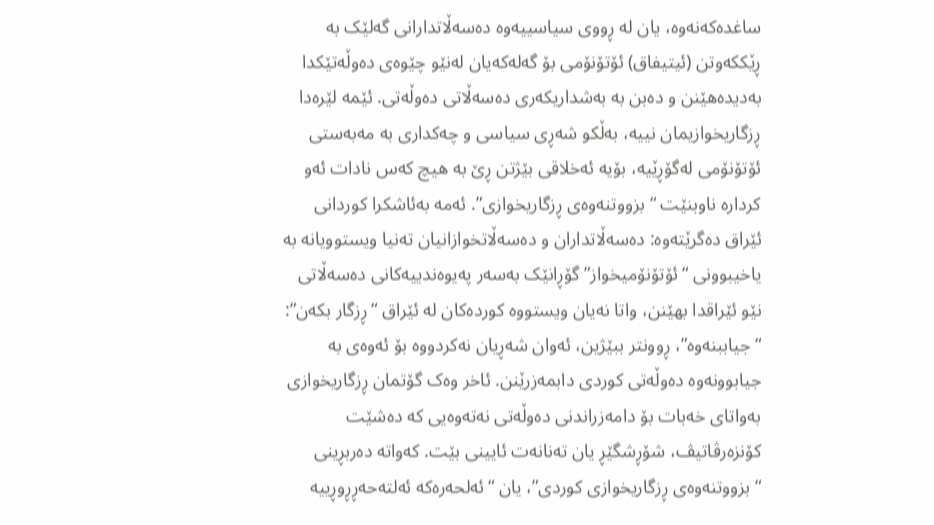ساغدەکەنەوە، یان لە ڕووی سیاسییەوە دەسەڵاتدارانی گەلێک بە ڕێککەوتن (ئیتیفاق) ئۆتۆنۆمی بۆ گەلەکەیان لەنێو چێوەی دەوڵەتێکدا بەدیدەهێنن و دەبن بە بەشداریکەری دەسەڵاتی دەوڵەتی. ئێمە لێرەدا ڕزگاریخوازیمان نییە، بەڵکو شەڕی سیاسی و چەکداری بە مەبەستی ئۆتۆنۆمی لەگۆڕێیە، بۆیە ئەخلاقی بێژتن ڕێ بە هیچ کەس نادات ئەو کردارە ناوبنێت “بزووتنەوەی ڕزگاریخوازی”. ئەمە بەئاشکرا کوردانی ئێراق دەگرێتەوە: دەسەڵاتداران و دەسەڵاتخوازانیان تەنیا ویستوویانە بە یاخیبوونی “ئۆتۆنۆمیخواز” گۆڕانێک بەسەر پەیوەندییەکانی دەسەڵاتی نێو ئێراقدا بهێنن، واتا نەیان ویستووە کوردەکان لە ئێراق “ڕزگار بکەن”: “جیاببنەوە”، ڕوونتر ببێژین، ئەوان شەڕیان نەکردووە بۆ ئەوەی بە جیابوونەوە دەوڵەتی کوردی دابمەزرێنن. ئاخر وەک گۆتمان ڕزگاریخوازی بەواتای خەبات بۆ دامەزراندنی دەوڵەتی نەتەوەیی کە دەشێت کۆنزەرڤاتیڤ، شۆڕشگێڕ یان تەنانەت ئایینی بێت. کەواتە دەربڕینی “بزووتنەوەی ڕزگاریخوازی کوردی”، یان “ئەلحەرەکە ئەلتەحەڕڕوڕییە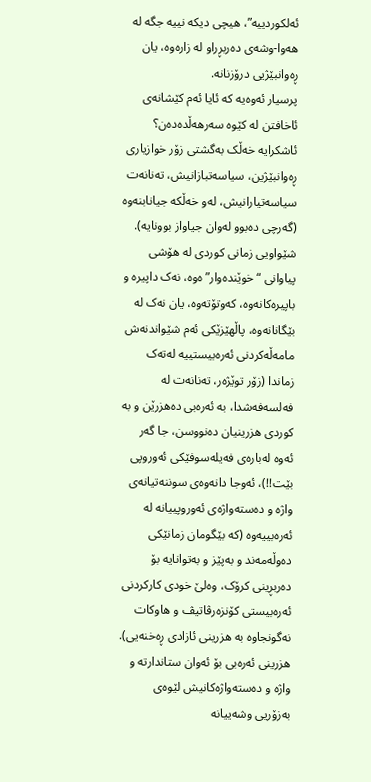ئەلکوردییە”، هیچی دیکە نییە جگە لە هەوا-وشەی دەربڕراو لە زارەوە، یان ڕەوانبێژیی درۆزنانە.
پرسیار ئەوەیە کە ئایا ئەم کێشانەی ئاخافتن لە کێوە سەرهەڵدەدەن؟ ئاشکرایە خەڵک بەگشتی زۆر خوازیاری ڕەوانبێژین، سیاسەتبازانیش، تەنانەت سیاسەتیارانیش، لەو خەڵکە جیانابنەوە (گەرچی دەبوو لەوان جیاواز بوونایە). شێواویی زمانی کوردی لە هۆشی پیاوانی “خوێندەوار”ەوە، نەک داپیرە و باپیرەکانەوە، کەوتۆتەوە، یان نەک لە بێگانانەوە، پاڵهێزێکی ئەم شێواندنەش مامەڵەکردنی ئەرەبیستییە لەتەک زماندا (زۆر توێژەر، تەنانەت لە فەلسەفەشدا، بە ئەرەبی دەهزرێن و بە کوردی هزرینیان دەنووسن، جا گەر ئەوە لەبارەی فەیلەسوفێکی ئەوروپی بێت!!)، ئەوجا دانەوەی سوننەتیانەی واژە و دەستەواژەی ئەوروپییانە لە ئەرەبییەوە (کە بێگومان زمانێکی دەوڵەمەند و بەپێز و بەتوانایە بۆ دەربڕینی کرۆک، وەلێ خودی کارکردنی ئەرەبیستی کۆنزەرڤاتیڤ و هاوکات نەگونجاوە بە هزرینی ئازادی ڕەخنەیی). هزرینی ئەرەبی بۆ ئەوان ستاندارتە و واژە و دەستەواژەکانیش لێوەی بەزۆریی وشەییانە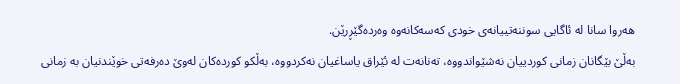هەروا سانا لە ئاگایی سوننەتییانەی خودی کەسەکانەوە وەردەگێڕرێن.
بەڵێ بێگانان زمانی کوردییان نەشێواندووە، تەنانەت لە ئێراق یاساغیان نەکردووە، بەڵکو کوردەکان لەوێ دەرفەتی خوێندنیان بە زمانی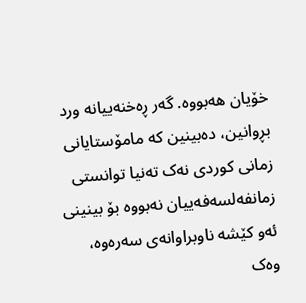خۆیان هەبووە. گەر ڕەخنەییانە ورد بڕوانین، دەبینین کە مامۆستایانی زمانی کوردی نەک تەنیا توانستی زمانفەلسەفەییان نەبووە بۆ بینینی ئەو کێشە ناوبراوانەی سەرەوە، وەک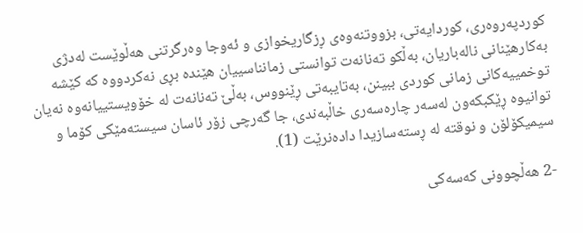کوردپەروەری، کوردایەتی، بزووتنەوەی ڕزگاریخوازی و ئەوجا وەرگرتنی هەڵوێست لەدژی بەکارهێنانی نالەباریان، بەڵکو تەنانەت توانستی زمانناسییان هێندە بڕی نەکردووە کە کێشە توخمییەکانی زمانی کوردی ببینن، بەتایبەتی ڕێنووس، بەڵێ تەنانەت لە خۆویستییانەوە نەیان توانیوە ڕێکبکەون لەسەر چارەسەری خاڵبەندی، جا گەرچی زۆر ئاسان سیستەمێکی کۆما و سیمیکۆلۆن و نوقتە لە ڕستەسازیدا دادەنرێت (1).

-2 هەڵچوونی کەسەکی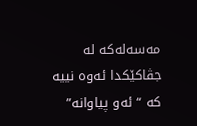مەسەلەکە لە جڤاکێکدا ئەوە نییە کە “ئەو پیاوانە”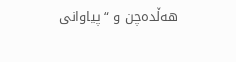هەڵدەچن و “پیاوانی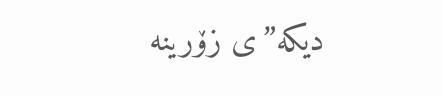دیکە”ی زۆرینە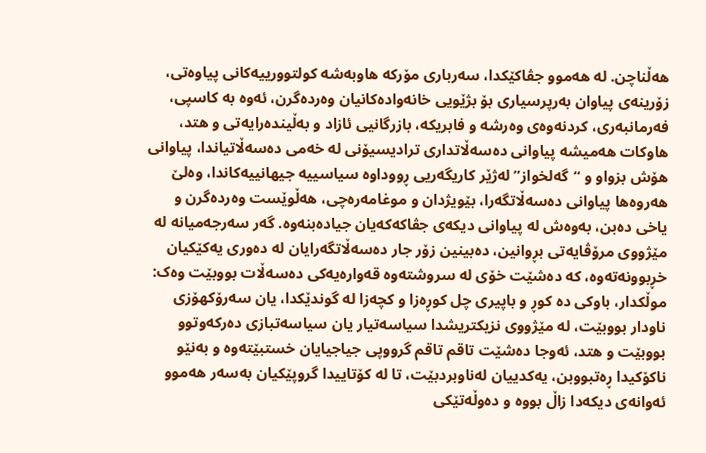هەڵناچن. لە هەموو جڤاکێکدا، سەرباری مۆرکە هاوبەشە کولتوورییەکانی پیاوەتی، زۆرینەی پیاوان بەرپرسیاری بۆ بژێویی خانەوادەکانیان وەردەگرن، ئەوە بە کاسپی، فەرمانبەری، کردنەوەی وەرشە و فابریکە، بازرگانیی ئازاد و بەڵیندەرایەتی و هتد، هاوکات هەمیشە پیاوانی دەسەڵاتداری ترادیسیۆنی لە خەمی دەسەڵاتیاندا، پیاوانی هۆش بزواو و “گەلخواز” لەژێر کاریگەریی ڕووداوە سیاسییە جیهانییەکاندا، وەلێ هەروەها پیاوانی دەسەڵاتگەرا، بێویژدان و موغامەرەچی، هەڵوێست وەردەگرن و یاخی دەبن، بەوەش لە پیاوانی دیکەی جڤاکەکەیان جیادەبنەوە. گەر سەرجەمیانە لە مێژووی مرۆڤایەتی بڕوانین، دەبینین زۆر جار دەسەڵاتگەرایان لە دەوری یەکێكیان خڕبوونەتەوە، کە دەشێت خۆی لە سروشتەوە قەوارەیەکی دەسەڵات بووبێت وەک: موڵکدار، باوکی دە کوڕ و باپیری چل کوڕەزا و کچەزا لە گوندێکدا، یان سەرۆکهۆزی ناودار بووبێت، لە مێژووی نزیکتریشدا سیاسەتیار یان سیاسەتبازی دەرکەوتوو بووبێت و هتد، ئەوجا دەشێت تاقم تاقم گرووپی جیاجیایان خستبێتەوە و بەنێو ناکۆکیدا ڕەتبووبن، یەکدییان لەناوبردبێت، تا لە کۆتاییدا گروپێکیان بەسەر هەموو ئەوانەی دیکەدا زاڵ بووە و دەوڵەتێکی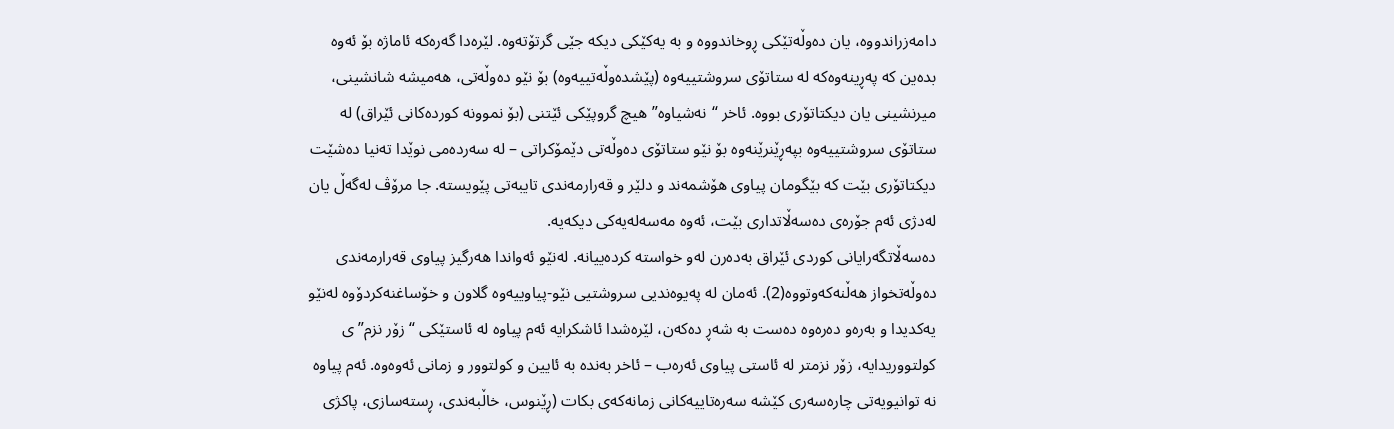دامەزراندووە، یان دەوڵەتێكی ڕوخاندووە و بە یەکێکی دیکە جێی گرتۆتەوە. لێرەدا گەرەکە ئاماژە بۆ ئەوە بدەین کە پەڕینەوەکە لە ستاتۆی سروشتییەوە (پێشدەوڵەتییەوە) بۆ نێو دەوڵەتی، هەمیشە شانشینی، میرنشینی یان دیکتاتۆری بووە. ئاخر “نەشیاوە” هیچ گروپێکی ئێتنی (بۆ نموونە کوردەکانی ئێراق) لە ستاتۆی سروشتییەوە بپەڕێنرێنەوە بۆ نێو ستاتۆی دەوڵەتی دێمۆکراتی – لە سەردەمی نوێدا تەنیا دەشێت دیکتاتۆری بێت کە بێگومان پیاوی هۆشمەند و دلێر و قەرارمەندی تایبەتی پێویستە. جا مرۆڤ لەگەڵ یان لەدژی ئەم جۆرەی دەسەڵاتداری بێت، ئەوە مەسەلەیەکی دیکەیە.
دەسەڵاتگەرایانی کوردی ئێراق بەدەرن لەو خواستە کردەییانە. لەنێو ئەواندا هەرگیز پیاوی قەرارمەندی دەوڵەتخواز هەڵنەکەوتووە(2). ئەمان لە پەیوەندیی سروشتیی نێو-پیاوییەوە گلاون و خۆساغنەکردۆوە لەنێو یەکدیدا و بەرەو دەرەوە دەست بە شەڕ دەکەن، لێرەشدا ئاشکرایە ئەم پیاوە لە ئاستێکی “زۆر نزم”ی کولتووریدایە، زۆر نزمتر لە ئاستی پیاوی ئەرەب – ئاخر بەندە بە ئایین و کولتوور و زمانی ئەوەوە. ئەم پیاوە نە توانیویەتی چارەسەری کێشە سەرەتاییەکانی زمانەکەی بکات (ڕێنوس، خاڵبەندی، ڕستەسازی، پاکژی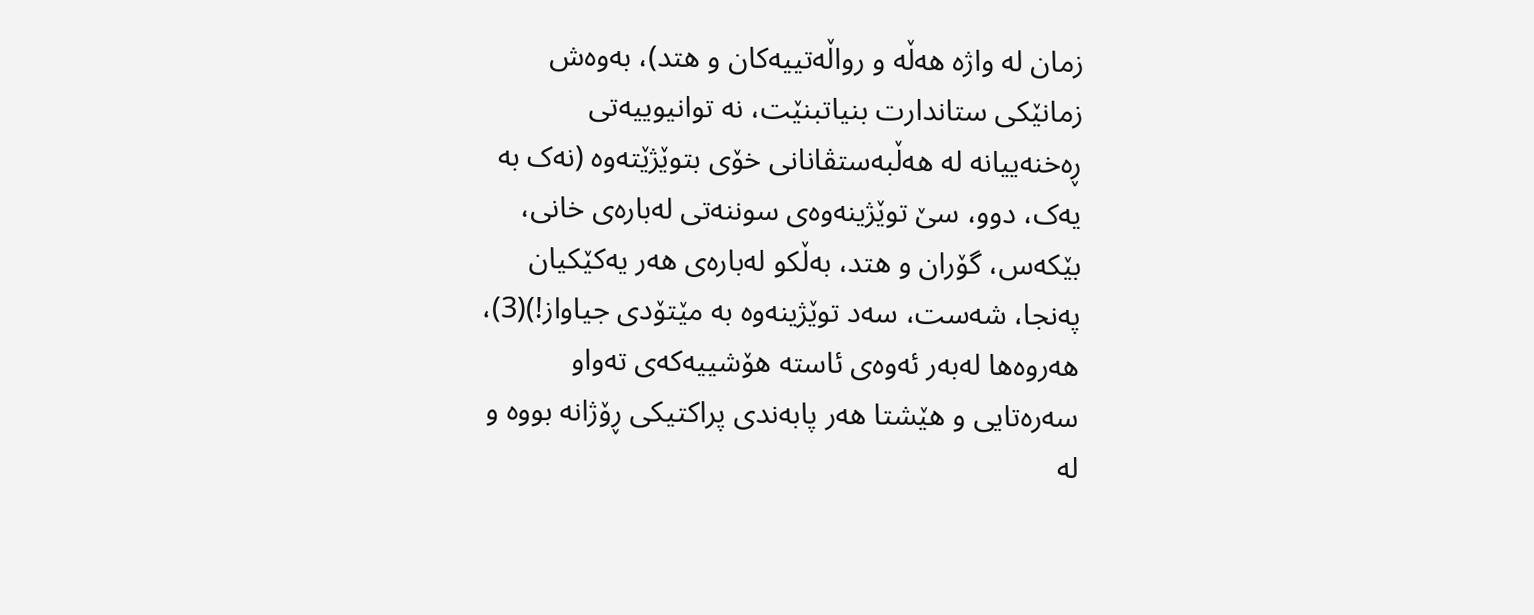زمان لە واژە هەڵە و رواڵەتییەکان و هتد)، بەوەش زمانێکی ستاندارت بنیاتبنێت، نە توانیوییەتی ڕەخنەییانە لە هەڵبەستڤانانی خۆی بتوێژێتەوە (نەک بە یەک، دوو، سێ توێژینەوەی سوننەتی لەبارەی خانی، بێکەس، گۆران و هتد، بەڵکو لەبارەی هەر یەکێکیان پەنجا، شەست، سەد توێژینەوە بە مێتۆدی جیاواز!)(3)، هەروەها لەبەر ئەوەی ئاستە هۆشییەکەی تەواو سەرەتایی و هێشتا هەر پابەندی پراکتیکی ڕۆژانە بووە و لە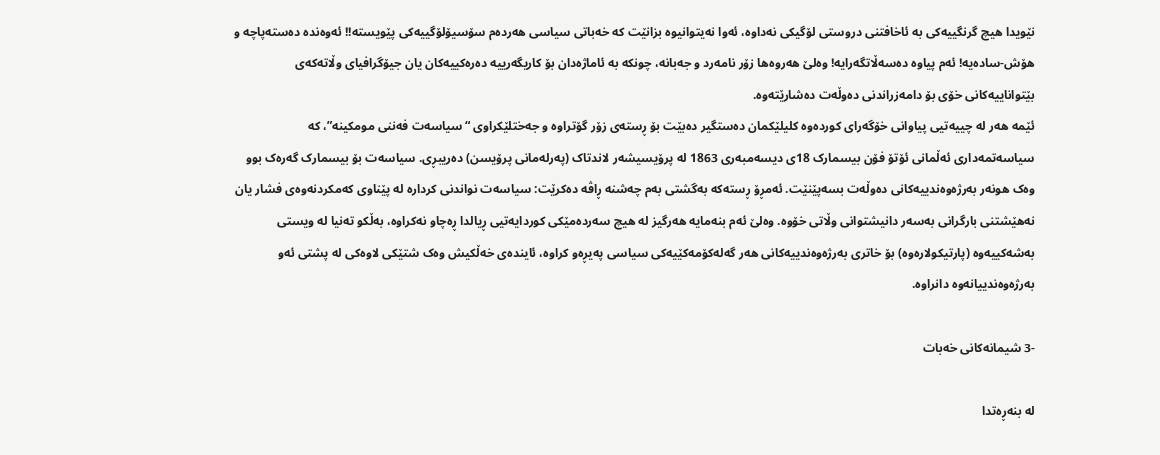نێویدا هیچ گرنگییەکی بە ئاخافتنی دروستی لۆگیکی نەداوە، ئەوا نەیتوانیوە بزانێت کە خەباتی سیاسی هەردەم سۆسیۆلۆگییەکی پێویستە!! ئەوەندە دەستەپاچە و هۆش-سادەیە! ئەم پیاوە دەسەڵاتگەرایە! وەلێ هەروەها زۆر نامەرد و جەبانە، چونکە بە ئاماژەدان بۆ کاریگەرییە دەرەکییەکان یان جیۆگرافیای وڵاتەکەی بێتواناییەکانی خۆی بۆ دامەزراندنی دەوڵەت دەشارێتەوە.
ئێمە هەر لە چییەتیی پیاوانی خۆگەرای کوردەوە کلیلێکمان دەستگیر دەبێت بۆ ڕستەی زۆر گۆتراوە و جەختلێکراوی “سیاسەت فەننی مومکینە”، کە سیاسەتمەداری ئەڵمانی ئۆتۆ فۆن بیسمارک 18ی دیسەمبەری 1863 لە پرۆیسیشەر لاندتاک (پەرلەمانی پرۆیسن) دەریبڕی. سیاسەت بۆ بیسمارک گەرەک بوو وەک هونەر بەرژەوەندییەکانی دەوڵەت بسەپێنێت. ئەمڕۆ ڕستەکە بەگشتی بەم چەشنە ڕاڤە دەکرێت: سیاسەت نواندنی کردارە لە پێناوی کەمکردنەوەی فشار یان نەهێشتنی بارگرانی بەسەر دانیشتوانی وڵاتی خۆوە. وەلێ ئەم بنەمایە هەرگیز لە هیچ سەردەمێکی کوردایەتیی ڕیالدا ڕەچاو نەکراوە، بەڵکو تەنیا لە ویستی بەشەکییەوە (پارتیکولارەوە) بۆ خاتری بەرژەوەندییەکانی هەر گەلەکۆمەکێیەکی سیاسی پەیڕەو کراوە، ئایندەی خەڵکیش وەک شتێکی لاوەکی لە پشتی ئەو بەرژەوەندییانەوە دانراوە.

-3 شیمانەکانی خەبات

لە بنەڕەتدا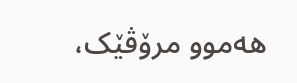هەموو مرۆڤێک،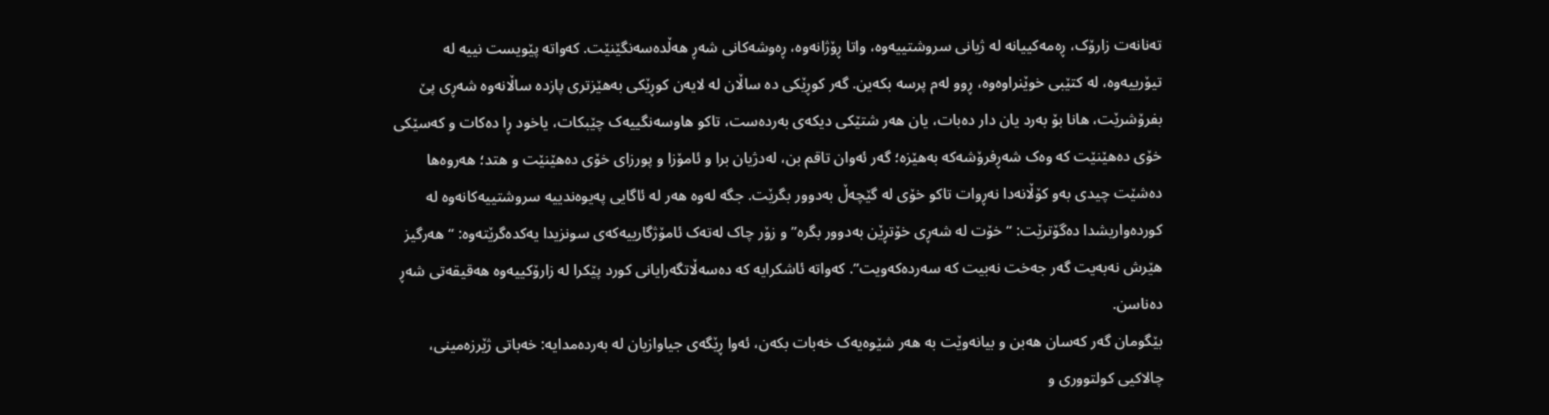تەنانەت زارۆک، ڕەمەکییانە لە ژیانی سروشتییەوە، واتا ڕۆژانەوە، ڕەوشەکانی شەڕ هەڵدەسەنگێنێت. کەواتە پێویست نییە لە تیۆرییەوە، لە کتێبی خوێنراوەوە، ڕوو لەم پرسە بکەین. گەر کوڕێکی دە ساڵان لە لایەن کوڕێکی بەهێزتری پازدە ساڵانەوە شەڕی پێ بفرۆشرێت، هانا بۆ بەرد یان دار دەبات، یان هەر شتێکی دیکەی بەردەست، تاکو هاوسەنگییەک چێبکات، یاخود ڕا دەکات و کەسێکی خۆی دەهێنێت کە وەک شەڕفرۆشەکە بەهێزە؛ گەر ئەوان تاقم بن، لەدژیان برا و ئامۆزا و پورزای خۆی دەهێنێت و هتد؛ هەروەها دەشێت چیدی بەو کۆڵانەدا نەڕوات تاکو خۆی لە گێچەڵ بەدوور بگرێت. جگە لەوە هەر لە ئاگایی پەیوەندییە سروشتییەکانەوە لە کوردەواریشدا دەگۆترێت: “خۆت لە شەڕی خۆتڕێن بەدوور بگرە” و زۆر چاک لەتەک ئامۆژگارییەکەی سونزیدا یەکدەگرێتەوە: “هەرگیز هێرش نەبەیت گەر جەخت نەبیت کە سەردەکەویت”. کەواتە ئاشکرایە کە دەسەڵاتگەرایانی کورد پێکرا لە زارۆکییەوە هەقیقەتی شەڕ دەناسن.
بێگومان گەر کەسان هەبن و بیانەوێت بە هەر شێوەیەک خەبات بکەن، ئەوا ڕێگەی جیاوازیان لە بەردەمدایە: خەباتی ژێرزەمینی، چالاکیی کولتووری و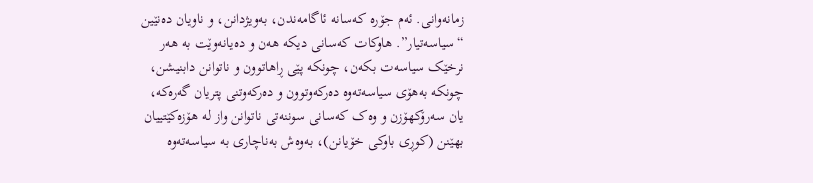زمانەوانی. ئەم جۆرە کەسانە ئاگامەندن، بەویژدانن، و ناویان دەنێین “سیاسەتیار”. هاوکات کەسانی دیکە هەن و دەیانەوێت بە هەر نرخێک سیاسەت بکەن، چونکە پێی ڕاهاتوون و ناتوانن دابنیشن، چونکە بەهۆی سیاسەتەوە دەرکەوتوون و دەرکەوتنی پتریان گەرەکە، یان سەرۆکهۆزن و وەک کەسانی سوننەتی ناتوانن واز لە هۆزەکێتییان بهێنن (کوڕی باوکی خۆیانن)، بەوەش بەناچاری بە سیاسەتەوە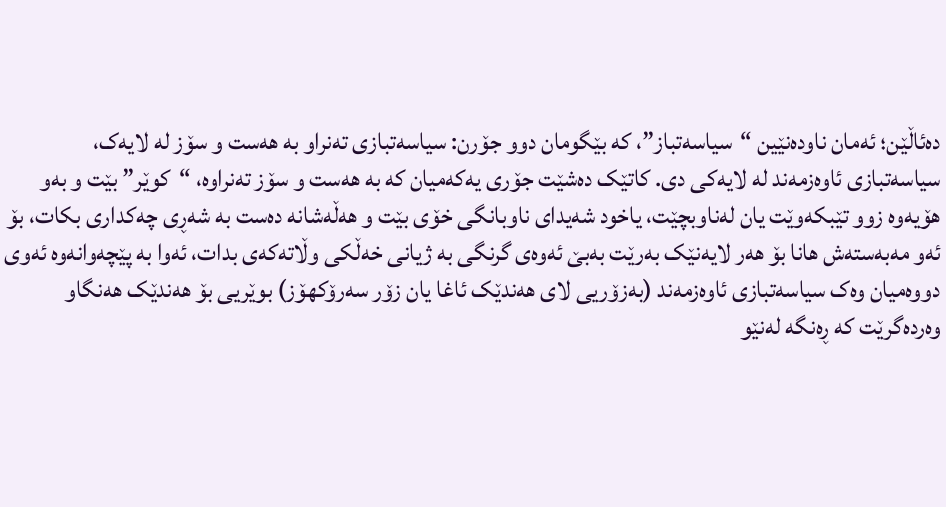دەئاڵێن؛ ئەمان ناودەنێین “سیاسەتباز”، کە بێگومان دوو جۆرن: سیاسەتبازی تەنراو بە هەست و سۆز لە لایەک، سیاسەتبازی ئاوەزمەند لە لایەکی دی. کاتێک دەشێت جۆری یەکەمیان کە بە هەست و سۆز تەنراوە، “کوێر” بێت و بەو هۆیەوە زوو تێبکەوێت یان لەناوبچێت، یاخود شەیدای ناوبانگی خۆی بێت و هەڵەشانە دەست بە شەڕی چەکداری بکات، بۆ ئەو مەبەستەش هانا بۆ هەر لایەنێک بەرێت بەبێ ئەوەی گرنگی بە ژیانی خەڵکی وڵاتەکەی بدات، ئەوا بە پێچەوانەوە ئەوی دووەمیان وەک سیاسەتبازی ئاوەزمەند (بەزۆریی لای هەندێک ئاغا یان زۆر سەرۆکهۆز) بوێریی بۆ هەندێک هەنگاو وەردەگرێت کە ڕەنگە لەنێو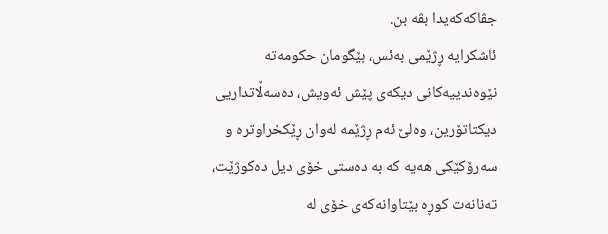جڤاکەکەیدا بڤە بن.
ئاشکرایە ڕژێمی بەئس، بێگومان حکومەتە نێوەندییەکانی دیکەی پێش ئەویش، دەسەڵاتداریی دیکتاتۆرین، وەلێ ئەم ڕژێمە لەوان ڕێکخراوترە و سەرۆکێکی هەیە کە بە دەستی خۆی دیل دەکوژێت، تەنانەت کوڕە بێتاوانەکەی خۆی لە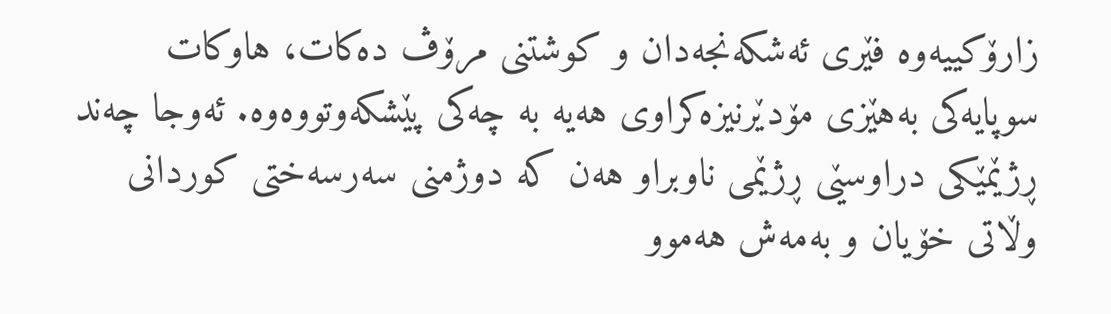زارۆکییەوە فێری ئەشکەنجەدان و کوشتنی مرۆڤ دەکات، هاوکات سوپایەکی بەهێزی مۆدێرنیزەکراوی هەیە بە چەکی پێشکەوتووەوە. ئەوجا چەند ڕژێمێکی دراوسێی ڕژێمی ناوبراو هەن کە دوژمنی سەرسەختی کوردانی وڵاتی خۆیان و بەمەش هەموو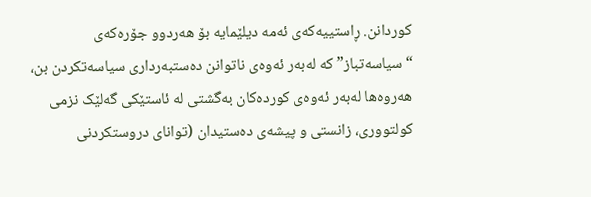کوردانن. ڕاستییەکەی ئەمە دیلێمایە بۆ هەردوو جۆرەکەی “سیاسەتباز” کە لەبەر ئەوەی ناتوانن دەستبەرداری سیاسەتکردن بن، هەروەها لەبەر ئەوەی کوردەکان بەگشتی لە ئاستێکی گەلێک نزمی کولتووری، زانستی و پیشەی دەستیدان (توانای دروستکردنی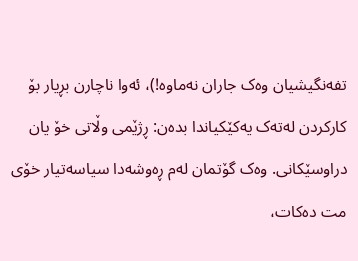تفەنگیشیان وەک جاران نەماوە!)، ئەوا ناچارن بڕیار بۆ کارکردن لەتەک یەکێکیاندا بدەن: ڕژێمی وڵاتی خۆ یان دراوسێکانی. وەک گۆتمان لەم ڕەوشەدا سیاسەتیار خۆی مت دەکات،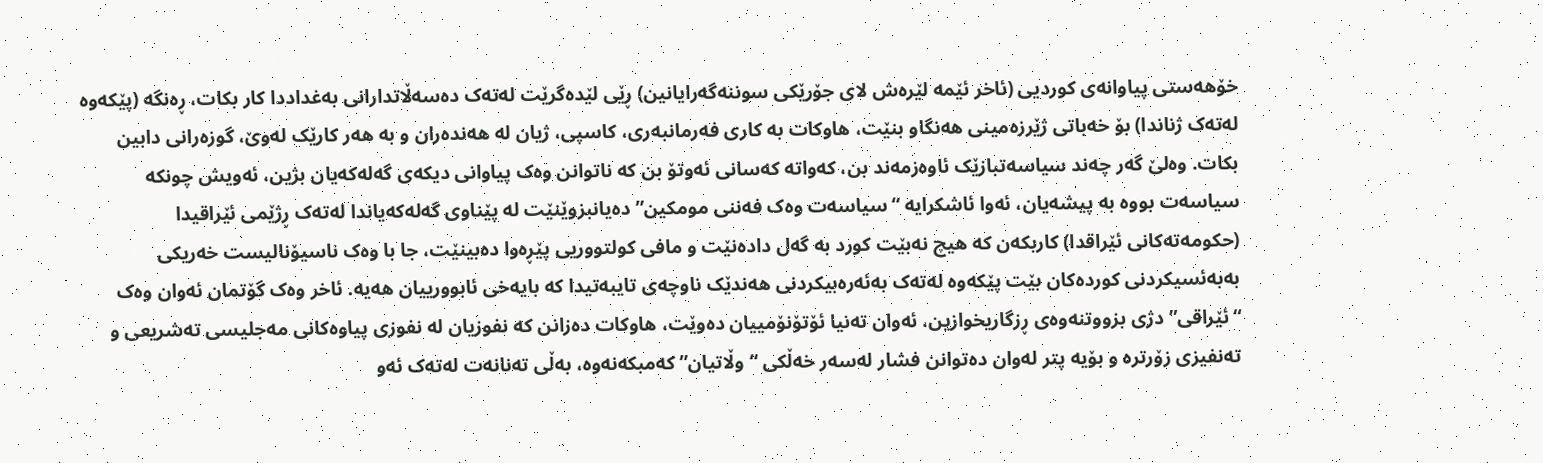خۆهەستی پیاوانەی کوردیی (ئاخر ئێمە لێرەش لای جۆرێکی سوننەگەرایانین) ڕێی لێدەگرێت لەتەک دەسەڵاتدارانی بەغداددا کار بکات، ڕەنگە (پێکەوە لەتەک ژناندا) بۆ خەباتی ژێرزەمینی هەنگاو بنێت، هاوکات بە کاری فەرمانبەری، کاسپی، ژیان لە هەندەران و بە هەر کارێک لەوێ، گوزەرانی دابین بکات. وەلێ گەر چەند سیاسەتبازێک ئاوەزمەند بن، کەواتە کەسانی ئەوتۆ بن کە ناتوانن وەک پیاوانی دیکەی گەلەکەیان بژین، ئەویش چونکە سیاسەت بووە بە پیشەیان، ئەوا ئاشکرایە “سیاسەت وەک فەننی مومکین” دەیانبزوێنێت لە پێناوی گەلەکەیاندا لەتەک ڕژێمی ئێراقیدا (حکومەتەکانی ئێراقدا) کاربکەن کە هیچ نەبێت کورد بە گەل دادەنێت و مافی کولتووریی پێڕەوا دەبینێت، جا با وەک ناسیۆنالیست خەریکی بەبەئسیکردنی کوردەکان بێت پێکەوە لەتەک بەئەرەبیکردنی هەندێک ناوچەی تایبەتیدا کە بایەخی ئابوورییان هەیە. ئاخر وەک گۆتمان ئەوان وەک “ئێراقی” دژی بزووتنەوەی ڕزگاریخوازین، ئەوان تەنیا ئۆتۆنۆمییان دەوێت، هاوکات دەزانن کە نفوزیان لە نفوزی پیاوەکانی مەجلیسی تەشریعی و تەنفیزی زۆرترە و بۆیە پتر لەوان دەتوانن فشار لەسەر خەڵکی “وڵاتیان” کەمبکەنەوە، بەڵی تەنانەت لەتەک ئەو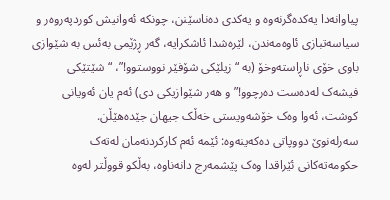پیاوانەدا یەکدەگرنەوە و یەکدی دەناسێنن، چونکە ئەوانیش کوردپەروەر و سیاسەتبازی ئاوەمەندن، لێرەشدا ئاشکرایە، گەر ڕژێمی بەئس بە شێوازی باوی خۆی ناڕاستەوخۆ (بە “زیلێکی شۆفێر نووستوو!”، “شێتێکی فیشەک لەدەست دەرچوو!” و هەر شێوازیكی دی) ئەم یان ئەویانی کوشت، ئەوا وەک خۆشەویستی خەڵک جیهان جێدەهێڵن.
سەرلەنوێ دووپاتی دەکەینەوە: ئێمە ئەم کارکردنەمان لەتەک حکومەتەکانی ئێراقدا وەک پێشمەرج دانەناوە، بەڵکو قووڵتر لەوە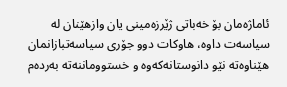ئاماژەمان بۆ خەباتی ژێرزەمینی یان وازهێنان لە سیاسەت داوە، هاوکات دوو جۆری سیاسەتبازانمان هێناوەتە نێو دانوستانەکەوە و خستووماننەتە بەردەم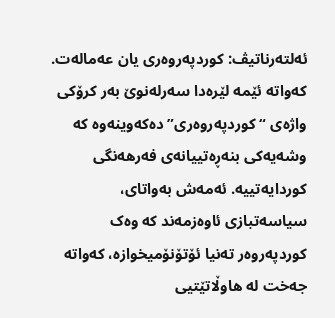ئەلتەرناتیڤ: کوردپەروەری یان عەمالەت. کەواتە ئێمە لێرەدا سەرلەنوێ بەر کرۆکی واژەی “کوردپەروەری” دەکەوینەوە کە وشەیەکی بنەڕەتییانەی فەرهەنگی کوردایەتییە. ئەمەش بەواتای، سیاسەتبازی ئاوەزمەند کە وەک کوردپەروەر تەنیا ئۆتۆنۆمیخوازە، کەواتە جەخت لە هاوڵاتێتیی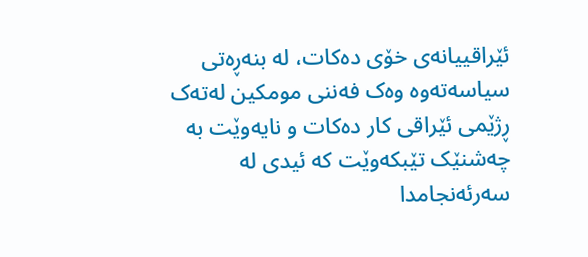ئێراقییانەی خۆی دەکات، لە بنەڕەتی سیاسەتەوە وەک فەننی مومکین لەتەک ڕژێمی ئێراقی کار دەکات و نایەوێت بە چەشنێک تێبکەوێت کە ئیدی لە سەرئەنجامدا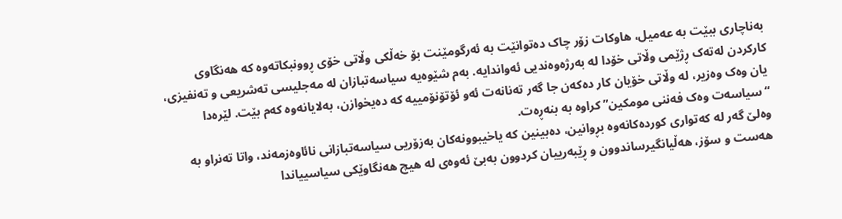بەناچاری ببێت بە عەمیل، هاوکات زۆر چاک دەتوانێت بە ئەرگومێنت بۆ خەڵکی وڵاتی خۆی ڕوونبکاتەوە کە هەنگاوی کارکردن لەتەک ڕژێمی وڵاتی خۆدا لە بەرژەوەندیی ئەواندایە. بەم شێوەیە سیاسەتبازان لە مەجلیسی تەشریعی و تەنفیزی، یان وەک وەزیر، لە وڵاتی خۆیان کار دەکەن جا گەر تەنانەت ئەو ئۆتۆنۆمییە کە دەیخوازن، بەلایانەوە کەم بێت. لێرەدا “سیاسەت وەک فەننی مومکین” کراوە بە بنەڕەت.
وەلێ گەر لە کەتواری کوردەکانەوە بڕوانین، دەبینین کە یاخیبوونەکان بەزۆریی سیاسەتبازانی نائاوەزمەند، واتا تەنراو بە هەست و سۆز، هەڵیانگیرساندوون و ڕێبەرییان کردوون بەبێ ئەوەی لە هیچ هەنگاوێکی سیاسییاندا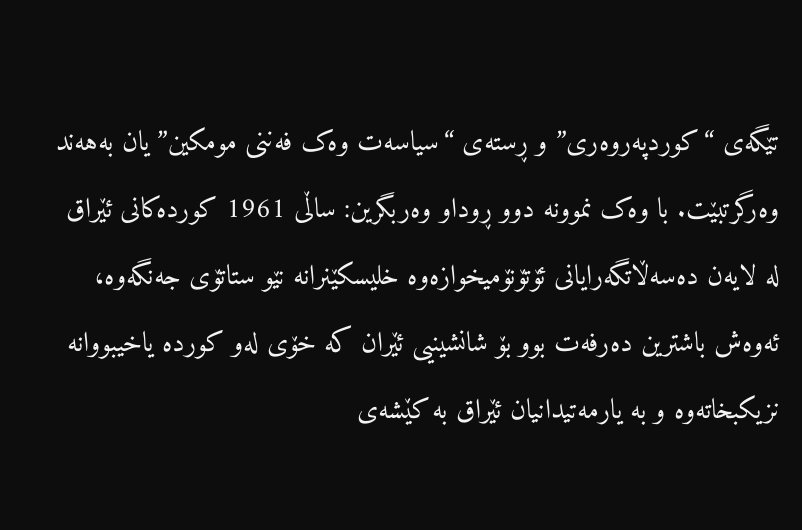تێگەی “کوردپەروەری” و ڕستەی “سیاسەت وەک فەننی مومکین”یان بەهەند وەرگرتبێت. با وەک نموونە دوو ڕوداو وەربگرین: ساڵی 1961 کوردەکانی ئێراق لە لایەن دەسەڵاتگەرایانی ئۆتۆنۆمیخوازەوە خلیسکێنرانە نێو ستاتۆی جەنگەوە، ئەوەش باشترین دەرفەت بوو بۆ شانشینیی ئێران کە خۆی لەو کوردە یاخیبووانە نزیکبخاتەوە و بە یارمەتیدانیان ئێراق بە کێشەی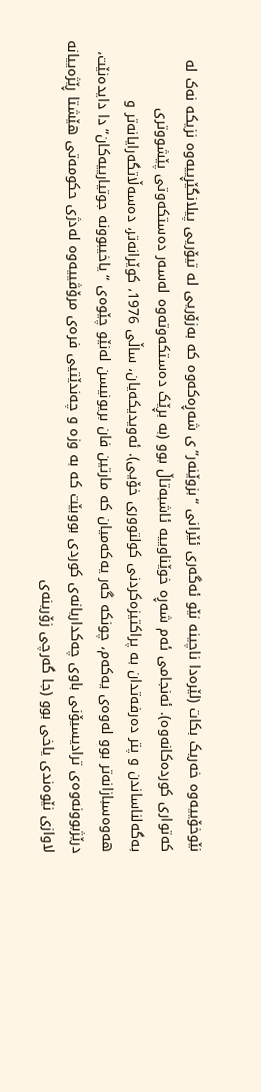نێوخۆییەوە خەریک بکات (لێرەدا ناچینە نێو ئەگەری ئێرانی “بزوێنەر”ی شەڕەکەوە کە بەزۆریی لە تیۆریی پیلانگێڕییەوە نزیکە نەک لە کەتواری کوردەکانەوە). ئەنجامی ئەم شەڕە خوێناوییە ئاشبەتاڵ بوو (بە بڕێک دەستکەوتەوە لەسەر دەستکەوتی پێشووتری بەگەلناساندن و پتر دەرفەتدان بە پراکتیزەکردنی کولتووری خۆیی). ئەویدیکەیان، ساڵی 1976، کوێرانەتر، دەسەڵاتگەرایانەتر و هەوەسبازانەتر بوو لەوەی یەکەم، چونکە گەر یەکەمیان کە مارتین فان بریونیسن لەنێو چێوەی “یاخیبوونە جوتیارییەکان”دا دایدەنێت، درێژبوونەوەی ترادیسیۆنی باوی چەکداریانەی کوردی بووبێت کە بە وزە و چەندێتیی فرەی مرۆڤییەوە لەدژی حکومەتی هێشتا ڕێژەییانە لاوازی نێوەندی یاخی بوو (جا گەرچی زۆرینەی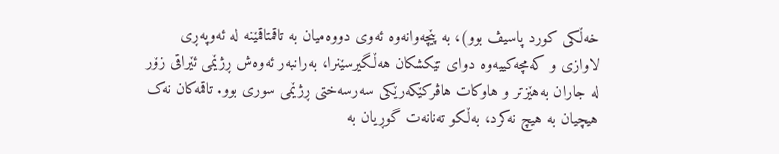خەڵکی کورد پاسیڤ بوو)، بە پێچەوانەوە ئەوی دووەمیان بە تاقمتاقمێنە لە ئەوپەڕی لاوازی و کەمچەکییەوە دوای تێکشکان هەڵگیرسێنرا، بەرانبەر ئەوەش ڕژێمی ئێراقی زۆر لە جاران بەهێزتر و هاوکات هاڤرکێکەرێکی سەرسەختی ڕژێمی سوری بوو. تاقمەکان نەک هیچیان بە هیچ نەکرد، بەڵکو تەنانەت گوڕیان بە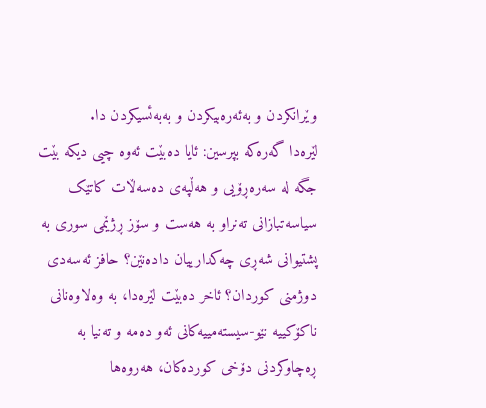وێرانکردن و بەئەرەبیکردن و بەبەئسیکردن دا.
لێرەدا گەرەکە بپرسین: ئایا دەبێت ئەوە چیی دیکە بێت جگە لە سەرەڕۆیی و هەڵپەی دەسەڵات کاتێک سیاسەتبازانی تەنراو بە هەست و سۆز ڕژێمی سوری بە پشتیوانی شەڕی چەکدارییان دادەنێن؟ حافز ئەسەدی دوژمنی کوردان؟ ئاخر دەبێت لێرەدا، بە وەلاوەنانی ناکۆکییە نێو-سیستەمییەکانی ئەو دەمە و تەنیا بە ڕەچاوکردنی دۆخی کوردەکان، هەروەها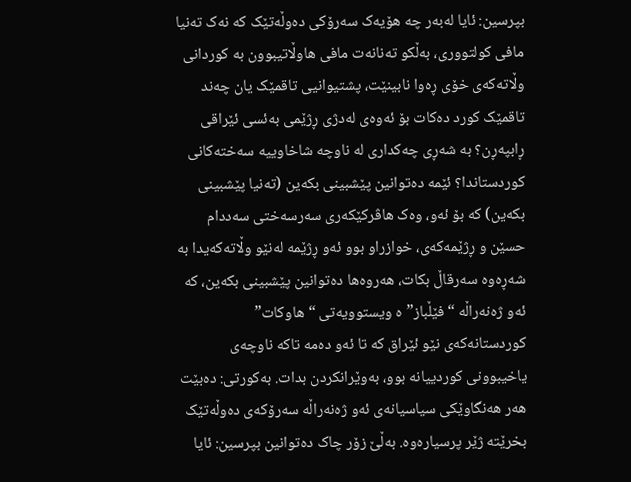بپرسین: ئایا لەبەر چە هۆیەک سەرۆکی دەوڵەتێک کە نەک تەنیا مافی کولتووری، بەڵکو تەنانەت مافی هاوڵاتیبوون بە کوردانی وڵاتەکەی خۆی ڕەوا نابینێت، پشتیوانیی تاقمێک یان چەند تاقمێک کورد دەکات بۆ ئەوەی لەدژی ڕژێمی بەئسی ئێراقی ڕابپەڕن؟ بە شەڕی چەکداری لە ناوچە شاخاوییە سەختەکانی کوردستاندا؟ ئێمە دەتوانین پێشبینی بکەین (تەنیا پێشبینی بکەین) کە بۆ ئەو، وەک هاڤرکێکەری سەرسەختی سەددام حسێن و ڕژێمەکەی، خوازراو بوو ئەو ڕژێمە لەنێو وڵاتەکەیدا بە شەڕەوە سەرقاڵ بکات، هەروەها دەتوانین پێشبینی بکەین، کە ئەو ژەنەراڵە “فێڵباز”ە ویستوویەتی “هاوکات” کوردستانەکەی نێو ئێراق کە تا ئەو دەمە تاکە ناوچەی یاخیبوونی کوردییانە بوو، بەوێرانکردن بدات. بەکورتی: دەبێت هەر هەنگاوێکی سیاسیانەی ئەو ژەنەراڵە سەرۆکەی دەوڵەتێک بخرێتە ژێر پرسیارەوە. بەڵێ زۆر چاک دەتوانین بپرسین: ئایا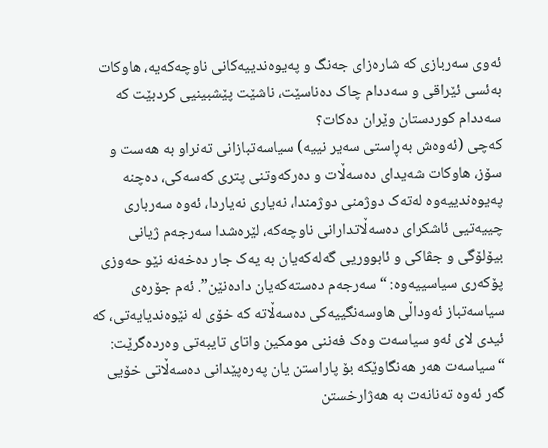ئەوی سەربازی کە شارەزای جەنگ و پەیوەندییەکانی ناوچەکەیە، هاوکات بەئسی ئێراقی و سەددام چاک دەناسێت، ناشێت پێشبینیی کردبێت کە سەددام کوردستان وێران دەکات؟
کەچی (ئەوەش بەڕاستی سەیر نییە) سیاسەتبازانی تەنراو بە هەست و سۆز، هاوکات شەیدای دەسەڵات و دەرکەوتنی پتری کەسەکی، دەچنە پەیوەندییەوە لەتەک دوژمنی دوژمندا، نەیاری نەیاردا، ئەوە سەرباری چییەتیی ئاشکرای دەسەڵاتدارانی ناوچەکە، لێرەشدا سەرجەم ژیانی بیۆلۆگی و جڤاکی و ئابووریی گەلەکەیان بە یەک جار دەخەنە نێو حەوزی پۆکەری سیاسییەوە: “سەرجەم دەستەکەیان دادەنێن”. ئەم جۆرەی سیاسەتباز ئەوداڵی هاوسەنگییەکی دەسەڵاتە کە خۆی لە نێوەندیایەتی، کە ئیدی لای ئەو سیاسەت وەک فەننی مومکین واتای تایبەتی وەردەگرێت: “سیاسەت هەر هەنگاوێکە بۆ پاراستن یان پەرەپێدانی دەسەڵاتی خۆیی گەر ئەوە تەنانەت بە هەژارخستن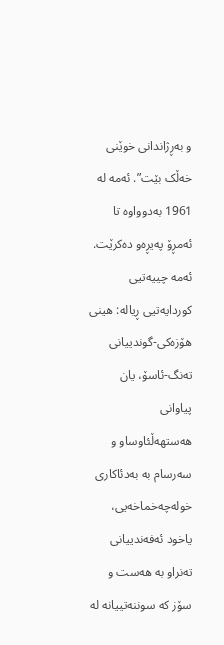و بەڕژاندانی خوێنی خەڵک بێت”. ئەمە لە 1961 بەدوواوە تا ئەمڕۆ پەیڕەو دەکرێت. ئەمە چییەتیی کوردایەتیی ڕیالە: هینی هۆزەکی-گوندییانی تەنگ-ئاسۆ، یان پیاوانی هەستهەڵئاوساو و سەرسام بە بەدئاکاری خولەچەخماخەیی، یاخود ئەفەندییانی تەنراو بە هەست و سۆز کە سوننەتییانە لە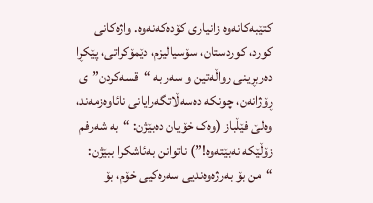کتێبەکانەوە زانیاری کۆدەکەنەوە. واژەکانی کورد، کوردستان، سۆسیالیزم، دێمۆکراتی، پێکڕا دەربڕینی رواڵەتین و سەر بە “قسەکردن”ی ڕۆژانەن، چونکە دەسەڵاتگەرایانی نائاوەزمەند، وەلێ فێڵباز (وەک خۆیان دەبێژن: “بە شەرفم زۆڵێکە نەبێتەوە!”) ناتوانن بەئاشکرا ببێژن: “من بۆ بەرژەوەندیی سەرەکیی خۆم، بۆ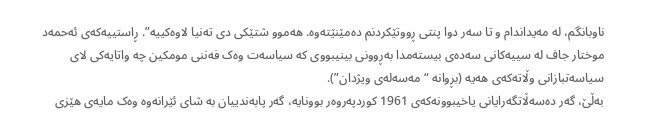ناوبانگم، لە مەیداندام و تا سەر دوا پنتی ڕووتێکردنم دەمێنێتەوە. هەموو شتێکی دی تەنیا لاوەکییە”. ڕاستییەکەی ئەحمەد موختار جاف لە سییەکانی سەدەی بیستەمدا بەڕوونی بینیبووی کە سیاسەت وەک فەننی مومکین چە واتایەکی لای سیاسەتبازانی وڵاتەکەی هەیە (بڕوانە “مەسەلەی ویژدان”).
بەڵێ، گەر دەسەڵاتگەرایانی یاخیبوونەکەی 1961 کوردپەروەر بوونایە، گەر پابەندییان بە شای ئێرانەوە وەک مایەی هێزی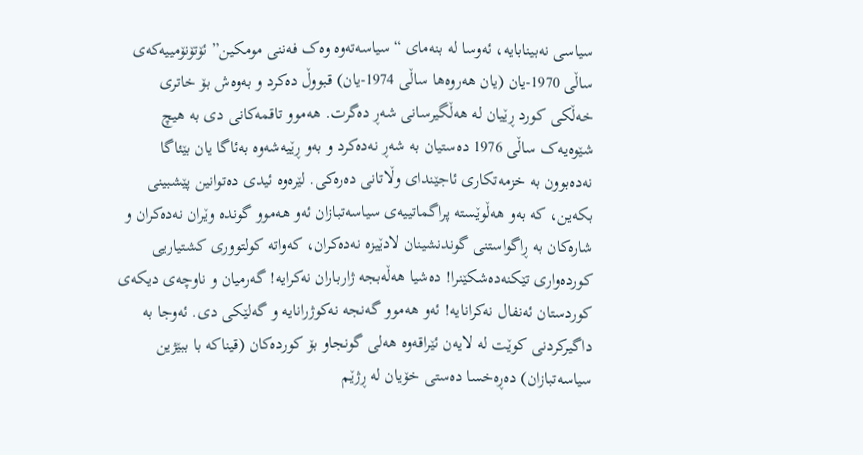سیاسی نەبینابایە، ئەوسا لە بنەمای “سیاسەتەوە وەک فەننی مومکین” ئۆتۆنۆمییەکەی ساڵی 1970-یان (یان هەروەها ساڵی 1974-یان) قبووڵ دەکرد و بەوەش بۆ خاتری خەڵکی کورد ڕێیان لە هەڵگیرسانی شەڕ دەگرت. هەموو تاقمەکانی دی بە هیچ شێوەیەک ساڵی 1976 دەستیان بە شەڕ نەدەکرد و بەو ڕێیەشەوە بەئاگا یان بێئاگا نەدەبوون بە خزمەتکاری ئاجێندای وڵاتانی دەرەکی. لێرەوە ئیدی دەتوانین پێشبینی بکەین، کە بەو هەڵوێستە پراگماتییەی سیاسەتبازان ئەو هەموو گوندە وێران نەدەکران و شارەکان بە ڕاگواستنی گوندنشینان لادێیزە نەدەکران، کەواتە کولتووری کشتیاریی کوردەواری تێکنەدەشکێنرا! دەشیا هەڵەبجە ژارباران نەکرایە! گەرمیان و ناوچەی دیکەی کوردستان ئەنفال نەکرانایە! ئەو هەموو گەنجە نەکوژرانایە و گەلێکی دی. ئەوجا بە داگیرکردنی کوێت لە لایەن ئێراقەوە هەلی گونجاو بۆ کوردەکان (قیناکە با ببێژین سیاسەتبازان) دەڕەخسا دەستی خۆیان لە ڕژێم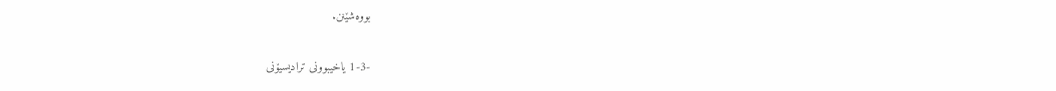بووەشێنن.

-1-3 یاخیبوونی ترادیسیۆنی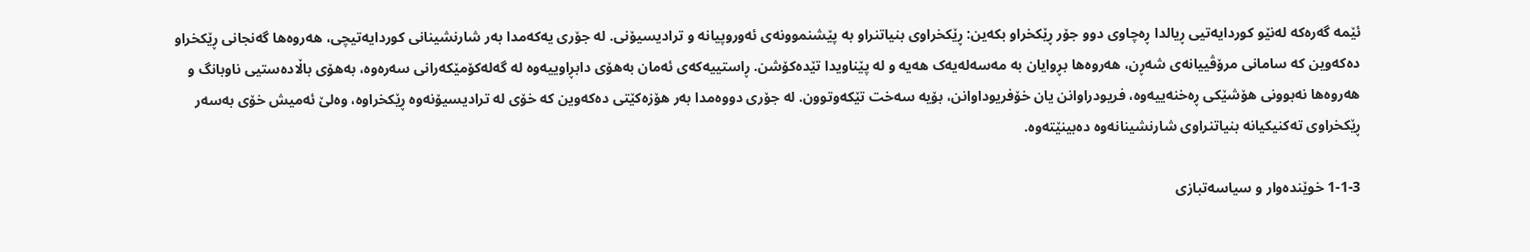ئێمە گەرەکە لەنێو کوردایەتیی ڕیالدا ڕەچاوی دوو جۆر ڕێکخراو بکەین: ڕێکخراوی بنیاتنراو بە پێشنموونەی ئەوروپیانە و ترادیسیۆنی. لە جۆری یەکەمدا بەر شارنشینانی کوردایەتیچی، هەروەها گەنجانی ڕێکخراو دەکەوین کە سامانی مرۆڤییانەی شەڕن، هەروەها بڕوایان بە مەسەلەیەک هەیە و لە پێناویدا تێدەکۆشن. ڕاستییەکەی ئەمان بەهۆی دابڕاوییەوە لە گەلەکۆمێکەرانی سەرەوە، بەهۆی باڵادەستیی ناوبانگ و هەروەها نەبوونی هۆشێکی ڕەخنەییەوە، فریودراوانن یان خۆفریوداوانن، بۆیە سەخت تێکەوتوون. لە جۆری دووەمدا بەر هۆزەکێتی دەکەوین کە خۆی لە ترادیسیۆنەوە ڕێکخراوە، وەلێ ئەمیش خۆی بەسەر ڕێکخراوی تەکنیکیانە بنیاتنراوی شارنشینانەوە دەبینێتەوە.

1-1-3 خوێندەوار و سیاسەتبازی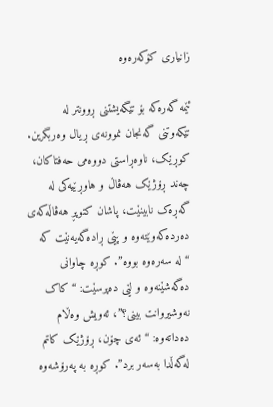زانیاری کۆکەرەوە

ئێمە گەرەکە بۆ تێگەیشتنی ڕوونتر لە تێکەوتنی گەنجان نموونەی ڕیال وەربگرین.
کوڕێک، ناوەڕاستی دووەمی حەفتاکان، چەند ڕۆژێک هەڤاڵ و هاوڕێیەکی لە گەڕەک نابینێت، پاشان کتوپڕ هەڤاڵەکەی دەردەکەوێتەوە و پێی ڕادەگەیەنێت کە “لە سەرەوە بووە”. کوڕە چاوانی دەگەشێنەوە و لێی دەپرسێت: “کاک نەوشیروانت بینی؟”، ئەویش وەڵام دەداتەوە: “ئەی چۆن، ڕۆژێک کاتم لەگەڵدا بەسەر برد”. کوڕە بە پەرۆشەوە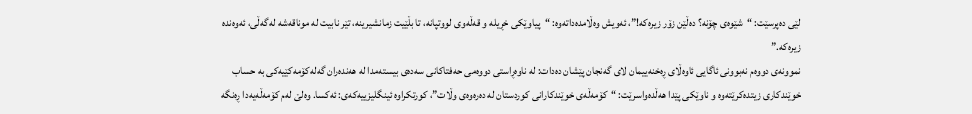لێی دەپرسێت: “شێوەی چۆنە؟ دەڵێن زۆر زیرەکە!”، ئەویش وەڵامدەداتەوە: “پیاوێکی خڕیلە و قەڵەوی لووتپانە، تا بڵێیت زمانشیرینە، تێر نابیت لە موناقەشە لەگەڵی، ئەوەندە زیرەکە.”
نموونەی دووەم نەبوونی ئاگایی ئاوەڵای ڕەخنەییمان لای گەنجان پێشان دەدات: لە ناوەڕاستی دووەمی حەفتاکانی سەدەی بیستەمدا لە هەندەران گەلەکۆمەکێیەکی بە حساب خوێندکاری زیتدەکرێتەوە و ناوێکی پێدا هەڵدەواسرێت: “کۆمەڵەی خوێندکارانی کوردستان لە دەرەوەی وڵات”، کورتکراوە ئینگلیزییەکەی: ئەکسا. وەلێ لەم کۆمەڵەیەدا ڕەنگە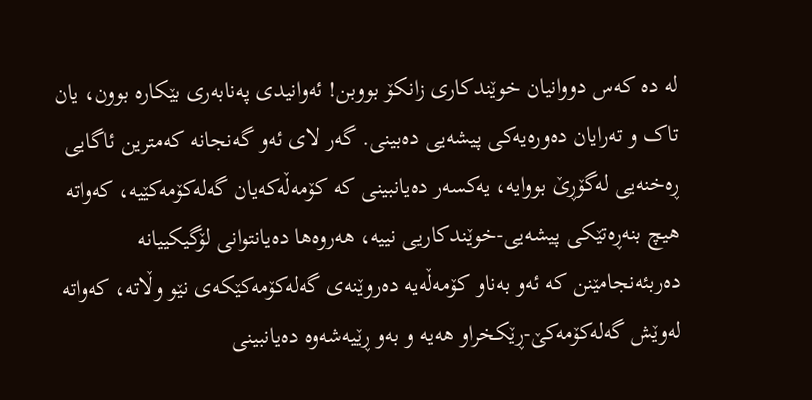لە دە کەس دووانیان خوێندکاری زانکۆ بووبن! ئەوانیدی پەنابەری بێکارە بوون، یان تاک و تەرایان دەورەیەکی پیشەیی دەبینی. گەر لای ئەو گەنجانە کەمترین ئاگایی ڕەخنەیی لەگۆڕێ بووایە، یەکسەر دەیانبینی کە کۆمەڵەکەیان گەلەکۆمەکێیە، کەواتە هیچ بنەڕەتێکی پیشەیی-خوێندکاریی نییە، هەروەها دەیانتوانی لۆگیکییانە دەربئەنجامێنن کە ئەو بەناو کۆمەڵەیە دەروێنەی گەلەکۆمەکێکەی نێو وڵاتە، کەواتە لەوێش گەلەکۆمەکێ-ڕێکخراو هەیە و بەو ڕێیەشەوە دەیانبینی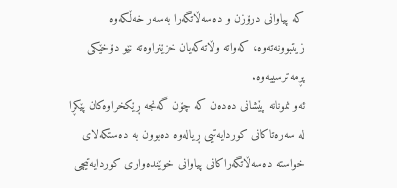کە پیاوانی درۆزن و دەسەڵاتگەرا بەسەر خەڵکەوە زیتبوونەتەوە، کەواتە وڵاتەکەیان خزێنراوەتە نێو دۆخێکی پڕمەترسییەوە.
ئەو نمونانە پێشانی دەدەن کە چۆن گەنجە ڕێکخراوەکان پێکڕا لە سەرەتاکانی کوردایەتیی ڕیالەوە دەبوون بە دەستکەلای خواستە دەسەڵاتگەراکانی پیاوانی خوێندەواری کوردایەتیچی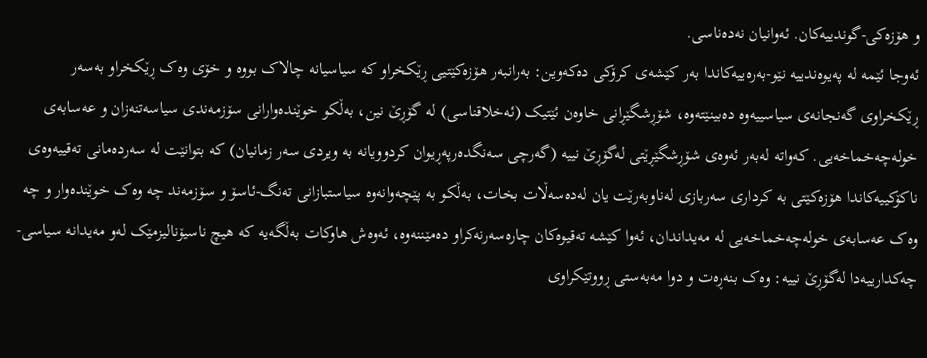و هۆزەکی-گوندییەکان. ئەوانیان نەدەناسی.
ئەوجا ئێمە لە پەیوەندییە نێو-بەرەییەکاندا بەر کێشەی کرۆکی دەکەوین: بەرانبەر هۆزەکێتیی ڕێکخراو کە سیاسیانە چالاک بووە و خۆی وەک ڕێکخراو بەسەر ڕێکخراوی گەنجانەی سیاسییەوە دەبینێتەوە، شۆڕشگێڕانی خاوەن ئێتیک (ئەخلاقناسی) لە گۆڕێ نین، بەڵکو خوێندەوارانی سۆزمەندی سیاسەتنەزان و عەسابەی خولەچەخماخەیی. کەواتە لەبەر ئەوەی شۆڕشگێڕێتی لەگۆڕێ نییە (گەرچی سەنگدەرپەڕیوان کردوویانە بە ویردی سەر زمانیان) کە بتوانێت لە سەردەمانی تەقییەوەی ناکۆکییەکاندا هۆزەکێتی بە کرداری سەربازی لەناوبەرێت یان لەدەسەڵات بخات، بەڵکو بە پێچەوانەوە سیاستبازانی تەنگ-ئاسۆ و سۆزمەند چە وەک خوێندەوار و چە وەک عەسابەی خولەچەخماخەیی لە مەیداندان، ئەوا کێشە تەقیوەکان چارەسەرنەکراو دەمێننەوە، ئەوەش هاوکات بەڵگەیە کە هیچ ناسیۆنالیزمێک لەو مەیدانە سیاسی-چەکدارییەدا لەگۆڕێ نییە: وەک بنەڕەت و دوا مەبەستی ڕووتێکراوی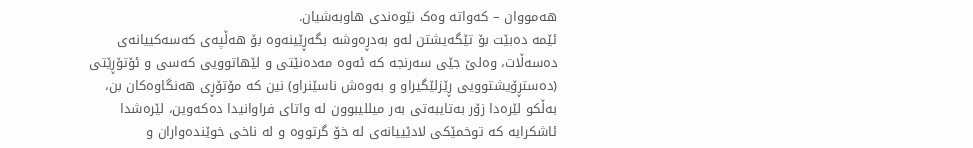هەمووان – کەواتە وەک نێوەندی هاوبەشیان.
ئێمە دەبێت بۆ تێگەیشتن لەو بەدڕەوشە بگەڕێینەوە بۆ هەڵپەی کەسەکییانەی دەسەڵات، وەلێ جێی سەرنجە کە ئەوە مەدەنێتی و لێهاتوویی کەسی و ئۆتۆڕێتی (دەستڕۆیشتوویی ڕێزلێگیراو و بەوەش ناسێنراو) نین کە مۆتۆڕی هەنگاوەکان بن، بەڵکو لێرەدا زۆر بەتایبەتی بەر میللیبوون لە واتای فراوانیدا دەکەوین، لێرەشدا ئاشکرایە کە توخمێکی لادێییانەی لە خۆ گرتووە و لە ناخی خوێندەواران و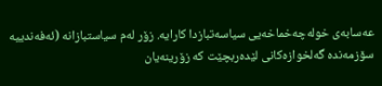عەسابەی خولەچەخماخەیی سیاسەتبازدا کارایە. زۆر لەم سیاستبازانە (ئەفەندییە سۆزمەندە گەلخوازەکانی لێدەربچێت کە زۆرینەیان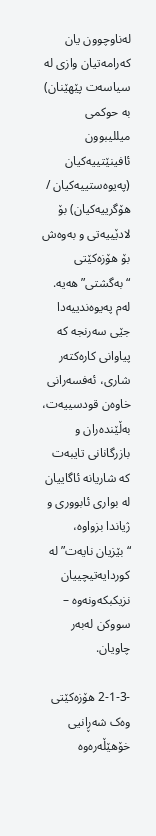لەناوچوون یان کەرامەتیان وازی لە سیاسەت پێهێنان) بە حوکمی میللیبوون ئافینێتییەکیان (پەیوەستییەکیان / هۆگرییەکیان) بۆ لادێییەتی و بەوەش بۆ هۆزەکێتی “بەگشتی” هەیە. لەم پەیوەندییەدا جێی سەرنجە کە پیاوانی کارەکتەر شاری، ئەفسەرانی خاوەن قودسییەت، بەڵێندەران و بازرگانانی تایبەت کە شاریانە ئاگاییان لە بواری ئابووری و ژیاندا بزواوە، “بێزیان نایەت” لە کوردایەتیچییان نزیکبکەونەوە – سووکن لەبەر چاویان.

-2-1-3 هۆزەکێتی وەک شەڕانیی خۆهێڵەرەوە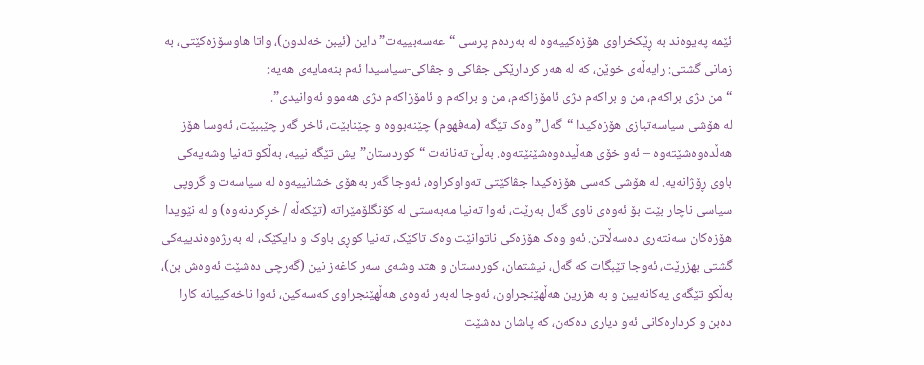ئێمە پەیوەند بە ڕێکخراوی هۆزەکییەوە لە بەردەم پرسی “عەسەبییەت”داین (ئیبن خەلدون)، واتا هاوسۆزەکێتی، بە زمانی گشتی: رایەڵەی خوێن، کە لە هەر کردارێکی جڤاکی و جڤاکی-سیاسیدا ئەم بنەمایەی هەیە:
“من دژی براکەم، من و براکەم دژی ئامۆزاکەم، من و براکەم و ئامۆزاکەم دژی هەموو ئەوانیدی”.
لە هۆشی سیاسەتبازی هۆزەکیدا “گەل” وەک تێگە (مەفهوم) چێنەبووە و چێنابێت، ئاخر گەر چێببێت، ئەوسا هۆز هەڵدەوەشێتەوە – ئەو خۆی هەڵیدەوەشێنێتەوە. بەڵێ تەنانەت “کوردستان”یش تێگە نییە، بەڵکو تەنیا وشەیەکی باوی ڕۆژانەیە. لە هۆشی کەسی هۆزەکیدا جڤاكێتی تەواوکراوە، ئەوجا گەر بەهۆی خشانییەوە لە سیاسەت و گروپی سیاسی ناچار بێت بۆ ئەوەی ناوی گەل بەرێت، ئەوا تەنیا مەبەستی لە کۆنگلۆمێراتە (تێکەڵە / خڕکردنەوە) و لە نێویدا هۆزەکان سەنتەری دەسەڵاتن. ئەو وەک هۆزەکی ناتوانێت وەک تاکێک، تەنیا کوڕی باوک و دایکێک، لە بەرژەوەندییەکی گشتی بهزرێت، ئەوجا تێبگات کە گەل، نیشتمان، کوردستان و هتد وشەی سەر کاغەز نین (گەرچی دەشێت ئەوەش بن)، بەڵکو تێگەی یەکانەیین و بە هزرین هەڵهێنجراون، ئەوجا لەبەر ئەوەی هەڵهێنجراوی کەسەکین، ئەوا ناخەکییانە کارا دەبن و کردارەکانی ئەو دیاری دەکەن، کە پاشان دەشێت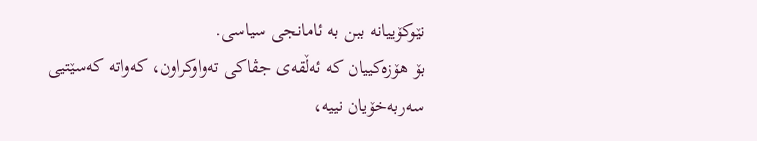نێوکۆییانە ببن بە ئامانجی سیاسی.
بۆ هۆزەکییان کە ئەڵقەی جڤاکی تەواوکراون، کەواتە کەسێتیی سەربەخۆیان نییە،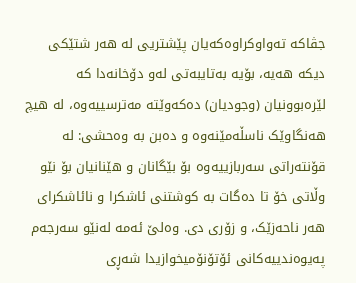جڤاکە تەواوکراوەکەیان پێشتریی لە هەر شتێکی دیکە هەیە، بۆیە بەتایبەتی لەو دۆخانەدا کە لێرەبوونیان (وجودیان) دەکەوێتە مەترسییەوە، لە هیچ هەنگاوێک ناسڵەمێنەوە و دەبن بە وەحشی: لە قۆنتەراتی سەربازییەوە بۆ بێگانان و هێنانیان بۆ نێو وڵاتی خۆ تا دەگات بە کوشتنی ئاشکرا و نائاشکرای هەر ناحەزێک، و زۆری دی. وەلێ ئەمە لەنێو سەرجەم پەیوەندییەکانی ئۆتۆنۆمیخوازیدا شەڕی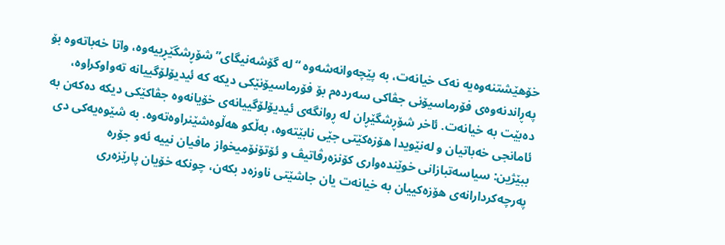خۆهێشتنەوەیە نەک خیانەت، بە پێچەوانەشەوە “لە گۆشەنیگای” شۆڕشگێڕییەوە، واتا خەباتەوە بۆ پەڕاندنەوەی فۆرماسیۆنی جڤاکی سەردەم بۆ فۆرماسیۆنێکی دیکە کە ئیدیۆلۆگییانە تەواوکراوە، دەبێت بە خیانەت. ئاخر شۆڕشگێڕان لە ڕوانگەی ئیدیۆلۆگییانەی خۆیانەوە جڤاکێکی دیکە دەکەن بە ئامانجی خەباتیان و لەنێویدا هۆزەکێتی جێی نابێتەوە، بەڵکو هەڵوەشێنراوەتەوە. بە شێوەیەکی دی ببێژین: سیاسەتبازانی خوێندەواری کۆنزەرڤاتیڤ و ئۆتۆنۆمیخواز مافیان نییە ئەو جۆرە پەرچەکردارانەی هۆزەکییان بە خیانەت یان جاشێتی ناوزەد بکەن، چونکە خۆیان پارێزەری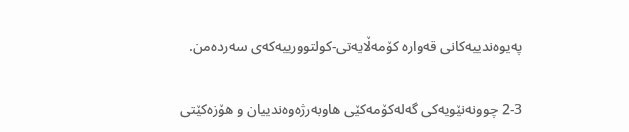پەیوەندییەکانی قەوارە کۆمەڵایەتی-کولتوورییەکەی سەردەمن.

2-3 چوونەنێویەکی گەلەکۆمەکێی هاوبەرژەوەندییان و هۆزەکێتی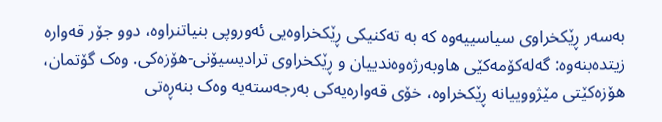بەسەر ڕێکخراوی سیاسییەوە کە بە تەکنیکی ڕێکخراوەیی ئەوروپی بنیاتنراوە، دوو جۆر قەوارە زیتدەبنەوە: گەلەکۆمەکێی هاوبەرژەوەندییان و ڕێکخراوی ترادیسیۆنی-هۆزەکی. وەک گۆتمان، هۆزەکێتی مێژووییانە ڕێکخراوە، خۆی قەوارەیەکی بەرجەستەیە وەک بنەڕەتی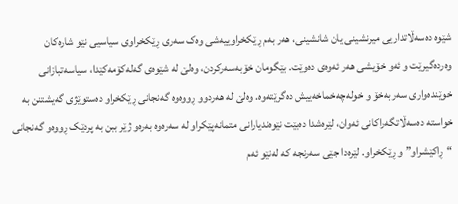شێوە دەسەڵاتداریی میرنشینی یان شانشینی، هەر بەم ڕێکخراوییەشی وەک سەری ڕێکخراوی سیاسیی نێو شارەکان وەردەگیرێت و ئەو خۆیشی هەر ئەوەی دەوێت. بێگومان خۆبەسەرکردن، وەلێ لە شێوەی گەلەکۆمەکێدا، سیاسەتبازانی خوێندەواری سەربەخۆ و خولەچەخماخەییش دەگرێتەوە. وەلێ لە هەردوو ڕووەوە گەنجانی ڕێکخراو دەستوێژی گەیشتنن بە خواستە دەسەڵاتگەراکانی ئەوان، لێرەشدا دەبێت نێوەندیارانی متمانەپێکراو لە سەرەوە بەرەو ژێر ببن بە پردێک ڕووەو گەنجانی “ڕاکێشراو” و ڕێکخراو. لێرەدا جێی سەرنجە کە لەنێو ئەم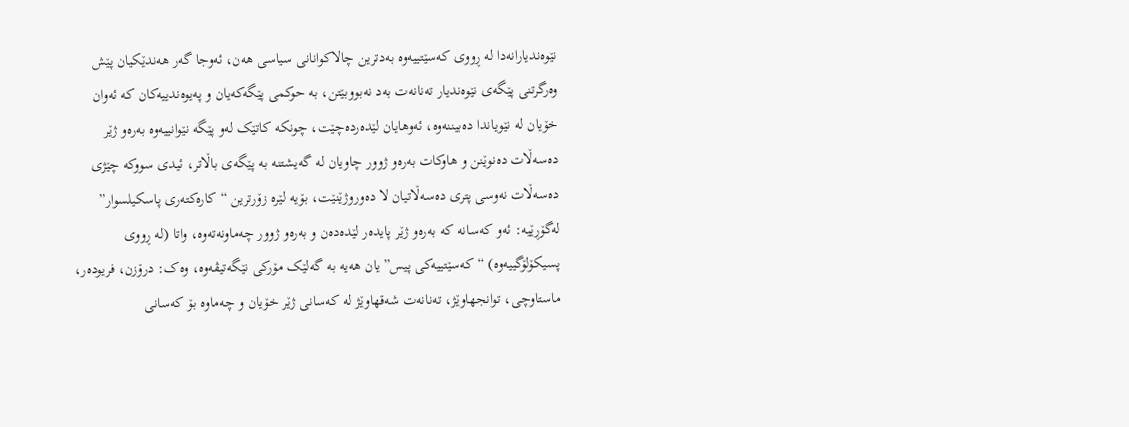نێوەندیارانەدا لە ڕووی کەسێتییەوە بەدترین چالاکوانانی سیاسی هەن، ئەوجا گەر هەندێکیان پێش وەرگرتنی پێگەی نێوەندیار تەنانەت بەد نەبووبێتن، بە حوکمی پێگەکەیان و پەیوەندییەکان کە ئەوان خۆیان لە نێویاندا دەبیننەوە، ئەوهایان لێدەردەچێت، چونکە کاتێک لەو پێگە نێوانییەوە بەرەو ژێر دەسەڵات دەنوێنن و هاوکات بەرەو ژوور چاویان لە گەیشتنە بە پێگەی باڵاتر، ئیدی سووکە چێژی دەسەڵات نەوسی پتری دەسەڵاتیان لا دەوروژێنێت، بۆیە لێرە زۆرترین “کارەکتەری پاسکیلسوار” لەگۆڕێیە: ئەو کەسانە کە بەرەو ژێر پایدەر لێدەدەن و بەرەو ژوور چەماونەتەوە، واتا (لە ڕووی پسیکۆلۆگییەوە) “کەسێتییەکی پیس”یان هەیە بە گەلێک مۆرکی نێگەتیڤەوە، وەک: درۆزن، فریودەر، ماستاوچی، توانجهاوێژ، تەنانەت شەقهاوێژ لە کەسانی ژێر خۆیان و چەماوە بۆ کەسانی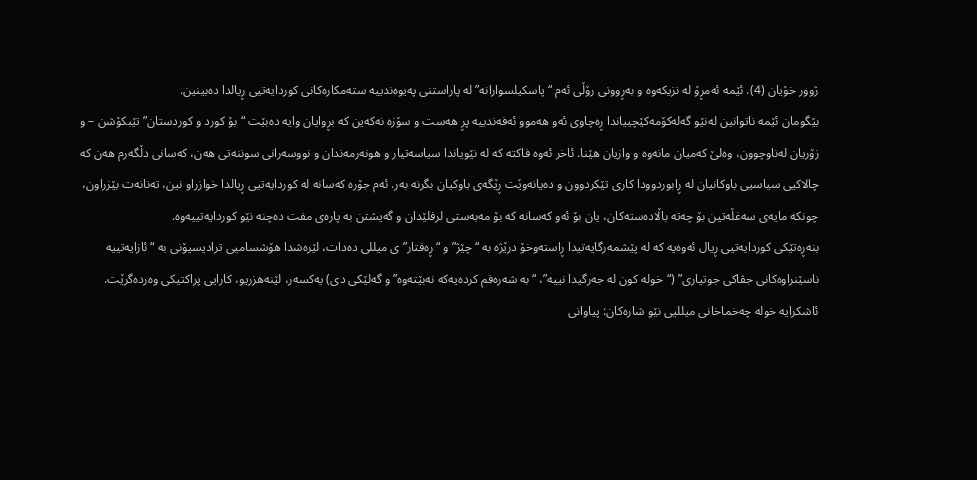ژوور خۆیان (4). ئێمە ئەمڕۆ لە نزیکەوە و بەڕوونی رۆڵی ئەم “پاسکیلسوارانە” لە پاراستنی پەیوەندییە ستەمکارەکانی کوردایەتیی ڕیالدا دەبینین.
بێگومان ئێمە ناتوانین لەنێو گەلەکۆمەکێچییاندا ڕەچاوی ئەو هەموو ئەفەندییە پڕ هەست و سۆزە نەکەین کە بڕوایان وایە دەبێت “بۆ کورد و کوردستان” تێبکۆشن – و زۆریان لەناوچوون، وەلێ کەمیان مانەوە و وازیان هێنا. ئاخر ئەوە فاکتە کە لە نێویاندا سیاسەتیار و هونەرمەندان و نووسەرانی سوننەتی هەن، کەسانی دڵگەرم هەن کە چالاکیی سیاسیی باوکانیان لە ڕابوردوودا کاری تێکردوون و دەیانەوێت ڕێگەی باوکیان بگرنە بەر. ئەم جۆرە کەسانە لە کوردایەتیی ڕیالدا خوازراو نین، تەنانەت بێزراون، چونکە مایەی سەغڵەتین بۆ چەتە باڵادەستەکان، یان بۆ ئەو کەسانە کە بۆ مەبەستی لرفلێدان و گەیشتن بە پارەی مفت دەچنە نێو کوردایەتییەوە.
بنەڕەتێکی کوردایەتیی ڕیال ئەوەیە کە لە پێشمەرگایەتیدا ڕاستەوخۆ درێژە بە “چێژ” و “ڕەفتار”ی میللی دەدات، لێرەشدا هۆشسامیی ترادیسیۆنی بە “ئازایەتییە ناسێنراوەکانی جڤاکی جوتیاری” (“خولە کون لە جەرگیدا نییە”، “بە شەرەفم کردەیەکە نەبێتەوە” و گەلێکی دی) یەکسەر، لێنەهزریو، کارایی پراکتیکی وەردەگرێت. ئاشکرایە خولە چەخماخانی میللیی نێو شارەکان: پیاوانی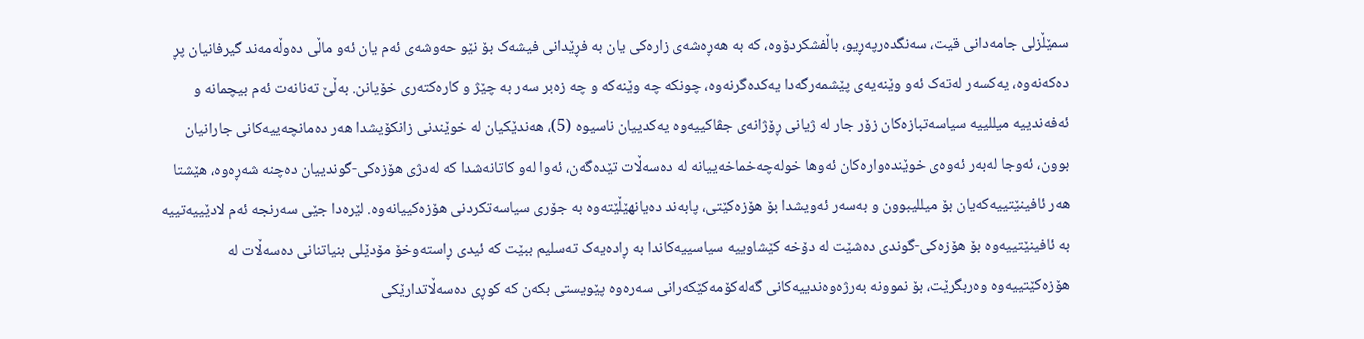سمێڵزلی جامەدانی قیت، سەنگدەرپەڕیو، باڵفشکردۆوە، کە بە هەڕەشەی زارەکی یان بە فڕێدانی فیشەک بۆ نێو حەوشەی ئەم یان ئەو ماڵی دەوڵەمەند گیرفانیان پڕ دەکەنەوە، یەکسەر لەتەک ئەو وێنەیەی پێشمەرگەدا یەکدەگرنەوە، چونکە چە وێنەکە و چە زەبر سەر بە چێژ و کارەکتەری خۆیانن. بەڵێ تەنانەت ئەم بیچمانە و ئەفەندییە میللییە سیاسەتبازەکان زۆر جار لە ژیانی ڕۆژانەی جڤاکییەوە یەکدییان ناسیوە (5)، هەندێکیان لە خوێندنی زانکۆیشدا هەر دەمانچەییەکانی جارانیان بوون، ئەوجا لەبەر ئەوەی خوێندەوارەکان ئەوها خولەچەخماخەییانە لە دەسەڵات تێدەگەن، ئەوا لەو کاتانەشدا کە لەدژی هۆزەکی-گوندییان دەچنە شەڕەوە، هێشتا هەر ئافینێتییەکەیان بۆ میللیبوون و بەسەر ئەویشدا بۆ هۆزەکێتی، پابەند دەیانهێڵێتەوە بە جۆری سیاسەتکردنی هۆزەکییانەوە. لێرەدا جێی سەرنجە ئەم لادێییەتییە بە ئافینێتییەوە بۆ هۆزەکی-گوندی دەشێت لە دۆخە کێشاوییە سیاسییەکاندا بە ڕادەیەک تەسلیم ببێت کە ئیدی ڕاستەوخۆ مۆدێلی بنیاتنانی دەسەڵات لە هۆزەکێتییەوە وەربگرێت، بۆ نموونە بەرژەوەندییەکانی گەلەکۆمەکێکەرانی سەرەوە پێویستی بکەن کە کوڕی دەسەڵاتدارێکی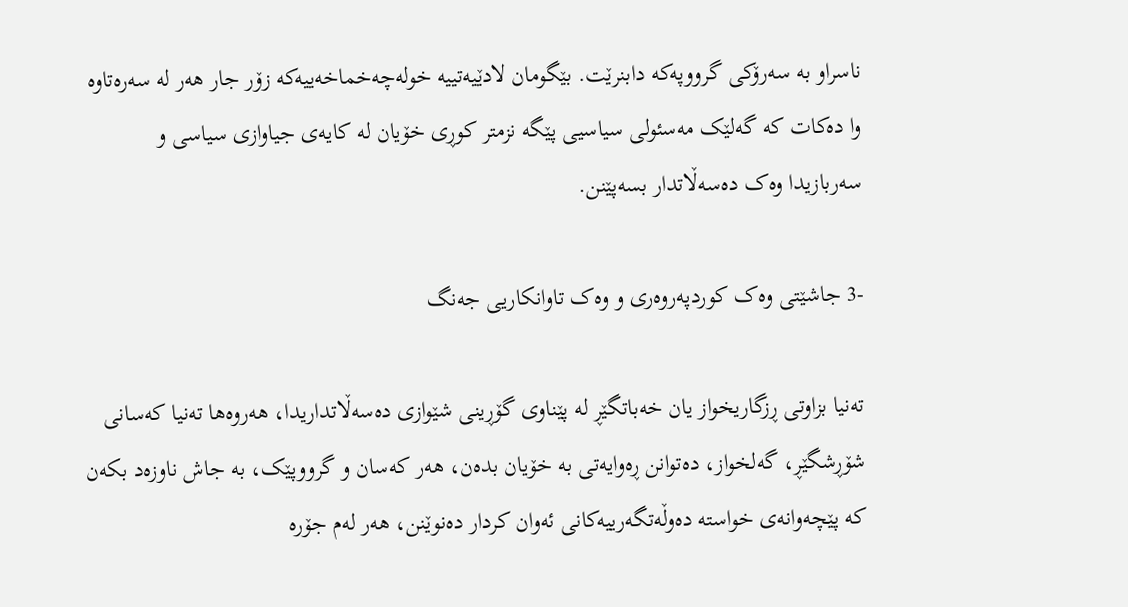ناسراو بە سەرۆکی گرووپەکە دابنرێت. بێگومان لادێیەتییە خولەچەخماخەییەکە زۆر جار هەر لە سەرەتاوە وا دەکات کە گەلێک مەسئولی سیاسیی پێگە نزمتر کوڕی خۆیان لە کایەی جیاوازی سیاسی و سەربازیدا وەک دەسەڵاتدار بسەپێنن.

-3 جاشێتی وەک کوردپەروەری و وەک تاوانکاریی جەنگ

تەنیا بزاوتی ڕزگاریخواز یان خەباتگێڕ لە پێناوی گۆڕینی شێوازی دەسەڵاتداریدا، هەروەها تەنیا کەسانی شۆڕشگێڕ، گەلخواز، دەتوانن ڕەوایەتی بە خۆیان بدەن، هەر کەسان و گرووپێک، بە جاش ناوزەد بکەن کە پێچەوانەی خواستە دەوڵەتگەرییەکانی ئەوان کردار دەنوێنن، هەر لەم جۆرە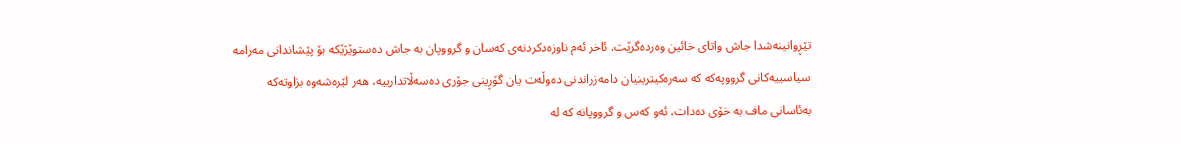تێڕوانینەشدا جاش واتای خائین وەردەگرێت. ئاخر ئەم ناوزەدکردنەی کەسان و گرووپان بە جاش دەستوێژێکە بۆ پێشاندانی مەرامە سیاسییەکانی گرووپەکە کە سەرەکیترینیان دامەزراندنی دەوڵەت یان گۆڕینی جۆری دەسەڵاتدارییە، هەر لێرەشەوە بزاوتەکە بەئاسانی ماف بە خۆی دەدات، ئەو کەس و گرووپانە کە لە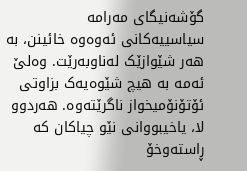گۆشەنیگای مەرامە سیاسییەکانی ئەوەوە خائینن، بە هەر شێوازێک لەناوبەرێت. وەلێ ئەمە بە هیچ شێوەیەک بزاوتی ئۆتۆنۆمیخواز ناگرێتەوە. هەردوو لا، یاخیبووانی نێو چیاکان کە ڕاستەوخۆ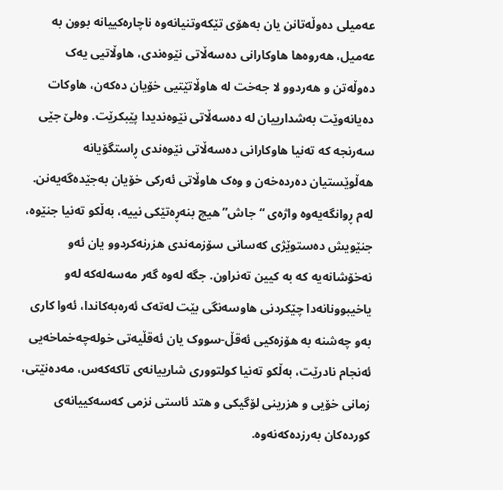عەمیلی دەوڵەتانن یان بەهۆی تێکەوتنیانەوە ناچارەکییانە بوون بە عەمیل، هەروەها هاوکارانی دەسەڵاتی نێوەندی، هاوڵاتیی یەک دەوڵەتن و هەردوو لا جەخت لە هاوڵاتێتیی خۆیان دەکەن، هاوکات دەیانەوێت بەشدارییان لە دەسەڵاتی نێوەندیدا پێبکرێت. وەلێ جێی سەرنجە کە تەنیا هاوکارانی دەسەڵاتی نێوەندی ڕاستگۆیانە هەڵوێستیان دەردەخەن و وەک هاوڵاتی ئەرکی خۆیان بەجێدەگەیەنن. لەم ڕوانگەیەوە واژەی “جاش” هیچ بنەڕەتێکی نییە، بەڵکو تەنیا جنێوە، جنێویش دەستوێژی کەسانی سۆزمەندی هزرنەکردوو یان ئەو نەخۆشانەیە کە بە کیین تەنراون. جگە لەوە گەر مەسەلەکە لەو یاخیبوونانەدا چێکردنی هاوسەنگی بێت لەتەک ئەرەبەکاندا، ئەوا کاری بەو چەشنە بە هۆزەکیی ئەقڵ-سووک یان ئەقڵیەتی خولەچەخماخەیی ئەنجام نادرێت، بەڵکو تەنیا کولتووری شارییانەی تاکەکەس، مەدەنێتی، زمانی خۆیی و هزرینی لۆگیکی و هتد ئاستی نزمی کەسەکییانەی کوردەکان بەرزدەکەنەوە.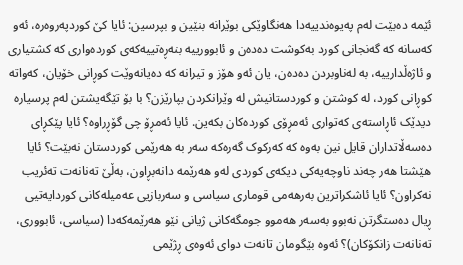ئێمە دەبێت لەم پەیوەندییەدا هەنگاوێکی بوێرانە بنێین و بپرسین: ئایا کێ کوردپەروەرە، ئەو کەسانە کە گەنجانی کورد بەکوشت دەدەن و ئابوورییە بنەڕەتییەکەی کوردەواری کە کشتیاری و ئاژەڵدارییە، بە لەناوبردن دەدەن، یان ئەو هۆز و تیرانە کە دەیانەوێت کوڕانی خۆیان، کەواتە کوڕانی کورد، لە کوشتن و کوردستانیش لە وێرانکردن بپارێزن؟ با بۆ تێگەیشتن لەم پرسیارە دیدێک ئاڕاستەی کەتواری ئەمڕۆی کوردەکان بکەین. ئایا ئەمڕۆ چی گۆڕراوە؟ ئایا پێکڕای دەسەڵاتداران قایل نین بەوە کە کەرکوک گەرەکە سەر بە هەرێمی کوردستان نەبێت؟ ئایا هێشتا هەر چەند ناوچەیەکی دیکەی کوردی لەو هەرێمە دانەبڕاون، بەڵێ تەنانەت تەئریب نەکراون؟ ئایا ئاشکراترین بەرهەمی قوماری سیاسی و سەربازیی عەمیلەکانی کوردایەتیی ڕیال دەستگرتن نەبوو بەسەر هەموو جومگەکانی ژیانی نێو هەرێمەکەدا (سیاسی، ئابووری، تەنانەت زانکۆکان)؟ ئەوە بێگومان تانەت دوای ئەوەی ڕژێمی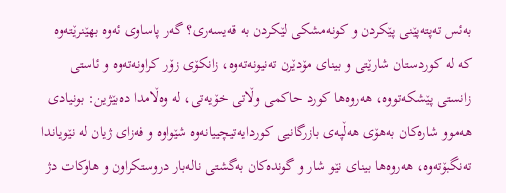بەئس تەپتەپێنی پێکردن و کونەمشکی لێکردن بە قەیسەری؟ گەر پاساوی ئەوە بهێنرێتەوە کە لە کوردستان شارێتی و بینای مۆدێرن تەنیونەتەوە، زانکۆی زۆر کراونەتەوە و ئاستی زانستی پێشکەتووە، هەروەها کورد حاکمی وڵاتی خۆیەتی، لە وەڵامدا دەبێژین: بونیادی هەموو شارەکان بەهۆی هەڵپەی بازرگانیی کوردایەتیچییانەوە شێواوە و فەزای ژیان لە نێویاندا تەنگبۆتەوە، هەروەها بینای نێو شار و گوندەکان بەگشتی نالەبار دروستکراون و هاوکات دژ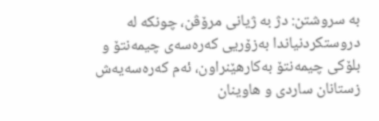بە سروشتن: دژ بە ژیانی مرۆڤن، چونکە لە دروستکردنیاندا بەزۆریی کەرەسەی چیمەنتۆ و بلۆکی چیمەنتۆ بەکارهێنراون، ئەم کەرەسەیەش زستانان ساردی و هاوینان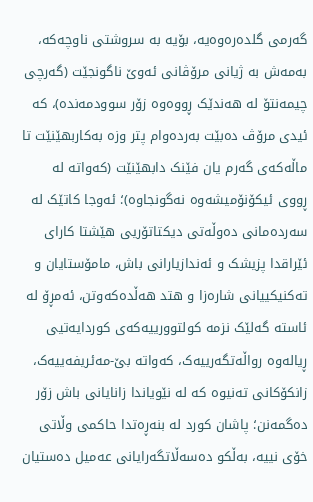گەرمی گلدەرەوەیە، بۆیە بە سروشتی ناوچەکە، بەمەش بە ژیانی مرۆڤانی ئەوێ ناگونجێت (گەرچی چیمەنتۆ لە هەندێک ڕووەوە زۆر سوودمەندە)، کە ئیدی مرۆڤ دەبێت بەردەوام پتر وزە بەکاربهێنێت تا ماڵەکەی گەرم یان فێنک دابهێنێت (کەواتە لە ڕووی ئیکۆنۆمیشەوە نەگونجاوە)؛ ئەوجا کاتێک لە سەردەمانی دەوڵەتی دیکتاتۆریی هێشتا کارای ئێراقدا پزیشک و ئەندازیارانی باش، مامۆستایان و تەکنیکییانی شارەزا و هتد هەڵدەکەوتن، ئەمڕۆ لە ئاستە گەلێک نزمە کولتوورییەکەی کوردایەتیی ڕیالەوە رواڵەتگەرییەک، کەواتە بێ-مەئریفەییەک، زانکۆکانی تەنیوە کە لە نێویاندا زانایانی باش زۆر دەگمەنن؛ پاشان کورد لە بنەڕەتدا حاکمی وڵاتی خۆی نییە، بەڵکو دەسەڵاتگەرایانی عەمیل دەستیان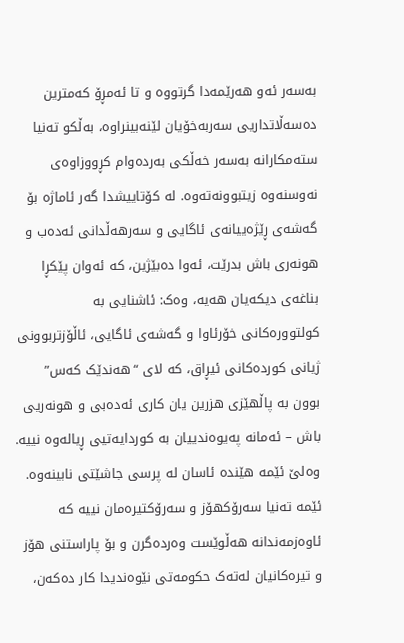بەسەر ئەو هەرێمەدا گرتووە و تا ئەمڕۆ کەمترین دەسەڵاتداریی سەربەخۆیان لێنەبینراوە، بەڵکو تەنیا ستەمکارانە بەسەر خەڵکی بەردەوام کڕووزاوەی نەوسنەوە زیتبوونەتەوە. لە کۆتاییشدا گەر ئاماژە بۆ گەشەی ڕێژەییانەی ئاگایی و سەرهەڵدانی ئەدەب و هونەری باش بدرێت، ئەوا دەبێژین، کە ئەوان پێکڕا بناغەی دیکەیان هەیە، وەک: ئاشنایی بە کولتوورەکانی خۆرئاوا و گەشەی ئاگایی، ئاڵۆزتربوونی ژیانی کوردەکانی ئیڕاق، کە لای “هەندێک کەس” بوون بە پاڵهێزی هزرین یان کاری ئەدەبی و هونەریی باش – ئەمانە پەیوەندییان بە کوردایەتیی ڕیالەوە نییە.
وەلێ ئێمە هێندە ئاسان لە پرسی جاشێتی نابینەوە. ئێمە تەنیا سەرۆکهۆز و سەرۆکتیرەمان نییە کە ئاوەزمەندانە هەڵوێست وەردەگرن و بۆ پاراستنی هۆز و تیرەکانیان لەتەک حکومەتی نێوەندیدا کار دەکەن،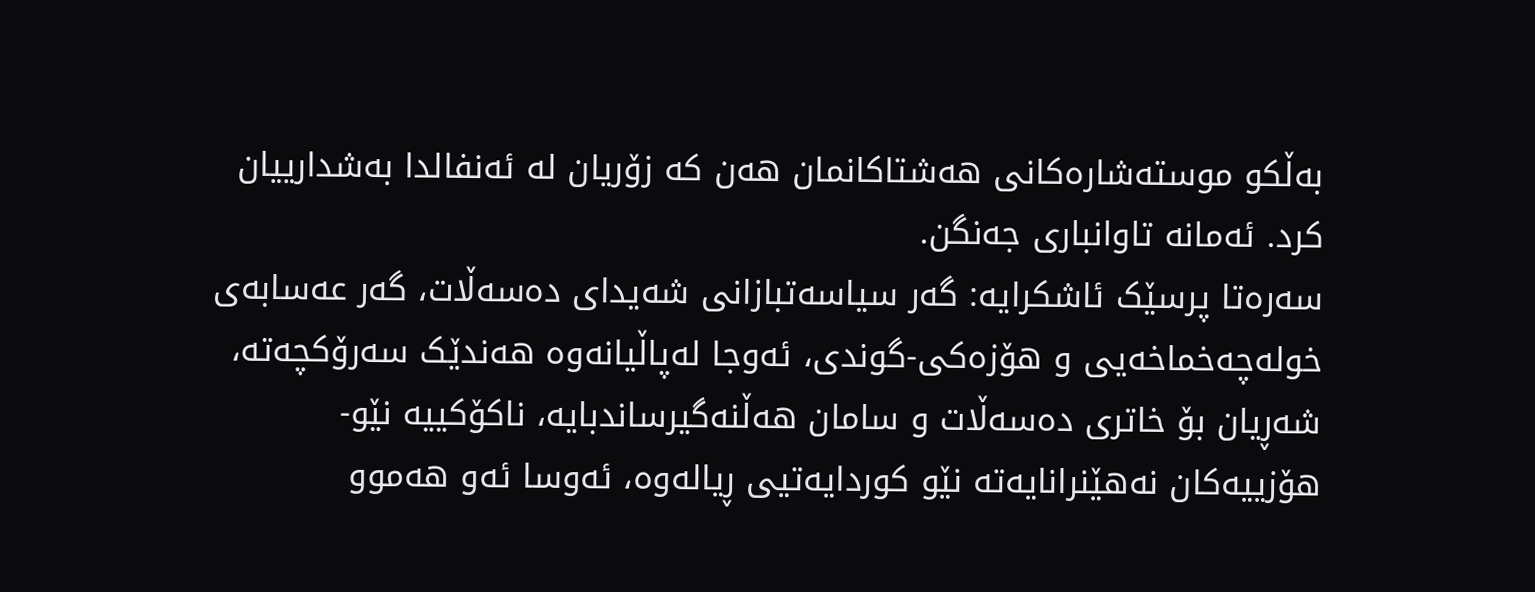بەڵکو موستەشارەکانی هەشتاکانمان هەن کە زۆریان لە ئەنفالدا بەشدارییان کرد. ئەمانە تاوانباری جەنگن.
سەرەتا پرسێک ئاشکرایە: گەر سیاسەتبازانی شەیدای دەسەڵات، گەر عەسابەی خولەچەخماخەیی و هۆزەکی-گوندی، ئەوجا لەپاڵیانەوە هەندێک سەرۆکچەتە، شەڕیان بۆ خاتری دەسەڵات و سامان هەڵنەگیرساندبایە، ناکۆکییە نێو-هۆزییەکان نەهێنرانایەتە نێو کوردایەتیی ڕیالەوە، ئەوسا ئەو هەموو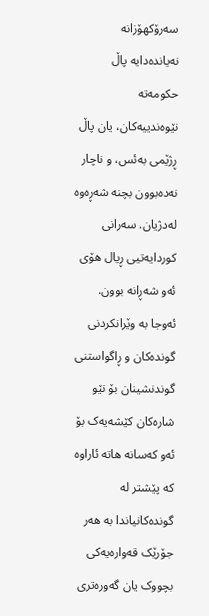سەرۆکهۆزانە نەیاندەدایە پاڵ حکومەتە نێوەندییەکان، یان پاڵ ڕژێمی بەئس، و ناچار نەدەبوون بچنە شەڕەوە لەدژیان. سەرانی کوردایەتیی ڕیال هۆی ئەو شەڕانە بوون. ئەوجا بە وێرانکردنی گوندەکان و ڕاگواستنی گوندنشینان بۆ نێو شارەکان کێشەیەک بۆ ئەو کەسانە هاتە ئاراوە کە پێشتر لە گوندەکانیاندا بە هەر جۆرێک قەوارەیەکی بچووک یان گەورەتری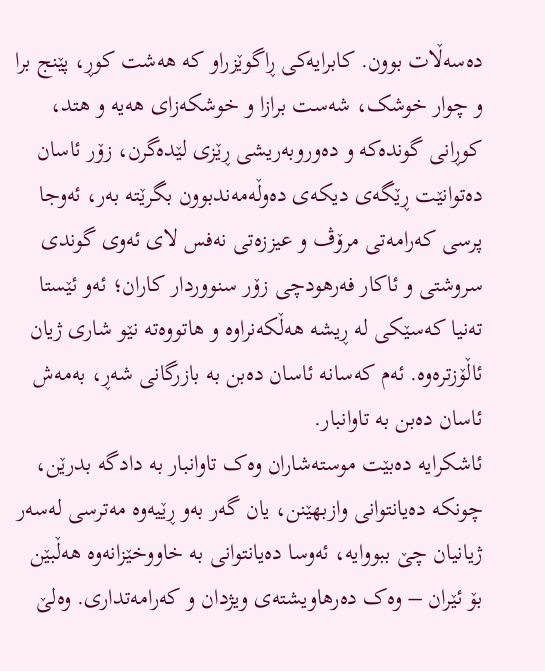دەسەڵات بوون. کابرایەکی ڕاگوێزراو کە هەشت کوڕ، پێنج برا و چوار خوشک، شەست برازا و خوشکەزای هەیە و هتد، کوڕانی گوندەکە و دەوروبەریشی ڕێزی لێدەگرن، زۆر ئاسان دەتوانێت ڕێگەی دیکەی دەوڵەمەندبوون بگرێتە بەر، ئەوجا پرسی کەرامەتی مرۆڤ و عیززەتی نەفس لای ئەوی گوندی سروشتی و ئاکار فەرهودچی زۆر سنووردار کاران؛ ئەو ئێستا تەنیا کەسێکی لە ڕیشە هەڵکەنراوە و هاتووەتە نێو شاری ژیان ئاڵۆزترەوە. ئەم کەسانە ئاسان دەبن بە بازرگانی شەڕ، بەمەش ئاسان دەبن بە تاوانبار.
ئاشکرایە دەبێت موستەشاران وەک تاوانبار بە دادگە بدرێن، چونکە دەیانتوانی وازبهێنن، یان گەر بەو ڕێیەوە مەترسی لەسەر ژیانیان چێ ببووایە، ئەوسا دەیانتوانی بە خاووخێزانەوە هەڵبێن بۆ ئێران – وەک دەرهاویشتەی ویژدان و کەرامەتداری. وەلێ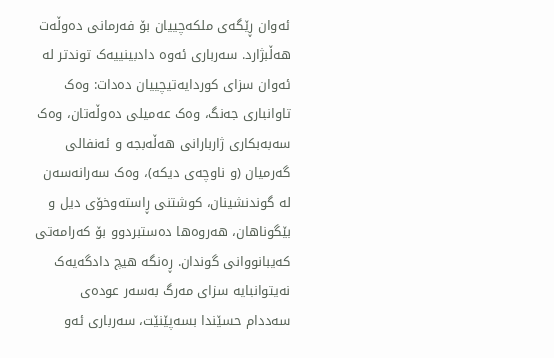ئەوان ڕێگەی ملکەچییان بۆ فەرمانی دەوڵەت هەڵبژارد. سەرباری ئەوە دادبینییەک توندتر لە ئەوان سزای کوردایەتیچییان دەدات: وەک تاوانباری جەنگ، وەک عەمیلی دەوڵەتان، وەک سەبەبکاری ژاربارانی هەڵەبجە و ئەنفالی گەرمیان (و ناوچەی دیکە)، وەک سەرانەسەن لە گوندنشینان، کوشتنی ڕاستەوخۆی دیل و بێگوناهان، هەروەها دەستبردوو بۆ کەرامەتی کەیبانووانی گوندان. ڕەنگە هیچ دادگەیەک نەیتوانبایە سزای مەرگ بەسەر عودەی سەددام حسێندا بسەپێنێت، سەرباری ئەو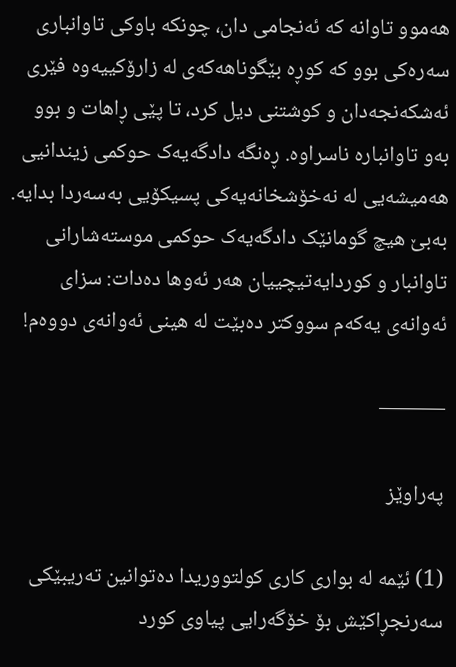هەموو تاوانە کە ئەنجامی دان، چونکە باوکی تاوانباری سەرەکی بوو کە کوڕە بێگوناهەکەی لە زارۆکییەوە فێری ئەشکەنجەدان و کوشتنی دیل کرد، تا پێی ڕاهات و بوو بەو تاوانبارە ناسراوە. ڕەنگە دادگەیەک حوکمی زیندانیی هەمیشەیی لە نەخۆشخانەیەکی پسیکۆیی بەسەردا بدایە. بەبێ هیچ گومانێک دادگەیەک حوکمی موستەشارانی تاوانبار و کوردایەتیچییان هەر ئەوها دەدات: سزای ئەوانەی یەکەم سووکتر دەبێت لە هینی ئەوانەی دووەم!

———

پەراوێز

(1) ئێمە لە بواری کاری کولتووریدا دەتوانین تەریبێکی سەرنجڕاکێش بۆ خۆگەرایی پیاوی کورد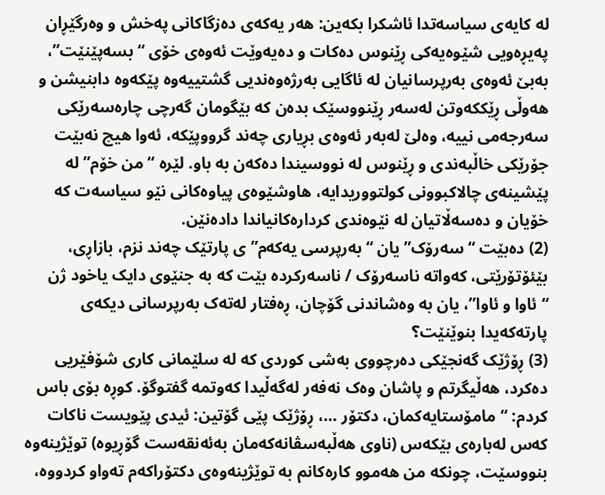لە کایەی سیاسەتدا ئاشکرا بکەین: هەر یەکەی دەزگاکانی پەخش و وەرگێڕان پەیڕەویی شێوەیەکی ڕێنوس دەکات و دەیەوێت ئەوەی خۆی “بسەپێنێت”، بەبێ ئەوەی بەرپرسانیان لە ئاگایی بەرژەوەندیی گشتییەوە پێکەوە دابنیشن و هەوڵی ڕێککەوتن لەسەر ڕێنووسێک بدەن کە بێگومان گەرچی چارەسەرێکی سەرجەمی نییە، وەلێ لەبەر ئەوەی بڕیاری چەند گرووپێکە، ئەوا هیچ نەبێت جۆرێکی خاڵبەندی و ڕێنوس لە نووسیندا دەکەن بە باو. لێرە “من خۆم” لە پێشینەی چالاکبوونی کولتووریدایە، هاوشێوەی پیاوەکانی نێو سیاسەت کە خۆیان و دەسەڵاتیان لە نێوەندی کردارەکانیاندا دادەنێن.
(2) دەبێت “سەرۆک” یان “بەرپرسی یەکەم”ی پارتێک چەند نزم، بازاڕی، بێئۆتۆرێتی، کەواتە ناسەرۆک / ناسەرکردە بێت کە بە جنێوی دایک یاخود ژن “ئاوا و ئاوا”، یان بە وەشاندنی گۆچان، ڕەفتار لەتەک بەرپرسانی دیکەی پارتەکەیدا بنوێنێت؟
(3) ڕۆژێک گەنجێکی دەرچووی بەشی کوردی کە لە سلێمانی کاری شۆفێریی دەکرد، هەڵیگرتم و پاشان وەک نەفەر لەگەڵیدا کەوتمە گفتوگۆ. کوڕە بۆی باس کردم: “مامۆستایەکمان، دکتۆر …، ڕۆژێک پێی گۆتین: ئیدی پێویست ناکات کەس لەبارەی بێکەس (ناوی هەڵبەسڤانەکەمان بەئەنقەست گۆڕیوە) توێژینەوە بنووسێت، چونکە من هەموو کارەکانم بە توێژینەوەی دکتۆراکەم تەواو کردووە،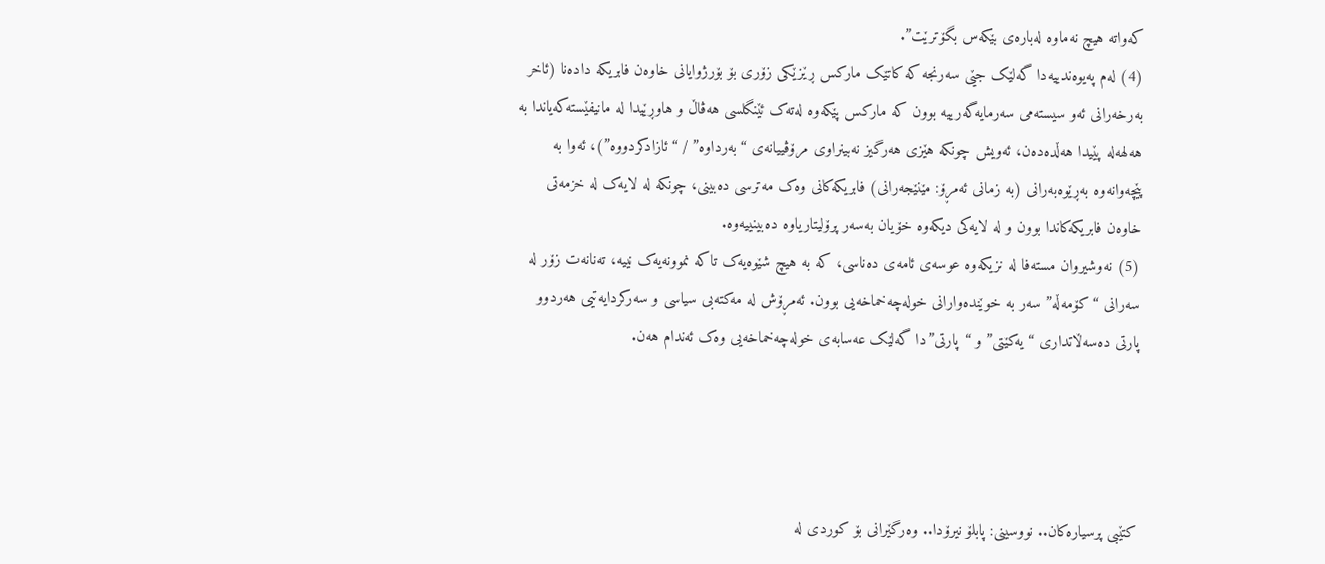کەواتە هیچ نەماوە لەبارەی بێکەس بگۆترێت”.
(4) لەم پەیوەندییەدا گەلێک جێی سەرنجە کە کاتێک مارکس ڕێزێکی زۆری بۆ بۆرژوایانی خاوەن فابریکە دادەنا (ئاخر بەرخەرانی ئەو سیستەمی سەرمایەگەرییە بوون کە مارکس پێکەوە لەتەک ئێنگلسی هەڤاڵ و هاوڕێیدا لە مانیفێستەکەیاندا بە هەلهەلە پێیدا هەڵدەدەن، ئەویش چونکە هێزی هەرگیز نەبینراوی مرۆڤییانەی “بەرداوە” / “ئازادکردووە”)، ئەوا بە پێچەوانەوە بەڕێوەبەرانی (بە زمانی ئەمڕۆ: مێنێجەرانی) فابریکەکانی وەک مەترسی دەبینی، چونکە لە لایەک لە خزمەتی خاوەن فابریکەکاندا بوون و لە لایەکی دیکەوە خۆیان بەسەر پرۆلیتاریاوە دەبینییەوە.
(5) نەوشیروان مستەفا لە نزیکەوە عوسەی ئامەی دەناسی، کە بە هیچ شێوەیەک تاکە نموونەیەک نییە، تەنانەت زۆر لە سەرانی “کۆمەڵە” سەر بە خوێندەوارانی خولەچەخماخەیی بوون. ئەمڕۆش لە مەکتەبی سیاسی و سەرکردایەتیی هەردوو پارتی دەسەڵاتداری “یەکێتی” و “پارتی”دا گەلێک عەسابەی خولەچەخماخەیی وەک ئەندام هەن.




کتێبی پرسیارەکان.. نووسینی: پابلۆ نیرۆدا.. وەرگێرانی بۆ کوردی لە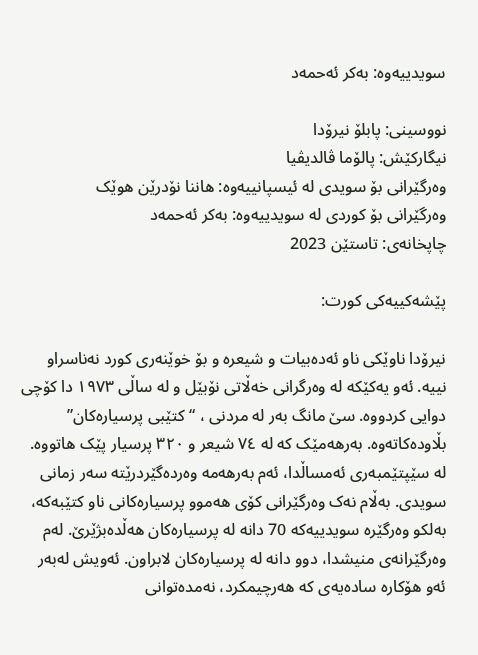سویدییەوە: بەکر ئەحمەد

نووسینی: پابلۆ نیرۆدا
نیگارکێش: پالۆما ڤالدیڤیا
وەرگێرانی بۆ سویدی لە ئیسپانییەوە: هاننا نۆدرێن هوێک
وەرگێرانی بۆ کوردی لە سویدییەوە: بەکر ئەحمەد
چاپخانەی: تاستێن 2023

پێشەکییەکی کورت:

نیرۆدا ناوێکی ناو ئەدەبیات و شیعرە و بۆ خوێنەری کورد نەناسراو نییە. ئەو یەکێکە لە وەرگرانی خەڵاتی نۆبێل و لە ساڵی ١٩٧٣ دا کۆچی دوایی کردووە. سێ مانگ بەر لە مردنی ، “کتێبی پرسیارەکان” بڵاودەکاتەوە. بەرهەمێک کە لە ٧٤ شیعر و ٣٢٠ پرسیار پێک هاتووە.
لە سێپتێمبەری ئەمساڵدا، ئەم بەرهەمە وەردەگێردرێتە سەر زمانی سویدی. بەڵام نەک وەرگێرانی کۆی هەموو پرسیارەکانی ناو کتێبەکە، بەلکو وەرگێرە سویدییەکە 70 دانە لە پرسیارەکان هەڵدەبژێرێ. لەم وەرگێرانەی منیشدا، دوو دانە لە پرسیارەکان لابراون. ئەویش لەبەر ئەو هۆکارە سادەیەی کە هەرچیمکرد، نەمدەتوانی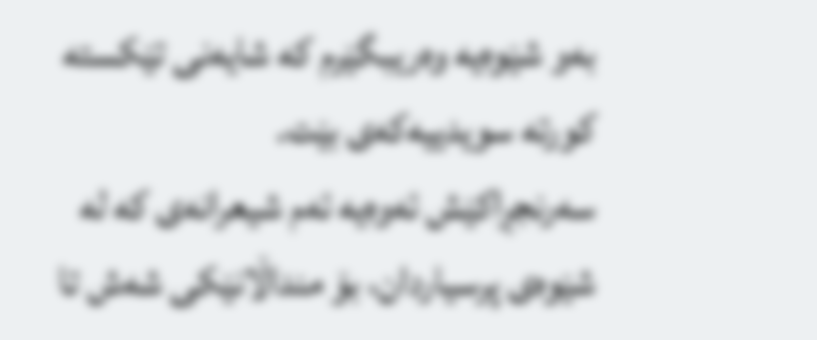بەو شێوەیە وەریبگێرم کە شایەنی تێکستە کورتە سویدییەکەی بێت.
سەرنجڕاکێش ئەوەیە ئەم شیعرانەی کە لە شێوەی پرسیاردان، بۆ منداڵانێکی شەش تا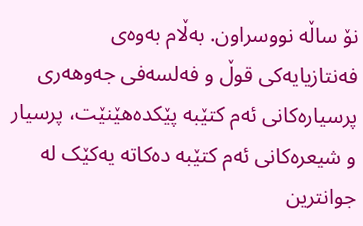نۆ ساڵە نووسراون. بەڵام بەوەی فەنتازیایەکی قوڵ و فەلسەفی جەوهەری پرسیارەکانی ئەم کتێبە پێکدەهێنێت، پرسیار و شیعرەکانی ئەم کتێبە دەکاتە یەکێک لە جوانترین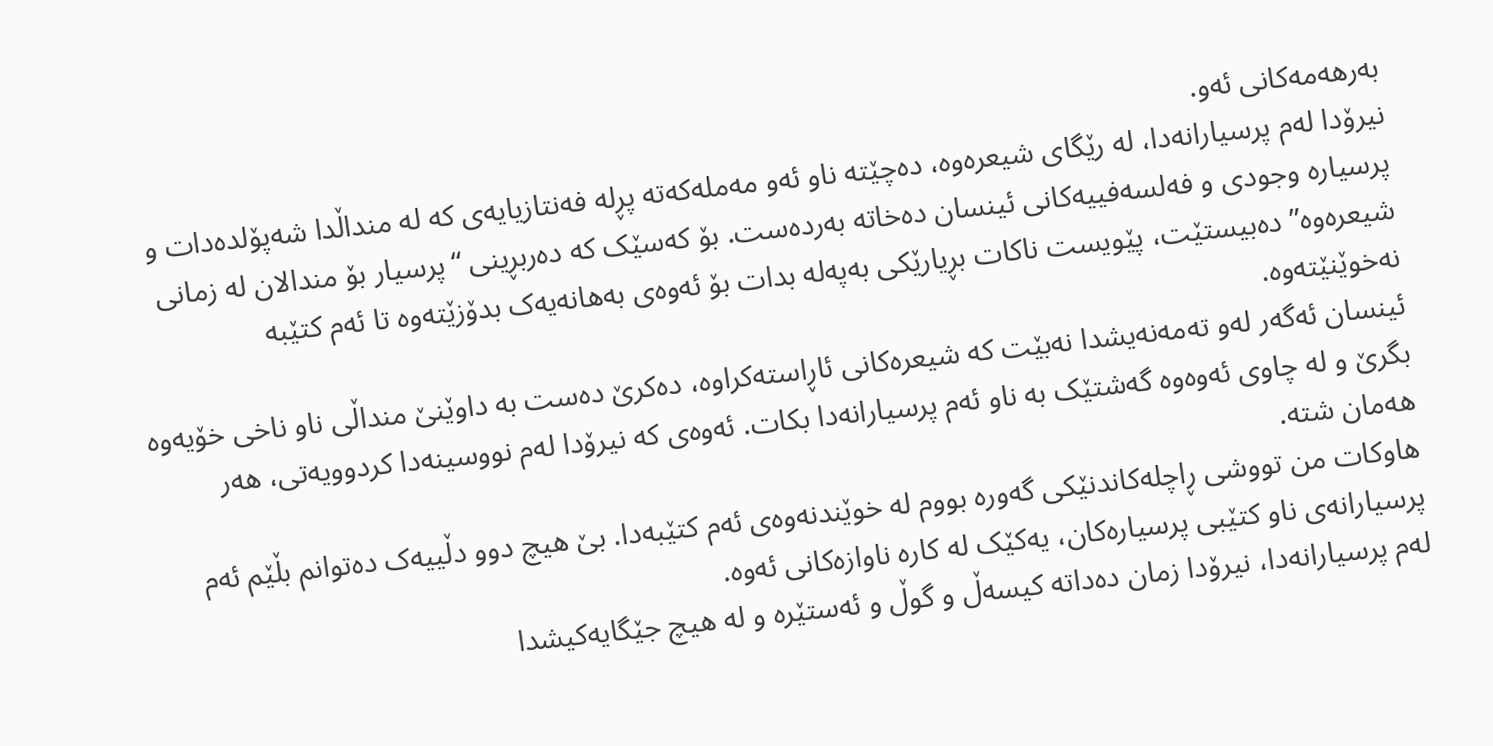بەرهەمەکانی ئەو.
نیرۆدا لەم پرسیارانەدا، لە رێگای شیعرەوە، دەچێتە ناو ئەو مەملەکەتە پڕلە فەنتازیایەی کە لە منداڵدا شەپۆلدەدات و پرسیارە وجودی و فەلسەفییەکانی ئینسان دەخاتە بەردەست. بۆ کەسێک کە دەربڕینی “پرسیار بۆ مندالان لە زمانی شیعرەوە” دەبیستێت، پێویست ناکات بڕیارێکی بەپەلە بدات بۆ ئەوەی بەهانەیەک بدۆزێتەوە تا ئەم کتێبە نەخوێنێتەوە.
ئینسان ئەگەر لەو تەمەنەیشدا نەبێت کە شیعرەکانی ئاڕاستەکراوە، دەکرێ دەست بە داوێنێ منداڵی ناو ناخی خۆیەوە بگرێ و لە چاوی ئەوەوە گەشتێک بە ناو ئەم پرسیارانەدا بکات. ئەوەی کە نیرۆدا لەم نووسینەدا کردوویەتی، هەر هەمان شتە.
هاوکات من تووشی ڕاچلەکاندنێکی گەورە بووم لە خوێندنەوەی ئەم کتێبەدا. بێ هیچ دوو دڵییەک دەتوانم بڵێم ئەم پرسیارانەی ناو کتێبی پرسیارەکان، یەکێک لە کارە ناوازەکانی ئەوە.
لەم پرسیارانەدا، نیرۆدا زمان دەداتە کیسەڵ و گوڵ و ئەستێرە و لە هیچ جێگایەکیشدا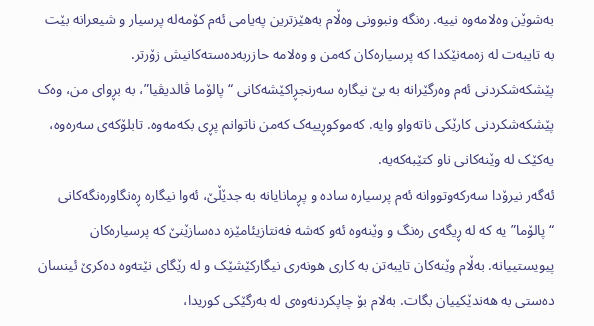بەشوێن وەلامەوە نییە. رەنگە ونبوونی وەڵام بەهێزترین پەیامی ئەم کۆمەلە پرسیار و شیعرانە بێت بە تایبەت لە زەمەنێکدا کە پرسیارەکان کەمن و وەلامە حازربەدەستەکانیش زۆرتر.
پێشکەشکردنی ئەم وەرگێرانە بە بێ نیگارە سەرنجڕاکێشەکانی “پالۆما ڤالدیڤیا”، بە بڕوای من، وەک پێشکەشکردنی کارێکی ناتەواو وایە. کەموکوڕییەک کەمن ناتوانم پڕی بکەمەوە. تابلۆکەی سەرەوە، یەکێک لە وێنەکانی ناو کتێبەکەیە.
ئەگەر نیرۆدا سەرکەوتووانە ئەم پرسیارە سادە و پڕمانایانە بە جدێڵێ، ئەوا نیگارە ڕەنگاورەنگەکانی “پالۆما”یە کە لە ڕیگەی رەنگ و وێنەوە ئەو کەشە فەنتازیئامێزە دەسازێنێ کە پرسیارەکان پیویستییانە. بەڵام وێنەکان تایبەتن بە کاری هونەری نیگارکێشێک و لە رێگای نێتەوە دەکرێ ئینسان دەستی بە هەندێکییان بگات. بەلام بۆ چاپکردنەوەی لە بەرگێکی کوریدا،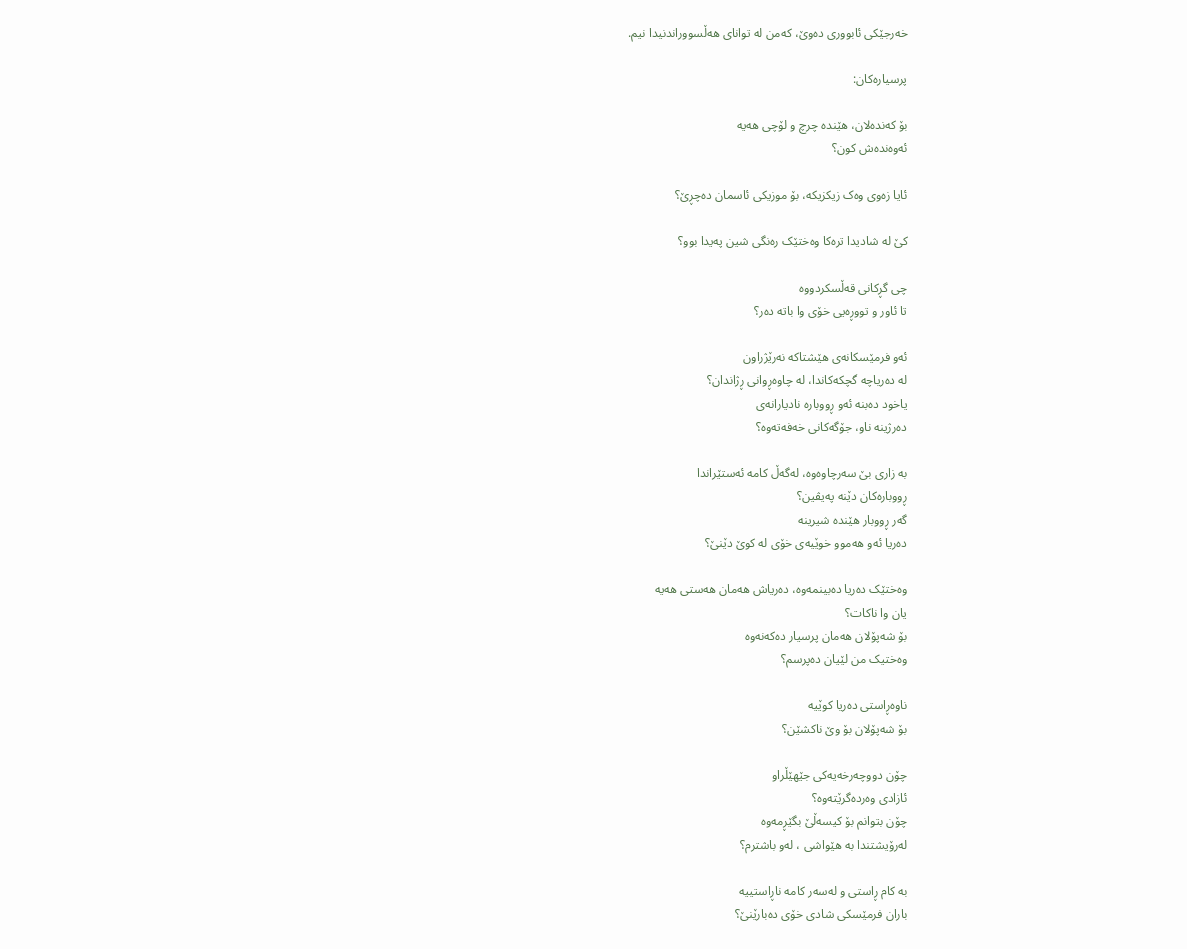خەرجێکی ئابووری دەوێ، کەمن لە توانای هەڵسووراندنیدا نیم.

پرسیارەکان:

بۆ کەندەلان، هێندە چرچ و لۆچی هەیە
ئەوەندەش کون؟

ئایا زەوی وەک زیکزیکە، بۆ موزیکی ئاسمان دەچڕێ؟

کێ لە شادیدا ترەکا وەختێک رەنگی شین پەیدا بوو؟

چی گڕکانی قەڵسکردووە
تا ئاور و تووڕەیی خۆی وا باتە دەر؟

ئەو فرمێسکانەی هێشتاکە نەرێژراون
لە دەریاچە گچکەکاندا، لە چاوەڕوانی ڕژاندان؟
یاخود دەبنە ئەو ڕووبارە نادیارانەی
دەرژینە ناو، جۆگەکانی خەفەتەوە؟

بە زاری بێ سەرچاوەوە، لەگەڵ کامە ئەستێراندا
ڕووبارەکان دێنە پەیڤین؟
گەر ڕووبار هێندە شیرینە
دەریا ئەو هەموو خوێیەی خۆی لە کوێ دێنێ؟

وەختێک دەریا دەبینمەوە، دەریاش هەمان هەستی هەیە
یان وا ناکات؟
بۆ شەپۆلان هەمان پرسیار دەکەنەوە
وەختیک من لێیان دەپرسم؟

ناوەڕاستی دەریا کوێیە
بۆ شەپۆلان بۆ وێ ناکشێن؟

چۆن دووچەرخەیەکی جێهێڵراو
ئازادی وەردەگرێتەوە؟
چۆن بتوانم بۆ کیسەڵێ بگێڕمەوە
لەرۆیشتندا بە هێواشی ، لەو باشترم؟

بە کام ڕاستی و لەسەر کامە ناڕاستییە
باران فرمێسکی شادی خۆی دەبارێنێ؟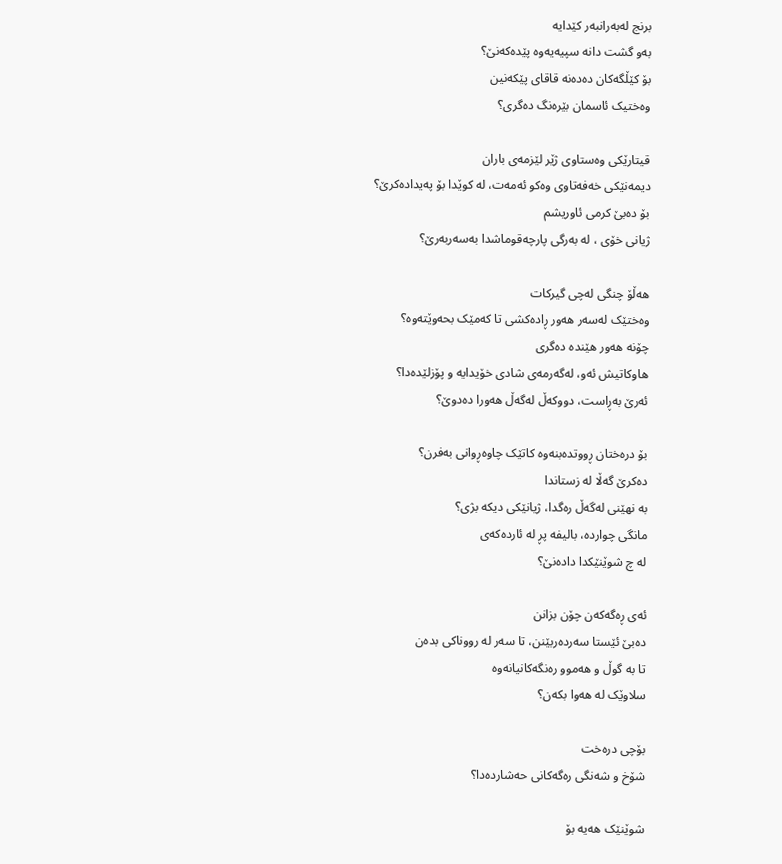برنج لەبەرانبەر کێدایە
بەو گشت دانە سپیەیەوە پێدەکەنێ؟
بۆ کێڵگەکان دەدەنە قاقای پێکەنین
وەختیک ئاسمان بێرەنگ دەگری؟

قیتارێکی وەستاوی ژێر لێزمەی باران
دیمەنێکی خەفەتاوی وەکو ئەمەت، لە کوێدا بۆ پەیدادەکرێ؟
بۆ دەبێ کرمی ئاوریشم
ژیانی خۆی ، لە بەرگی پارچەقوماشدا بەسەربەرێ؟

هەڵۆ چنگی لەچی گیرکات
وەختێک لەسەر هەور ڕادەکشی تا کەمێک بحەوێتەوە؟
چۆنە هەور هێندە دەگری
هاوکاتیش ئەو، لەگەرمەی شادی خۆیدایە و پۆزلێدەدا؟
ئەرێ بەڕاست، دووکەڵ لەگەڵ هەورا دەدوێ؟

بۆ درەختان ڕووتدەبنەوە کاتێک چاوەڕوانی بەفرن؟
دەکرێ گەڵا لە زستاندا
بە نهێنی لەگەڵ رەگدا، ژیانێکی دیکە بژی؟
مانگی چواردە، بالیفە پڕ لە ئاردەکەی
لە چ شوێنێکدا دادەنێ؟

ئەی ڕەگەکەن چۆن بزانن
دەبێ ئێستا سەردەربێنن، تا سەر لە رووناکی بدەن
تا بە گوڵ و هەموو رەنگەکانیانەوە
سلاوێک لە هەوا بکەن؟

بۆچی درەخت
شۆخ و شەنگی رەگەکانی حەشاردەدا؟

شوێنێک هەیە بۆ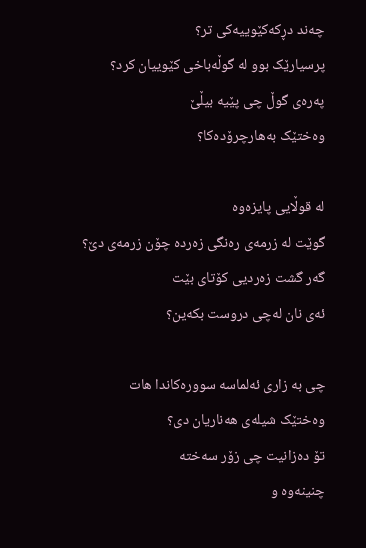چەند دڕکەکێوییەکی تر؟
پرسیارێک بوو لە گوڵەباخی کێوییان کرد؟
پەرەی گوڵ چی پێیە بیڵێ
وەختێک بەهارچرۆدەکا؟

لە قوڵایی پایزەوە
گوێت لە زرمەی رەنگی زەردە چۆن زرمەی دێ؟
گەر گشت زەردیی کۆتای بێت
ئەی نان لەچی دروست بکەین؟

چی بە زاری ئەلماسە سوورەکاندا هات
وەختێک شیلەی هەناریان دی؟
تۆ دەزانیت چی زۆر سەختە
چنینەوە و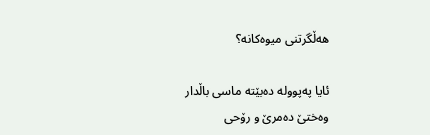هەڵگرتنی میوەکانە؟

ئایا پەپوولە دەبێتە ماسی باڵدار
وەختێ دەمرێ و رۆحی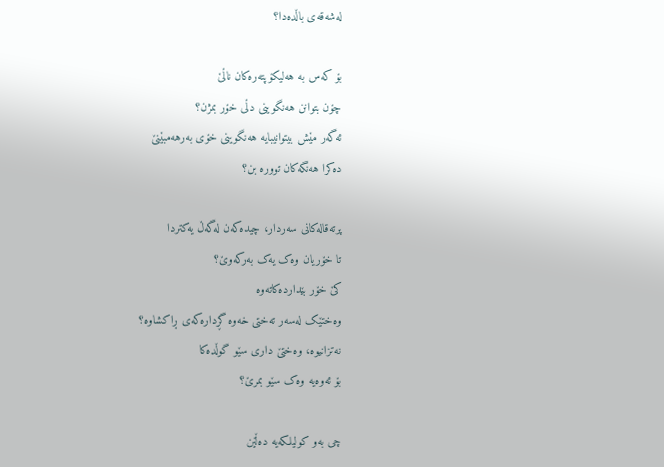لەشەقەی باڵدەدا؟

بۆ کەس بە هەلیکۆپتەرەکان ناڵێ
چۆن بتوانن هەنگوینی دڵی خۆر بمژن؟
ئەگەر مێش بیتوانیبایە هەنگوینی خۆی بەرهەمبێنێ
دەکرا هەنگەکان توورە بن؟

پرتەقالەکانی سەردار، چیدەکەن لەگەڵ یەکتردا
تا خۆریان وەک یەک بەرکەوێ؟
كێ خۆر بێداردەکاتەوە
وەختێک لەسەر تەختی خەوە گڕدارەکەی ڕاکشاوە؟
نەتزانیوە، وەختێ داری سێو گوڵدەکا
بۆ ئەوەیە وەک سێو بمرێ؟

چی بەو کولیلکەیە دەڵێن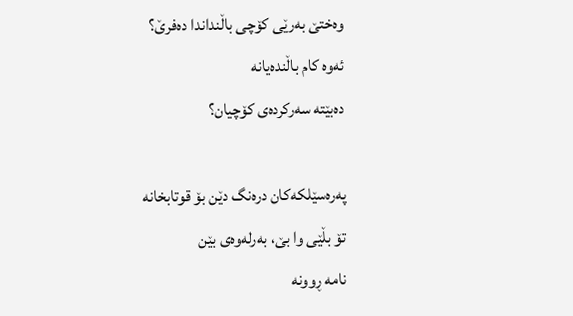وەختێ بەرێی کۆچی باڵنداندا دەفرێ؟
ئەوە کام باڵندەیانە
دەبێتە سەرکردەی کۆچیان؟

پەرەسێلکەکان درەنگ دێن بۆ قوتابخانە
تۆ بڵێی وا بێ، بەرلەوەی بێن
نامە ڕوونە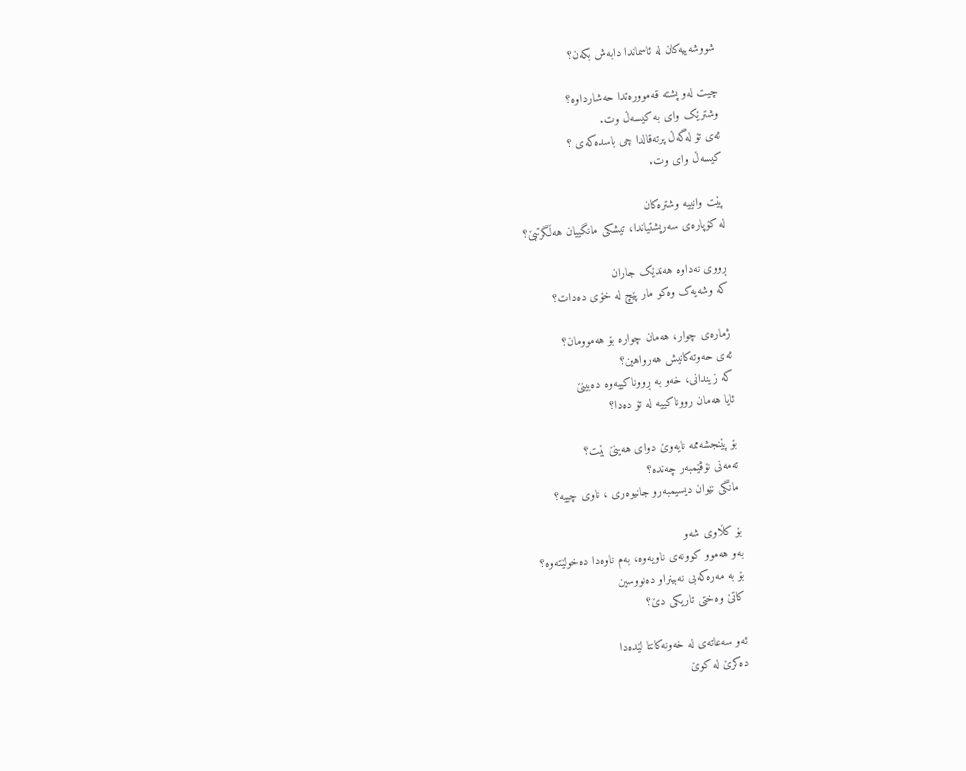شووشەییەکان لە ئاسماندا دابەش بکەن؟

چیت لەو پشتە قەموورەتدا حەشارداوە؟
وشترێک وای بە کیسەڵ وت.
ئەی تۆ لەگەڵ پرتەقالدا چی باسدەکەی ؟
کیسەڵ وای وت.

پێت وانییە وشترەکان
لە کۆپارەی سەرپشتیاندا، تیشکی مانگییان هەڵگرتبێ؟

ڕووی نەداوە هەندێک جاران
کە وشەیەک وەکو مار پێچ لە خۆی دەدات؟

ژمارەی چوار، هەمان چوارە بۆ هەموومان؟
ئەی حەوتەکانیش هەرواهین؟
کە زیندانی، خەو بە ڕووناکییەوە دەبینێ
ئایا هەمان رووناکییە لە تۆ دەدا؟

بۆ پێنجشەممە نایەوێ دوای هەینێ بێت؟
تەمەنی نۆڤێمبەر چەندە؟
مانگی نێوان دیسیمبەرو جانیوەری ، ناوی چییە؟

بۆ کڵاوی شەو
بەو هەموو کوونەی ناویەوە، بەم ناوەدا دەخولێتەوە؟
بۆ بە مەرەکەبی نەبینراو دەنووسین
کاتێ وەختی تاریکی دێ؟

ئەو سەعاتەی لە خەونەکانتا لێدەدا
دەکرێ لە کوێ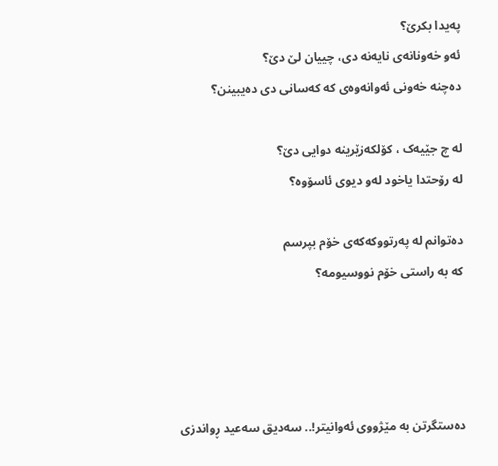پەیدا بکرێ؟
ئەو خەونانەی نایەنە دی، چییان لێ دێ؟
دەچنە خەونی ئەوانەوەی کە کەسانی دی دەیبینن؟

لە چ جێیەک ، کۆلکەزێرینە دوایی دێ؟
لە رۆحتدا یاخود لەو دیوی ئاسۆوە؟

دەتوانم لە پەرتووکەکەی خۆم بپرسم
کە بە راستی خۆم نووسیومە؟




دەستگرتن بە مێژووی ئەوانیتر!.. سەدیق سەعید ڕواندزی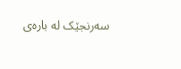سەرنجێک لە بارەی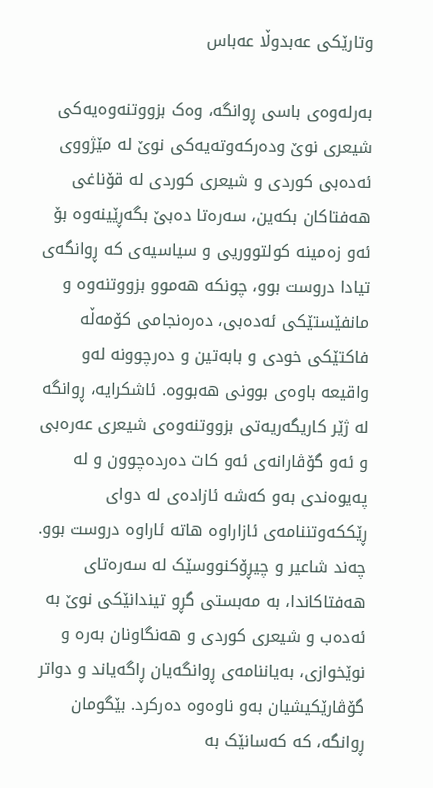وتارێکی عەبدوڵا عەباس

بەرلەوەی باسی ڕوانگە، وەک بزووتنەوەیەکی شیعری نوێ ودەرکەوتەیەکی نوێ لە مێژووی ئەدەبی کوردی و شیعری کوردی لە قۆناغی هەفتاکان بکەین، سەرەتا دەبێ بگەڕێینەوە بۆ ئەو زەمینە کولتووریی و سیاسیەی کە ڕوانگەی تیادا دروست بوو، چونکە هەموو بزووتنەوە و مانفێستێکی ئەدەبی، دەرەنجامی کۆمەڵە فاکتێکی خودی و بابەتین و دەرچوونە لەو واقیعە باوەی بوونی هەبووە. ئاشکرایە، ڕوانگە لە ژێر کاریگەریەتی بزووتنەوەی شیعری عەرەبی و ئەو گۆڤارانەی ئەو کات دەردەچوون و لە پەیوەندی بەو کەشە ئازادەی لە دوای ڕێککەوتننامەی ئازاراوە هاتە ئاراوە دروست بوو. چەند شاعیر و چیڕۆکنووسێک لە سەرەتای هەفتاکاندا، بە مەبستی گڕو تیندانێکی نوێ بە ئەدەب و شیعری کوردی و هەنگاونان بەرە و نوێخوازی، بەیاننامەی ڕوانگەیان ڕاگەیاند و دواتر گۆڤارێکیشیان بەو ناوەوە دەرکرد. بێگومان ڕوانگە، کە کەسانێک بە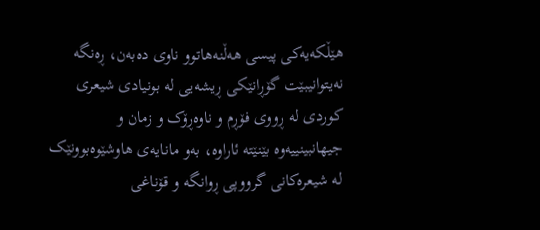هێڵکەیەکی پیسی هەڵنەهاتوو ناوی دەبەن، ڕەنگە نەیتوانیبێت گۆڕانێکی ڕیشەیی لە بونیادی شیعری کوردی لە ڕووی فۆڕم و ناوەڕۆک و زمان و جیهانبینییەوە بێنێتە ئاراوە، بەو مانایەی هاوشێوەبوونێک لە شیعرەکانی گرووپی ڕوانگە و قۆناغی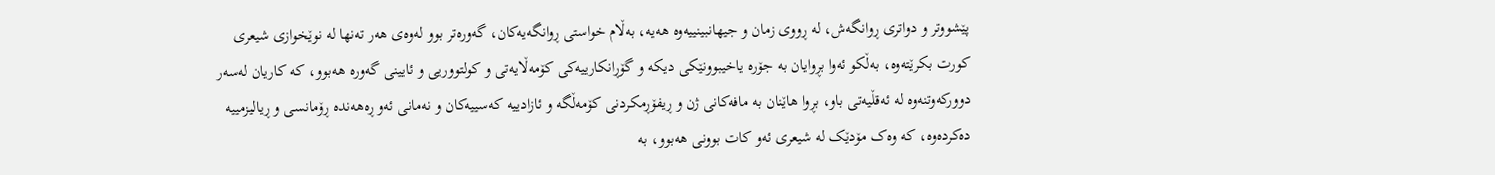پێشووتر و دواتری ڕوانگەش، لە ڕووی زمان و جیهانبینییەوە هەیە، بەڵام خواستی ڕوانگەیەکان، گەورەتر بوو لەوەی هەر تەنها لە نوێخوازی شیعری کورت بکرێتەوە، بەڵکو ئەوا بڕوایان بە جۆرە یاخیبوونێکی دیکە و گۆڕانکارییەکی کۆمەڵایەتی و کولتووریی و ئایینی گەورە هەبوو، کە کاریان لەسەر دوورکەوتنەوە لە ئەقڵیەتی باو، بڕوا هاێنان بە مافەکانی ژن و ڕیفۆڕمکردنی کۆمەڵگە و ئازادییە کەسییەکان و نەمانی ئەو ڕەهەندە ڕۆمانسی و ڕیالیزمییە دەکردەوە، کە وەک مۆدێک لە شیعری ئەو کات بوونی هەبوو، بە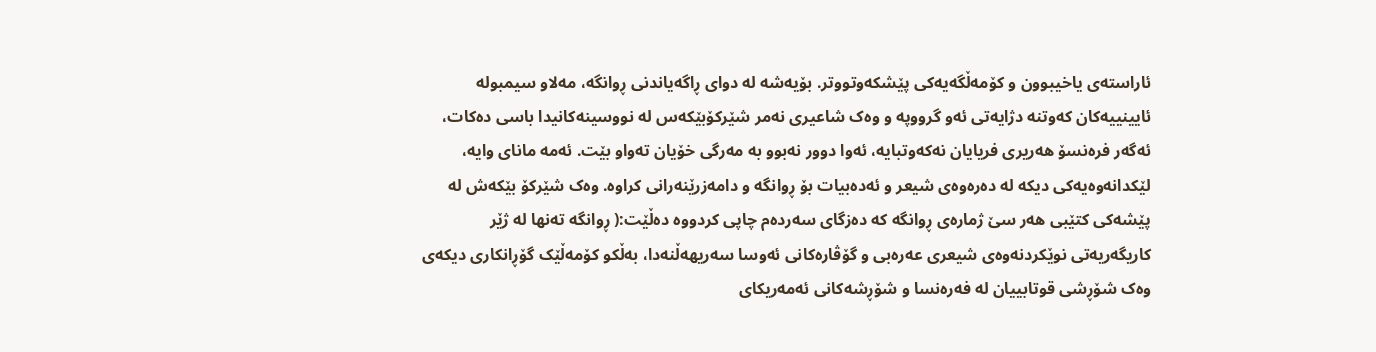ئاراستەی یاخیبوون و کۆمەڵگەیەکی پێشکەوتووتر. بۆیەشە لە دوای ڕاگەیاندنی ڕوانگە، مەلاو سیمبولە ئایینییەکان کەوتنە دژایەتی ئەو گرووپە و وەک شاعیری نەمر شێرکۆبێکەس لە نووسینەکانیدا باسی دەکات، ئەگەر فرەنسۆ هەریری فریایان نەکەوتبایە، ئەوا دوور نەبوو بە مەرگی خۆیان تەواو بێت. ئەمە مانای وایە، لێکدانەوەیەکی دیکە لە دەرەوەی شیعر و ئەدەبیات بۆ ڕوانگە و دامەزرێنەرانی کراوە. وەک شێرکۆ بێکەش لە پێشەکی کتێبی هەر سێ ژمارەی ڕوانگە کە دەزگای سەردەم چاپی کردووە دەڵێت:( ڕوانگە تەنها لە ژێر کاریگەریەتی نوێکردنەوەی شیعری عەرەبی و گۆڤارەکانی ئەوسا سەریهەڵنەدا، بەڵکو کۆمەڵێک گۆڕانکاری دیکەی وەک شۆڕشی قوتابییان لە فەرەنسا و شۆڕشەکانی ئەمەریکای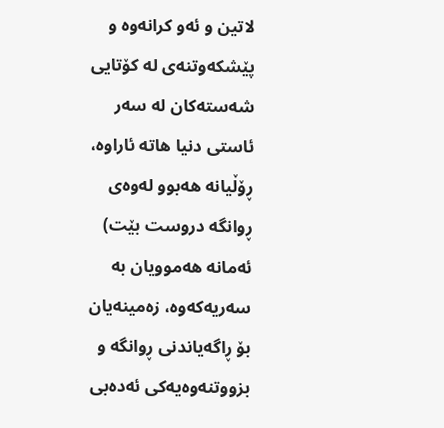لاتین و ئەو کرانەوە و پێشکەوتنەی لە کۆتایی شەستەکان لە سەر ئاستی دنیا هاتە ئاراوە، ڕۆڵیانە هەبوو لەوەی ڕوانگە دروست بێت) ئەمانە هەموویان بە سەریەکەوە، زەمینەیان بۆ ڕاگەیاندنی ڕوانگە و بزووتنەوەیەکی ئەدەبی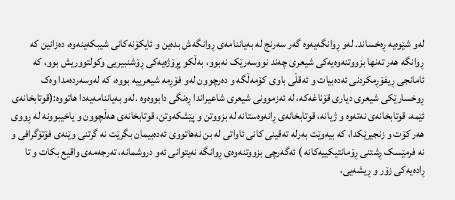لەو شێوەیە ڕەخساند. لەو ڕوانگەیەوە گەر سەرنج لە بەیاننامەی ڕوانگەش بدەین و ئایکۆنەکانی شیبکەینەوە، دەزانین کە ڕوانگە هەر تەنها بزووتنەوەیەکی شیعری چەند نووسەرێک نەبوو، بەڵکو پڕۆژەیەکی ڕۆشنبیریی وکولتووریش بوو، کە ئامانجی ڕیفۆڕمکردنی ئەدەبیات و ئەقڵی باوی کۆمەڵگە و دەرچوون لەو فۆڕمە شیعرییە بووە، کە لەوسەردەمدا وەک ڕوخسارێکی شیعری دیاری قۆناغەکە، لە ئەزموونی شیعری شاعیراندا ڕەنگی دابووەوە .لەو بەیاننامەیەدا هاتووە:(قوتابخانەی ئێمە، قوتابخانەی نەتەوە و ژیانە، قوتابخانەی ڕانەوەستانە لە بزووتن و پێشکەوتن، قوتابخانەی هەڵچوون و یاخیبوونە لە ڕووی هەر کۆت و زنجیرێکدا، کە بیەوێت بەرلە تەقینی کانی ئاواتی لە بن نەهاتووی ئەدەبیمان بگرێت نە گرتنی وێنەی فۆتۆگرافی و نە فرمێسک ڕشتنی ڕۆمانتیکییەکانە ) ئەگەرچی بزووتنەوەی ڕوانگە نەیتوانی ئەو دروشمانە، تەرجەمەی واقیع بکات و تا ڕادەیەکی زۆر و ڕیشەیی،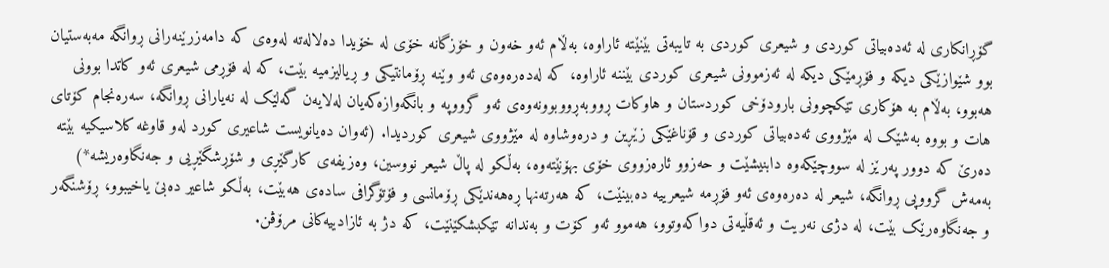گۆڕانکاری لە ئەدەبیاتی کوردی و شیعری کوردی بە تایبەتی بێنێتە ئاراوە، بەڵام ئەو خەون و خۆزگانە خۆی لە خۆیدا دەلالەتە لەوەی کە دامەزرێنەرانی ڕوانگە مەبەستیان بوو شێوازێکی دیکە و فۆڕمێکی دیکە لە ئەزموونی شیعری کوردی بێننە ئاراوە، کە لەدەرەوەی ئەو وێنە ڕۆمانتیکی و ڕیالیزمیە بێت، کە لە فۆڕمی شیعری ئەو کاتدا بوونی هەبوو، بەڵام بە هۆکاری تێکچوونی بارودۆخی کوردستان و هاوکات ڕووبەڕووبوونەوەی ئەو گرووپە و بانگەوازەکەیان لەلایەن گەلێک لە نەیارانی ڕوانگە، سەرەنجام کۆتای هات و بووە بەشێک لە مێژووی ئەدەبیاتی کوردی و قۆناغێکی زێڕین و درەوشاوە لە مێژووی شیعری کوردیدا. (ئەوان دەیانویست شاعیری کورد لەو قاوغە کلاسیکیە بێتە دەرێ کە دوور پەرێز لە سووچێکەوە دابنیشێت و حەزوو ئارەزووی خۆی بهۆنێتەوە، بەڵکو لە پاڵ شیعر نووسین، وەزیفەی کارگێڕی و شۆڕشگێڕیی و جەنگاوەریشە*) بەمەش گرووپی ڕوانگە، شیعر لە دەرەوەی ئەو فۆڕمە شیعرییە دەبینێت، کە هەرتەنها ڕەهەندێکی ڕۆمانسی و فۆتۆگرافی سادەی هەبێت، بەڵکو شاعیر دەبێ یاخیبوو، ڕۆشنگەر و جەنگاوەرێک بێت، لە دژی نەریت و ئەقڵیەتی دواکەوتوو، هەموو ئەو کۆت و بەندانە تێکبشکێنێت، کە دژ بە ئازادییەکانی مرۆڤن.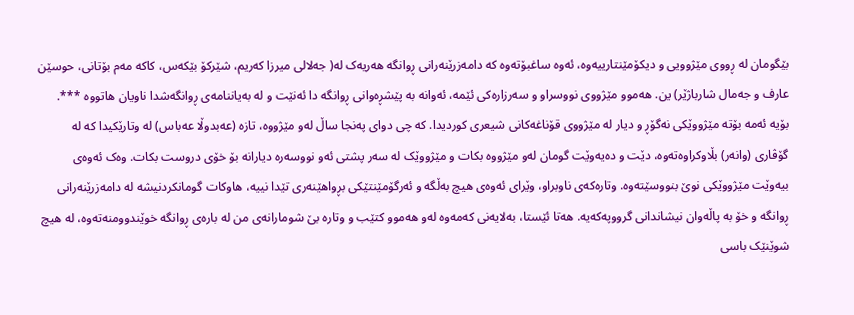بێگومان لە ڕووی مێژوویی و دیکۆمێنتارییەوە، ئەوە ساغبۆتەوە کە دامەزرێنەرانی ڕوانگە هەریەک لە( جەلالی میرزا کەریم، شێرکۆ بێکەس، کاکە مەم بۆتانی، حوسێن عارف و جەمال شارباژێر) ین. هەموو مێژووی نووسراو و سەرزارەکی ئێمە، ئەوانە بە پێشڕەوانی ڕوانگە دا ئەنێت و لە بەیاننامەی ڕوانگەشدا ناویان هاتووە ***. بۆیە ئەمە بۆتە مێژووێکی نەگۆڕ و دیار لە مێژووی قۆناغەکانی شیعری کوردیدا. کە چی دوای پەنجا ساڵ لەو مێژووە، تازە (عەبدوڵا عەباس) لە وتارێکیدا کە لە گۆڤاری (وانەر) بڵاوکراوەتەوە، دێت و دەیەوێت گومان لەو مێژووە بکات و مێژووێک لە سەر پشتی ئەو نووسەرە دیارانە بۆ خۆی دروست بکات. وەک ئەوەی بیەوێت مێژووێکی نوێ بنووسێتەوە. وتارەکەی ناوبراو، وێرای ئەوەی هیچ بەڵگە و ئەرگۆمێنتێکی بڕواهێنەری تێدا نییە، هاوکات گومانکردنیشە لە دامەزرێنەرانی ڕوانگە و خۆ بە پاڵەوان نیشاندانی گرووپەکەیە. هەتا ئێستا، بەلایەنی کەمەوە لەو هەموو کتێب و وتارە بێ شومارانەی من لە بارەی ڕوانگە خوێندوومنەتەوە، لە هیچ شوێنێک باسی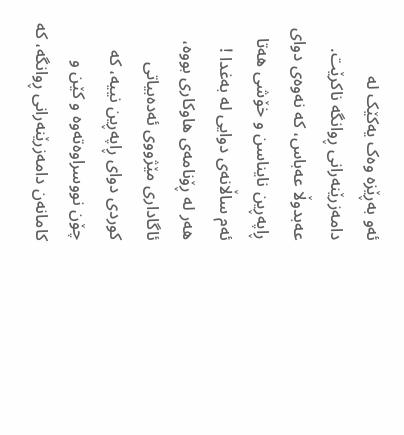ئەو بەڕێزە وەک یەکێک لە دامەزرێنەرانی ڕوانگە ناکرێت. عەبدوڵا عەباس، کە نەوەی دوای ڕاپەڕین نایناسن و خۆشی هەتا ئەم ساڵانەی دوایی لە بەغدا ! هەر لە ڕۆنامەی هاوکاری بووە، ئاگاداری مێژووی ئەدەبیاتی کوردی دوای ڕاپەڕین نییە، کە چۆن نووسراوەتەوە و کێن و کامانەن دامەزرێنەرانی ڕوانگە، کە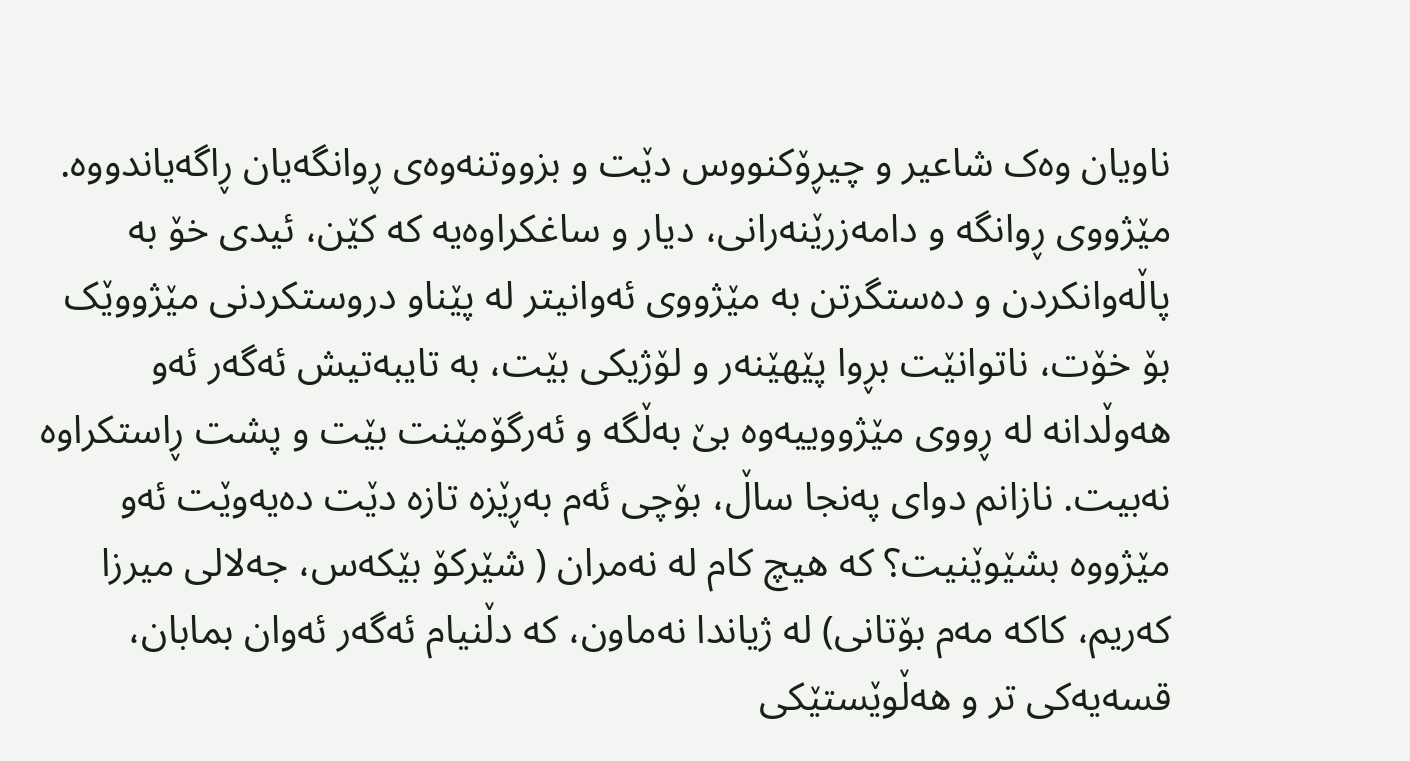ناویان وەک شاعیر و چیڕۆکنووس دێت و بزووتنەوەی ڕوانگەیان ڕاگەیاندووە. مێژووی ڕوانگە و دامەزرێنەرانی، دیار و ساغکراوەیە کە کێن، ئیدی خۆ بە پاڵەوانکردن و دەستگرتن بە مێژووی ئەوانیتر لە پێناو دروستکردنی مێژووێک بۆ خۆت، ناتوانێت بڕوا پێهێنەر و لۆژیکی بێت، بە تایبەتیش ئەگەر ئەو هەوڵدانە لە ڕووی مێژووییەوە بێ بەڵگە و ئەرگۆمێنت بێت و پشت ڕاستکراوە نەبیت. نازانم دوای پەنجا ساڵ، بۆچی ئەم بەڕێزە تازە دێت دەیەوێت ئەو مێژووە بشێوێنیت؟ کە هیچ کام لە نەمران ( شێرکۆ بێکەس، جەلالی میرزا کەریم، کاکە مەم بۆتانی) لە ژیاندا نەماون، کە دڵنیام ئەگەر ئەوان بمابان، قسەیەکی تر و هەڵوێستێکی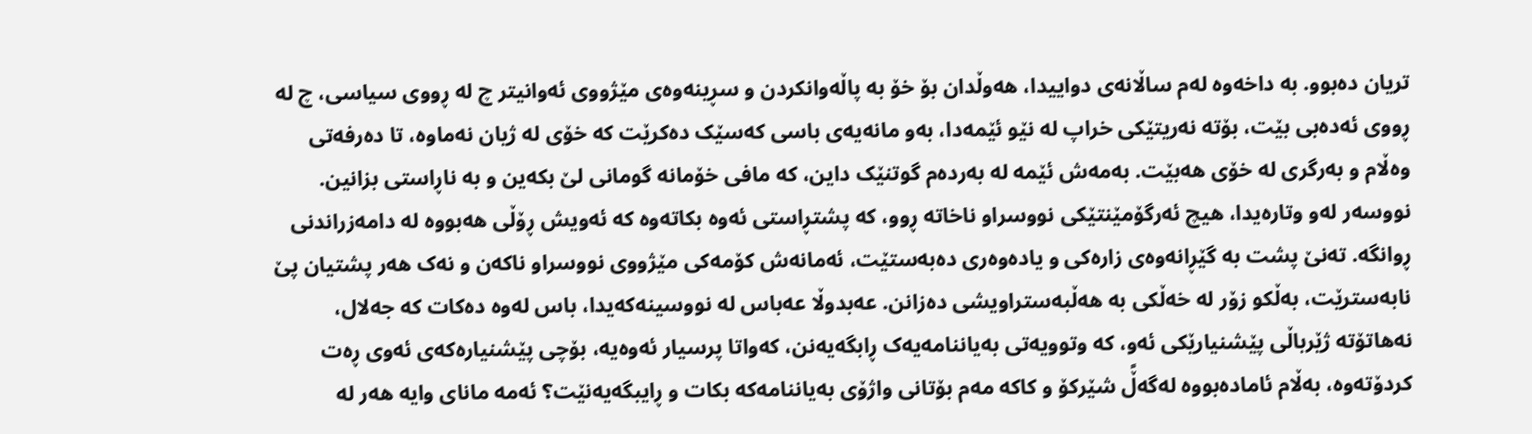تریان دەبوو. بە داخەوە لەم ساڵانەی دواییدا، هەوڵدان بۆ خۆ بە پاڵەوانکردن و سڕینەوەی مێژووی ئەوانیتر چ لە ڕووی سیاسی، چ لە ڕووی ئەدەبی بێت، بۆتە نەریتێکی خراپ لە نێو ئێمەدا، بەو مانەیەی باسی کەسێک دەکرێت کە خۆی لە ژیان نەماوە، تا دەرفەتی وەڵام و بەرگری لە خۆی هەبێت. بەمەش ئێمە لە بەردەم گوتنێک داین، کە مافی خۆمانە گومانی لێ بکەین و بە ناڕاستی بزانین. نووسەر لەو وتارەیدا، هیچ ئەرگۆمێنتێکی نووسراو ناخاتە ڕوو، کە پشتڕاستی ئەوە بکاتەوە کە ئەویش ڕۆڵی هەبووە لە دامەزراندنی ڕوانگە. تەنێ پشت بە گێڕانەوەی زارەکی و یادەوەری دەبەستێت، ئەمانەش کۆمەکی مێژووی نووسراو ناکەن و نەک هەر پشتیان پێ نابەسترێت، بەڵکو زۆر لە خەڵکی بە هەڵبەستراویشی دەزانن. عەبدوڵا عەباس لە نووسینەکەیدا، باس لەوە دەکات کە جەلال، نەهاتۆتە ژێرباڵی پێشنیارێکی ئەو، کە وتوویەتی بەیاننامەیەک ڕابگەیەنن، کەواتا پرسیار ئەوەیە، بۆچی پێشنیارەکەی ئەوی ڕەت کردۆتەوە، بەڵام ئامادەبووە لەگەڵً شێرکۆ و کاکە مەم بۆتانی واژۆی بەیاننامەکە بکات و ڕایبگەیەنێت؟ ئەمە مانای وایە هەر لە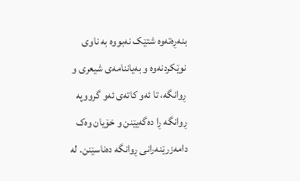بنەڕەتەوە شتێک نەبووە بە ناوی نوێکردنەوە و بەیاننامەی شیعری و ڕوانگە، تا ئەو کاتەی ئەو گرووپە ڕوانگە ڕا دەگەیێنن و خۆیان وەک دامەزرێنەرانی ڕوانگە دەناسێنن. لە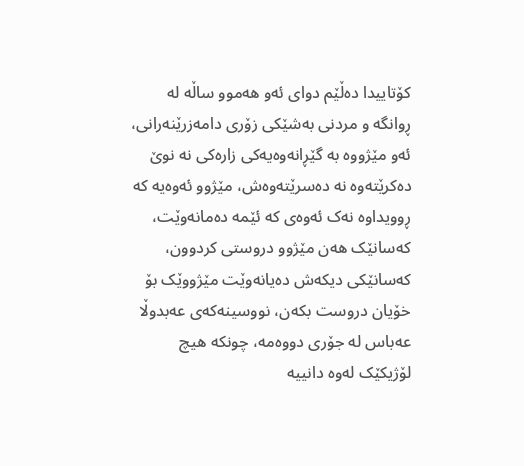کۆتاییدا دەڵێم دوای ئەو هەموو ساڵە لە ڕوانگە و مردنی بەشێکی زۆری دامەزرێنەرانی، ئەو مێژووە بە گێڕانەوەیەکی زارەکی نە نوێ دەکرێتەوە نە دەسرێتەوەش، مێژوو ئەوەیە کە ڕوویداوە نەک ئەوەی کە ئێمە دەمانەوێت، کەسانێک هەن مێژوو دروستی کردوون، کەسانێکی دیکەش دەیانەوێت مێژووێک بۆ خۆیان دروست بکەن، نووسینەکەی عەبدوڵا عەباس لە جۆری دووەمە، چونکە هیچ لۆژیکێک لەوە دانییە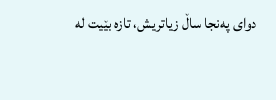دوای پەنجا ساڵ زیاتریش، تازە بێیت لە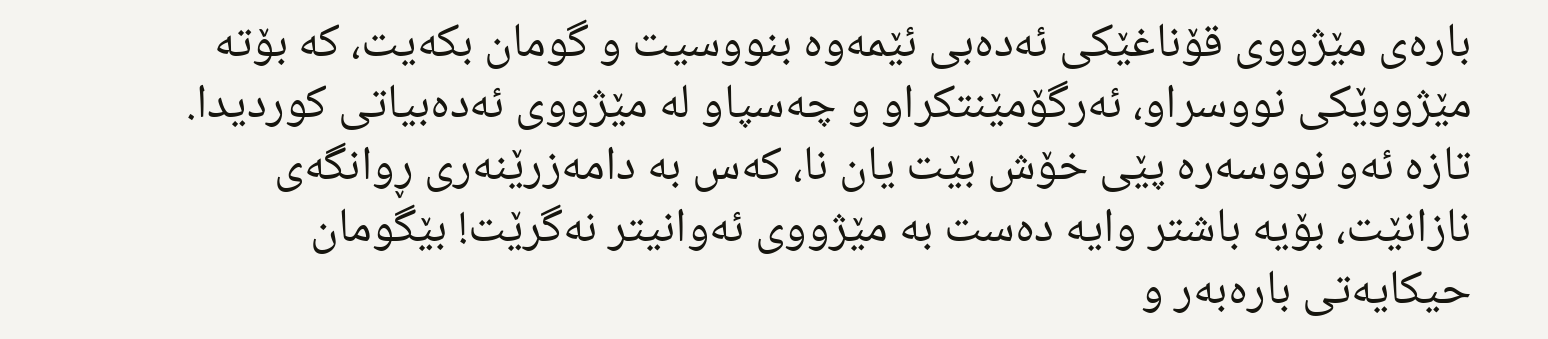بارەی مێژووی قۆناغێکی ئەدەبی ئێمەوە بنووسیت و گومان بکەیت، کە بۆتە مێژووێکی نووسراو، ئەرگۆمێنتکراو و چەسپاو لە مێژووی ئەدەبیاتی کوردیدا. تازە ئەو نووسەرە پێی خۆش بێت یان نا، کەس بە دامەزرێنەری ڕوانگەی نازانێت، بۆیە باشتر وایە دەست بە مێژووی ئەوانیتر نەگرێت! بێگومان حیکایەتی بارەبەر و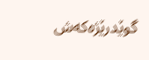گوێدرێژەکەش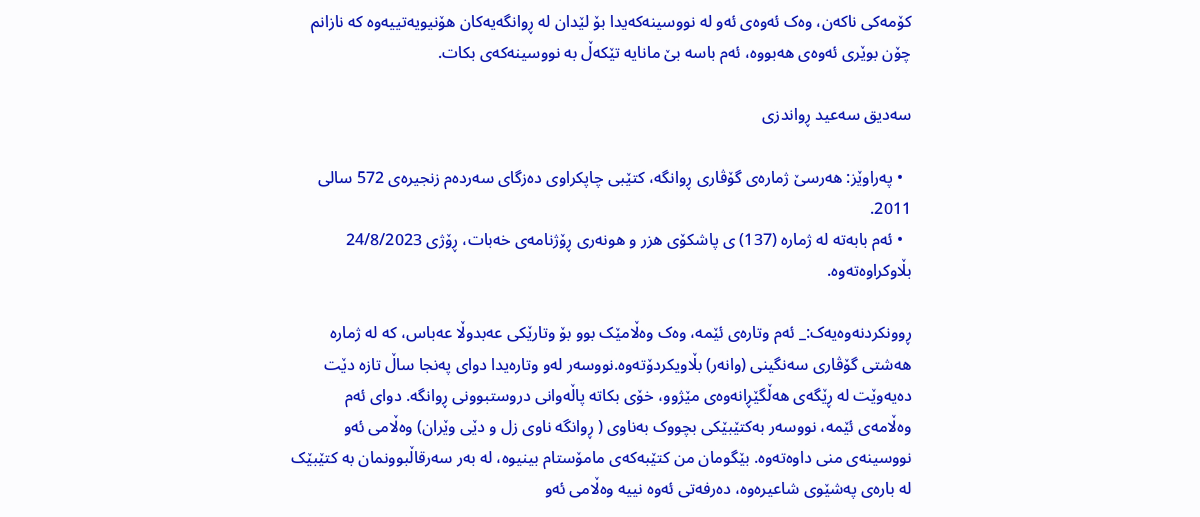کۆمەکی ناکەن، وەک ئەوەی ئەو لە نووسینەکەیدا بۆ لێدان لە ڕوانگەیەکان هۆنیویەتییەوە کە نازانم چۆن بوێری ئەوەی هەبووە، ئەم باسە بێ مانایە تێکەڵ بە نووسینەکەی بکات.

سەدیق سەعید ڕواندزی

  • پەراوێز: هەرسێ ژمارەی گۆڤاری ڕوانگە، کتێبی چاپکراوی دەزگای سەردەم زنجیرەی 572 سالی 2011.
  • ئەم بابەتە لە ژمارە (137) ی پاشکۆی هزر و هونەری ڕۆژنامەی خەبات، ڕۆژی 24/8/2023 بڵاوکراوەتەوە.

ڕوونکردنەوەیەک:_ ئەم وتارەی ئێمە، وەک وەڵامێک بوو بۆ وتارێکی عەبدوڵا عەباس، کە لە ژمارە هەشتی گۆڤاری سەنگینی (وانەر) بڵاویکردۆتەوە.نووسەر لەو وتارەیدا دوای پەنجا ساڵ تازە دێت دەیەوێت لە ڕێگەی هەڵگێڕانەوەی مێژوو، خۆی بکاتە پاڵەوانی دروستبوونی ڕوانگە. دوای ئەم وەڵامەی ئێمە، نووسەر بەکتێبێکی بچووک بەناوی ( ڕوانگە ناوی زل و دێی وێران) وەڵامی ئەو نووسینەی منی داوەتەوە. بێگومان من کتێبەکەی مامۆستام بینیوە، لە بەر سەرقاڵبوونمان بە کتێبێک لە بارەی پەشێوی شاعیرەوە، دەرفەتی ئەوە نییە وەڵامی ئەو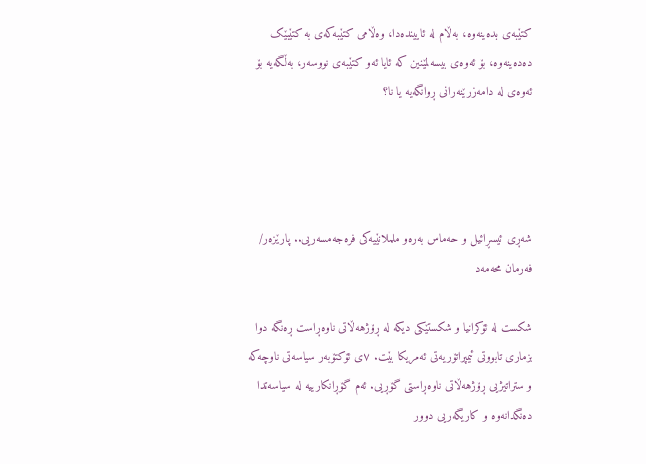کتێبەی بدەینەوە، بەڵام لە ئاییندەدا، وەڵامی کتێبەکەی بە کتێبێک دەدەینەوە، بۆ ئەوەی بیسەلمێنین کە ئایا ئەو کتێبەی نووسەر، بەڵگەیە بۆ ئەوەی لە دامەزرێنەرانی ڕوانگەیە یا نا؟




شەڕی ئیسڕائیل و حەماس بەرەو ململانێیەکی فرەجەمسەریی.. پارێزەر/ فەرمان محەمەد

شکست لە ئۆکرانیا و شکستێکی دیکە لە ڕۆژهەڵاتی ناوەڕاست ڕەنگە دوا بزماری تابووتی ئیمپراتۆریەتی ئەمریکا بێت. ٧ی ئۆکتۆبەر سیاسەتی ناوچەکە و ستراتیژیی ڕۆژهەڵاتی ناوەڕاستی گۆڕیی. ئەم گۆڕانکارییە لە سیاسەتدا دەنگدانەوە و کاریگەریی دوور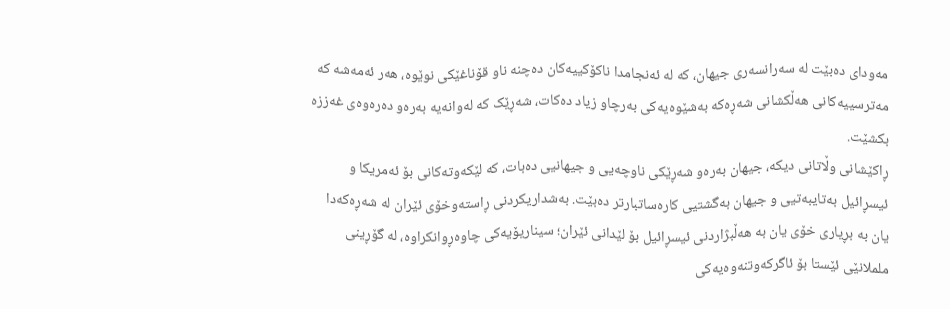مەودای دەبێت لە سەرانسەری جیهان، کە لە ئەنجامدا ناکۆکییەکان دەچنە ناو قۆناغێکی نوێوە، هەر ئەمەشە کە مەترسییەکانی هەڵکشانی شەڕەکە بەشێوەیەکی بەرچاو زیاد دەکات، شەڕێک کە لەوانەیە بەرەو دەرەوەی غەززە بکشێت.
ڕاکێشانی وڵاتانی دیکە، جیهان بەرەو شەڕێکی ناوچەیی و جیهانیی دەبات، کە لێکەوتەکانی بۆ ئەمریکا و ئیسڕائیل بەتایبەتیی و جیهان بەگشتیی کارەساتبارتر دەبێت. بەشداریکردنی ڕاستەوخۆی ئێران لە شەڕەکەدا یان بە بڕیاری خۆی یان بە هەڵبژاردنی ئیسڕائیل بۆ لێدانی ئێران؛ سیناریۆیەکی چاوەڕوانکراوە، لە گۆڕینی ململانێی ئێستا بۆ ئاگرکەوتنەوەیەکی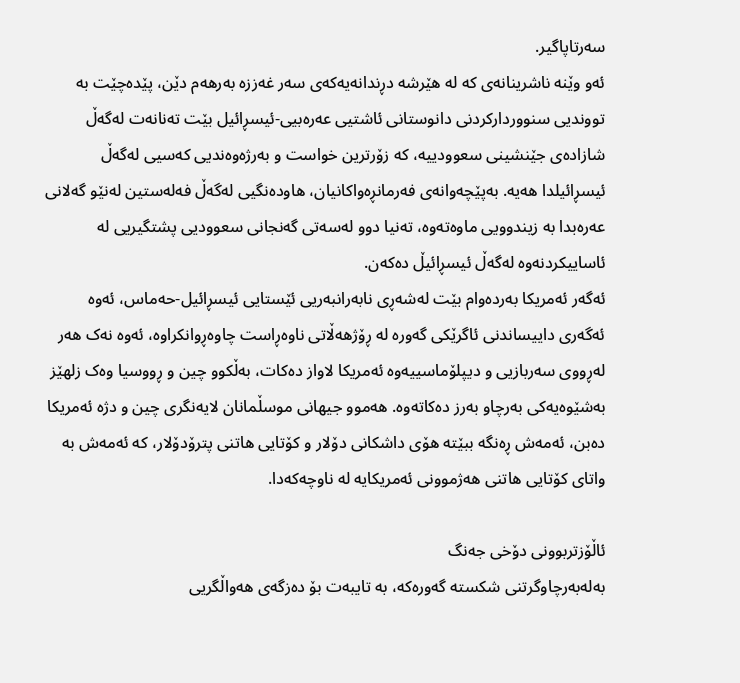سەرتاپاگیر.
ئەو وێنە ناشرینانەی کە لە هێرشە دڕندانەیەکەی سەر غەززە بەرهەم دێن، پێدەچێت بە تووندیی سنووردارکردنی دانوستانی ئاشتیی عەرەبیی-ئیسڕائیل بێت تەنانەت لەگەڵ شازادەی جێنشینی سعوودییە، کە زۆرترین خواست و بەرژەوەندیی کەسیی لەگەڵ ئیسڕائیلدا هەیە. بەپێچەوانەی فەرمانڕەواکانیان، هاودەنگیی لەگەڵ فەلەستین لەنێو گەلانی عەرەبدا بە زیندوویی ماوەتەوە، تەنیا دوو لەسەتی گەنجانی سعوودیی پشتگیریی لە ئاساییکردنەوە لەگەڵ ئیسڕائیڵ دەکەن.
ئەگەر ئەمریکا بەردەوام بێت لەشەڕی نابەرانبەریی ئێستایی ئیسڕائیل-حەماس، ئەوە ئەگەری داییساندنی ئاگرێکی گەورە لە ڕۆژهەڵاتی ناوەڕاست چاوەڕوانکراوە، ئەوە نەک هەر لەڕووی سەربازیی و دیپلۆماسییەوە ئەمریکا لاواز دەکات، بەڵکوو چین و ڕووسیا وەک زلهێز بەشێوەیەکی بەرچاو بەرز دەکاتەوە. هەموو جیهانی موسڵمانان لایەنگری چین و دژە ئەمریکا دەبن، ئەمەش ڕەنگە ببێتە هۆی داشکانی دۆلار و کۆتایی هاتنی پترۆدۆلار، کە ئەمەش بە واتای کۆتایی هاتنی هەژموونی ئەمریکایە لە ناوچەکەدا.

ئاڵۆزتربوونی دۆخی جەنگ
بەلەبەرچاوگرتنی شکستە گەورەکە، بە تایبەت بۆ دەزگەی هەواڵگریی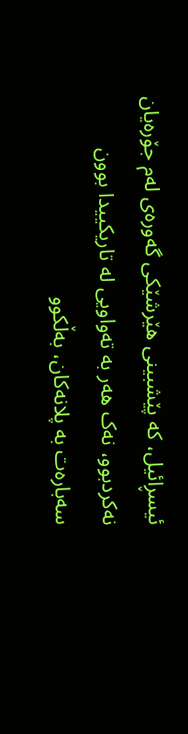ئیسڕائیل، کە پێشبینی هێرشێکی گەورەی لەم جۆرەیان نەکردبوو، نەک هەر بە تەواویی لە تاریکییدا بوون سەبارەت بە پلانەکان، بەڵکوو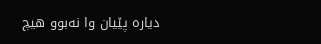دیارە پێیان وا نەبوو هیچ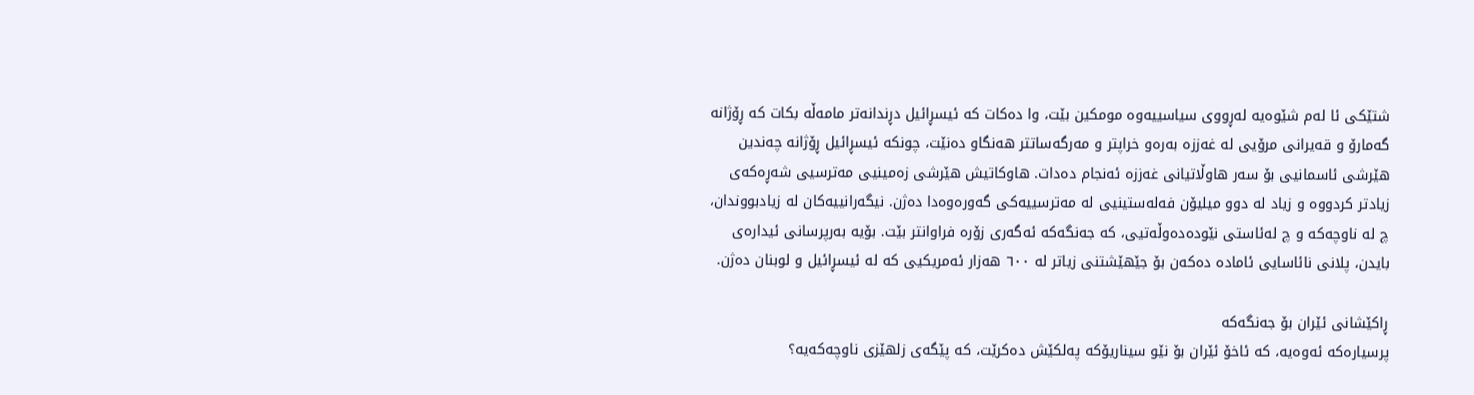شتێکی ئا لەم شێوەیە لەڕووی سیاسییەوە مومکین بێت، وا دەکات کە ئیسڕائیل دڕندانەتر مامەڵە بکات کە ڕۆژانە گەمارۆ و قەیرانی مرۆیی لە غەززە بەرەو خراپتر و مەرگەساتتر هەنگاو دەنێت، چونکە ئیسڕائیل ڕۆژانە چەندین هێرشی ئاسمانیی بۆ سەر هاوڵاتیانی غەززە ئەنجام دەدات. هاوکاتیش هێرشی زەمینیی مەترسیی شەڕەکەی زیادتر کردووە و زیاد لە دوو میلیۆن فەلەستینیی لە مەترسییەکی گەورەوەدا دەژن. نیگەرانییەکان لە زیادبووندان، چ لە ناوچەکە و چ لەئاستی نێودەدەوڵەتیی، کە جەنگەکە ئەگەری زۆرە فراوانتر بێت. بۆیە بەرپرسانی ئیدارەی بایدن، پلانی نائاسایی ئامادە دەکەن بۆ جێهێشتنی زیاتر لە ٦٠٠ هەزار ئەمریکیی کە لە ئیسڕائیل و لوبنان دەژن.

ڕاکێشانی ئێران بۆ جەنگەکە
پرسیارەکە ئەوەیە، کە ئاخۆ ئێران بۆ نێو سیناریۆکە پەلکێش دەکرێت، کە پێگەی زلهێزی ناوچەکەیە؟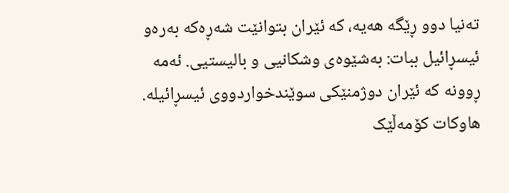تەنیا دوو ڕێگە هەیە، کە ئێران بتوانێت شەڕەکە بەرەو ئیسڕائیل ببات: بەشێوەی وشکانیی و بالیستیی. ئەمە ڕوونە کە ئێران دوژمنێکی سوێندخواردووی ئیسڕائیلە. هاوکات کۆمەڵێک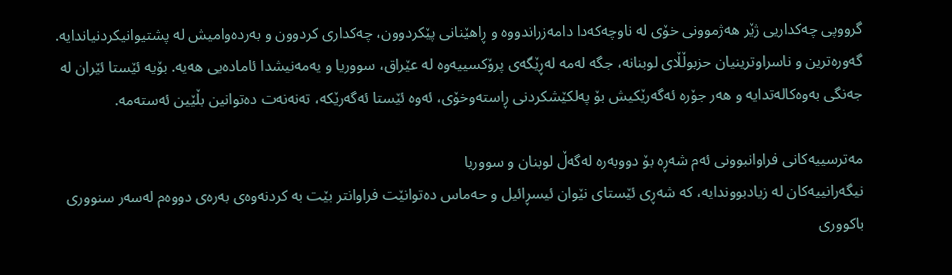گرووپی چەکداریی ژێر هەژموونی خۆی لە ناوچەکەدا دامەزراندووە و ڕاهێنانی پێکردوون، چەکداری کردوون و بەردەوامیش لە پشتیوانیکردنیاندایە. گەورەترین و ناسراوترینیان حزبوڵڵای لوبنانە، جگە لەمە لەڕێگەی پرۆکسییەوە لە عێراق، سووریا و یەمەنیشدا ئامادەیی هەیە. بۆیە ئێستا ئێران لە جەنگی بەوەکالەتدایە و هەر جۆرە ئەگەرێکیش بۆ پەلکێشکردنی ڕاستەوخۆی، ئەوە ئێستا ئەگەرێکە، تەنەنەت دەتوانین بڵێین ئەستەمە.

مەترسییەکانی فراوانبوونی ئەم شەڕە بۆ دووبەرە لەگەڵ لوبنان و سووریا
نیگەرانییەکان لە زیادبووندایە، کە شەڕی ئێستای نێوان ئیسڕائیل و حەماس دەتوانێت فراوانتر بێت بە کردنەوەی بەرەی دووەم لەسەر سنووری باکووری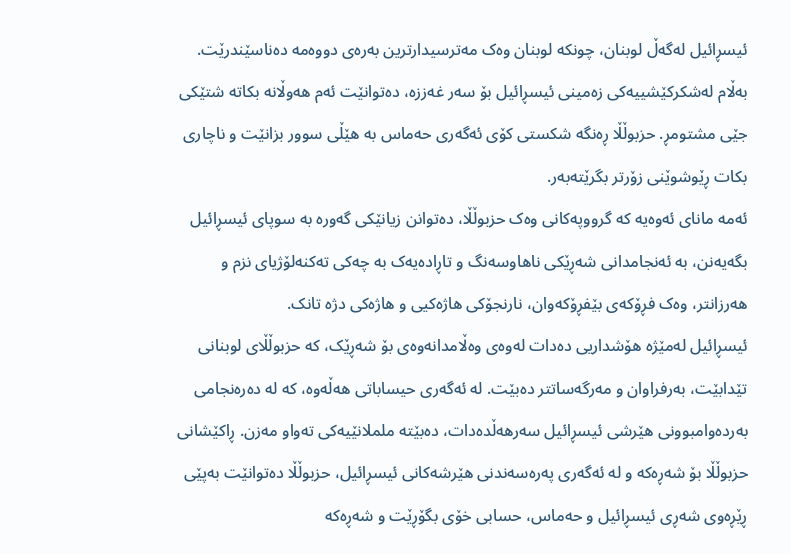ئیسڕائیل لەگەڵ لوبنان، چونکە لوبنان وەک مەترسیدارترین بەرەی دووەمە دەناسێندرێت. بەڵام لەشکرکێشییەکی زەمینی ئیسڕائیل بۆ سەر غەززە، دەتوانێت ئەم هەوڵانە بکاتە شتێکی جێی مشتومڕ. حزبوڵڵا ڕەنگە شکستی کۆی ئەگەری حەماس بە هێڵی سوور بزانێت و ناچاری بکات ڕێوشوێنی زۆرتر بگرێتەبەر.
ئەمە مانای ئەوەیە کە گرووپەکانی وەک حزبوڵڵا، دەتوانن زیانێکی گەورە بە سوپای ئیسڕائیل بگەیەنن، بە ئەنجامدانی شەڕێکی ناهاوسەنگ و تاڕادەیەک بە چەکی تەکنەلۆژیای نزم و هەرزانتر، وەک فڕۆکەی بێفڕۆکەوان، نارنجۆکی هاژەکیی و هاژەکی دژە تانک.
ئیسڕائیل لەمێژە هۆشداریی دەدات لەوەی وەڵامدانەوەی بۆ شەڕێک، کە حزبوڵڵای لوبنانی تێدابێت، بەرفراوان و مەرگەساتتر دەبێت. لە ئەگەری حیساباتی هەڵەوە، کە لە دەرەنجامی بەردەوامبوونی هێرشی ئیسڕائیل سەرهەڵدەدات، دەبێتە ململانێیەکی تەواو مەزن. ڕاکێشانی حزبوڵڵا بۆ شەڕەکە و لە ئەگەری پەرەسەندنی هێرشەکانی ئیسڕائیل، حزبوڵڵا دەتوانێت بەپێی ڕێڕەوی شەڕی ئیسڕائیل و حەماس، حسابی خۆی بگۆڕێت و شەڕەکە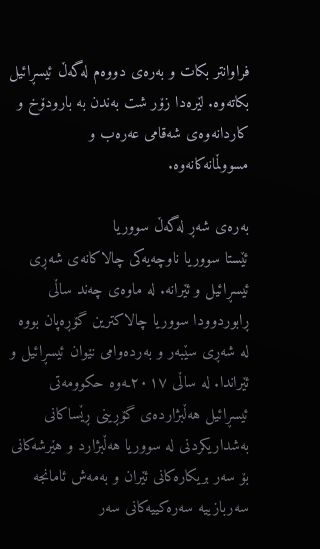فراوانتر بکات و بەرەی دووەم لەگەڵ ئیسڕائیل بکاتەوە. لێرەدا زۆر شت بەندن بە بارودۆخ و کاردانەوەی شەقامی عەرەب و مسووڵمانەکانەوە.

بەرەی شەڕ لەگەڵ سووریا
ئێستا سووریا ناوچەیەکی چالاکانەی شەڕی ئیسڕائیل و ئێرانە. لە ماوەی چەند ساڵی ڕابوردوودا سووریا چالاکترین گۆڕەپان بووە لە شەڕی سێبەر و بەردەوامی نێوان ئیسڕائیل و ئێراندا. لە ساڵی ٢٠١٧ـەوە حکوومەتی ئیسڕائیل هەڵبژاردەی گۆڕینی ڕێساکانی بەشداریکردنی لە سووریا هەڵبژارد و هێرشەکانی بۆ سەر بریکارەکانی ئێران و بەمەش ئامانجە سەربازییە سەرەکییەکانی سەر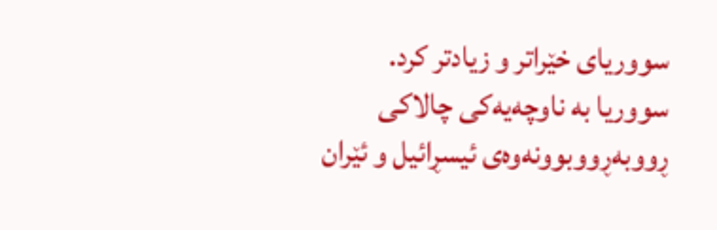سووریای خێراتر و زیادتر کرد. سووریا بە ناوچەیەکی چالاکی ڕووبەڕووبوونەوەی ئیسڕائیل و ئێران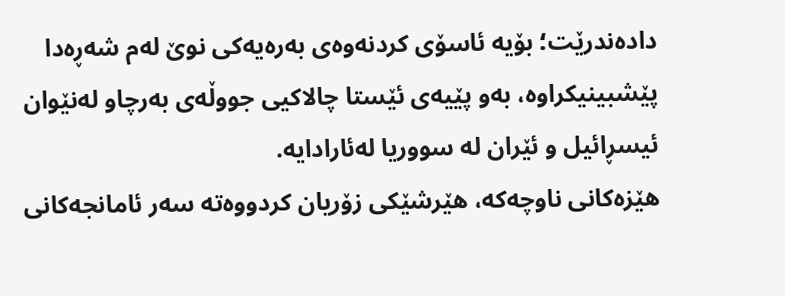دادەندرێت؛ بۆیە ئاسۆی کردنەوەی بەرەیەکی نوێ لەم شەڕەدا پێشبینیکراوە، بەو پێیەی ئێستا چالاکیی جووڵەی بەرچاو لەنێوان ئیسڕائیل و ئێران لە سووریا لەئارادایە.
هێزەکانی ناوچەکە، هێرشێکی زۆریان کردووەتە سەر ئامانجەکانی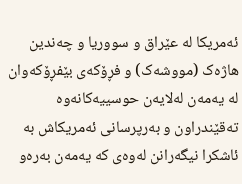ئەمریکا لە عێراق و سووریا و چەندین هاژەک (مووشەک) و فڕۆکەی بێفڕۆکەوان لە یەمەن لەلایەن حوسییەکانەوە تەقێندراون و بەرپرسانی ئەمریکاش بە ئاشکرا نیگەرانن لەوەی کە یەمەن بەرەو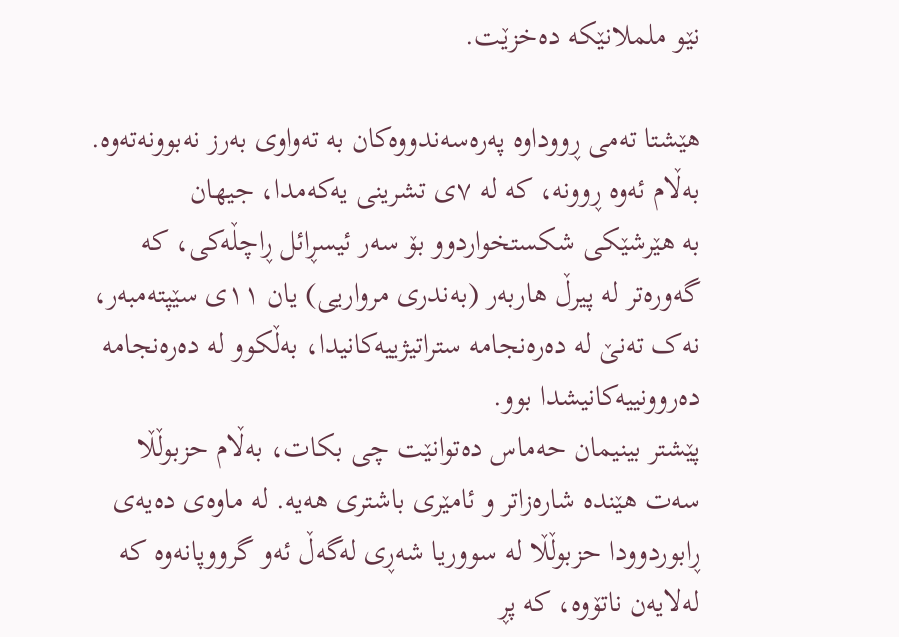نێو ململانێکە دەخزێت.

هێشتا تەمی ڕووداوە پەرەسەندووەکان بە تەواوی بەرز نەبوونەتەوە. بەڵام ئەوە ڕوونە، کە لە ٧ی تشرینی یەکەمدا، جیهان بە ‌هێرشێکی شکستخواردوو بۆ سەر ئیسڕائل ڕاچڵەکی، کە گەورەتر لە پیرڵ هاربەر (بەندری مرواریی) یان ١١ی سێپتەمبەر، نەک تەنێ لە دەرەنجامە ستراتیژییەکانیدا، بەڵکوو لە دەرەنجامە دەروونییەکانیشدا بوو.
پێشتر بینیمان حەماس دەتوانێت چی بکات، بەڵام حزبوڵڵا سەت هێندە شارەزاتر و ئامێری باشتری هەیە. لە ماوەی دەیەی ڕابوردوودا حزبوڵڵا لە سووریا شەڕی لەگەڵ ئەو گرووپانەوە کە لەلایەن ناتۆوە، کە پڕ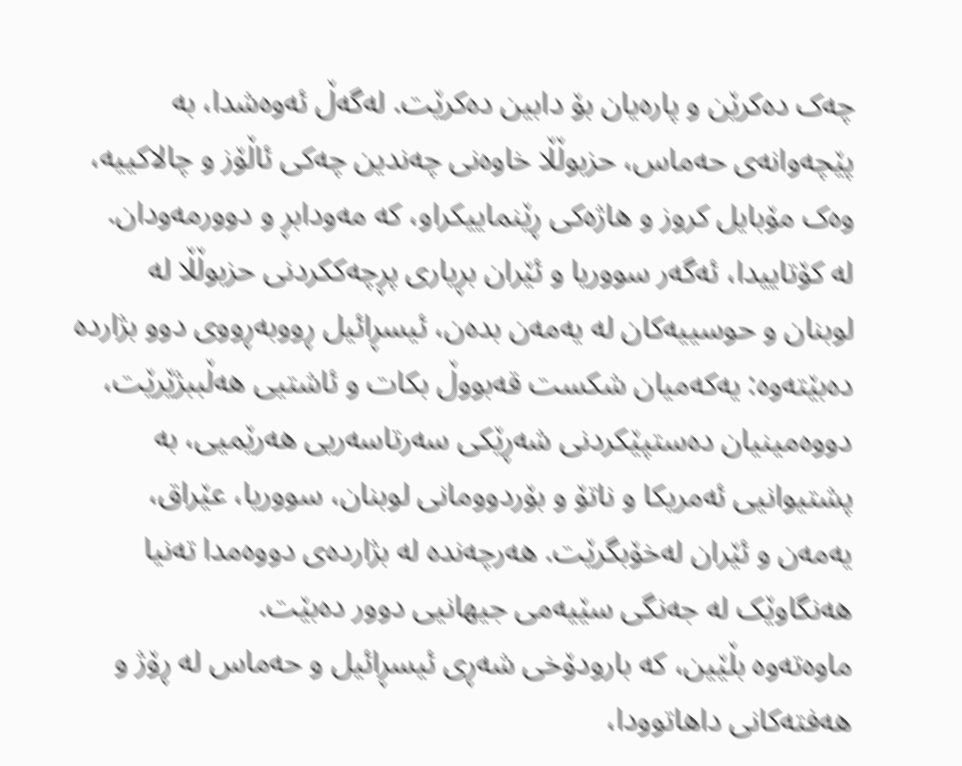چەک دەکرێن و پارەیان بۆ دابین دەکرێت. لەگەڵ ئەوەشدا، بە پێچەوانەی حەماس، حزبوڵڵا خاوەنی چەندین چەکی ئاڵۆز و چالاکییە، وەک مۆبایل کروز و هاژەکی ڕێنماییکراو، کە مەودابڕ و دوورمەودان.
لە کۆتاییدا، ئەگەر سووریا و ئێران بڕیاری پڕچەککردنی حزبوڵڵا لە لوبنان و حوسییەکان لە یەمەن بدەن، ئیسڕائیل ڕووبەڕووی دوو بژاردە دەبێتەوە: یەکەمیان شکست قەبووڵ بکات و ئاشتیی هەڵببژێرێت، دووەمینیان دەستپێکردنی شەڕێکی سەرتاسەریی هەرێمیی، بە پشتیوانیی ئەمریکا و ناتۆ و بۆردوومانی لوبنان، سووریا، عێراق، یەمەن و ئێران لەخۆبگرێت. هەرچەندە لە بژاردەی دووەمدا تەنیا هەنگاوێک لە جەنگی سێیەمی جیهانیی دوور دەبێت.
ماوەتەوە بڵێین، کە بارودۆخی شەڕی ئیسڕائیل و حەماس لە ڕۆژ و هەفتەکانی داهاتوودا،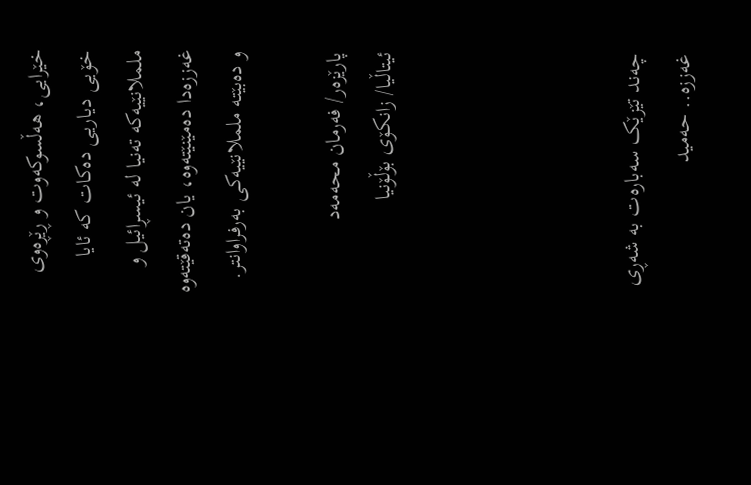خێرایی، هەڵسوکەوت و ڕێڕەوی خۆیی دیاریی دەکات کە ئایا ململانێیەکە تەنیا لە ئیسڕائیل و غەززەدا دەمێنێتەوە، یان دەتەقێتەوە و دەبێتە ململانێیەکی بەرفراوانتر.

پارێزەر/ فەرمان محەمەد
ئیتاڵیا/ زانکۆی بۆڵۆنیا




چەند تێزێک سەبارەت بە شەڕی غەززە.. حەمید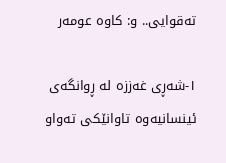تەقوایی.. و: کاوە عومەر

١-شەڕی غەززە لە ڕوانگەی ئینسانیەوە تاوانێکی تەواو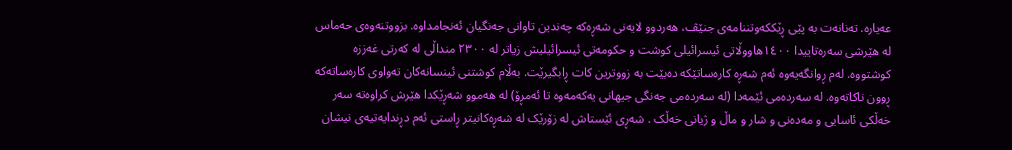عەیارە. تەنانەت بە پێی ڕێککەوتننامەی جنێڤ، هەردوو لایەنی شەڕەکە چەندین تاوانی جەنگیان ئەنجامداوە. بزووتنەوەی حەماس لە هێرشی سەرەتاییدا ١٤٠٠هاووڵاتی ئیسرائیلی کوشت و حکومەتی ئیسرائیلیش زیاتر لە ٢٣٠٠ منداڵی لە کەرتی غەززە کوشتووە. لەم ڕوانگەیەوە ئەم شەڕە کارەساتێکە دەبێت بە زووترین کات ڕابگیرێت. بەڵام کوشتنی ئینسانەکان تەواوی کارەساتەکە ڕوون ناکاتەوە. لە سەردەمی ئێمەدا (لە سەردەمی جەنگی جیهانی یەکەمەوە تا ئەمڕۆ) لە هەموو شەڕێکدا هێرش کراوەتە سەر خەڵکی ئاسایی و مەدەنی و شار و ماڵ و ژیانی خەڵک . شەڕی ئێستاش لە زۆرێک لە شەڕەکانیتر ڕاستی ئەم دڕندایەتیەی نیشان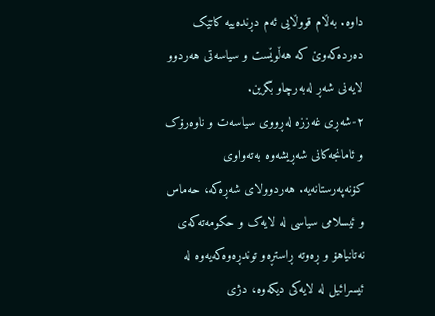داوە. بەڵام قووڵایی ئەم دڕندەییە کاتێک دەردەکەوێ کە هەڵوێست و سیاسەتی هەردوو لایەنی شەڕ لەبەرچاو بگرین.
٢-شەڕی غەززە لەڕووی سیاسەت و ناوەرۆک و ئامانجەکانی شەڕیشەوە بەتەواوی کۆنەپەرستانەیە. هەردوولاى شەڕەکە، حەماس و ئیسلامی سیاسی لە لایەک و حکومەتەکەی نەتانیاهۆ و ڕەوتە ڕاستڕەو توندڕەوەکەیەوە لە ئیسرائیل لە لایەکی دیکەوە، دژی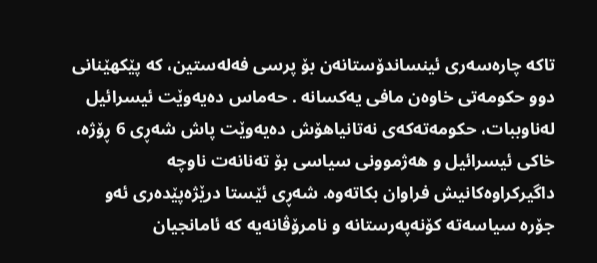تاکە چارەسەری ئینساندۆستانەن بۆ پرسی فەلەستین، کە پێکهێنانی دوو حکومەتی خاوەن مافی یەکسانە . حەماس دەیەوێت ئیسرائیل لەناوببات، حکومەتەکەی نەتانیاهۆش دەیەوێت پاش شەڕی 6 ڕۆژە، خاکی ئیسرائیل و هەژموونی سیاسی بۆ تەنانەت ناوچە داگیرکراوەکانیش فراوان بکاتەوە. شەڕی ئێستا درێژەپێدەری ئەو جۆرە سیاسەتە کۆنەپەرستانە و نامرۆڤانەیە کە ئامانجیان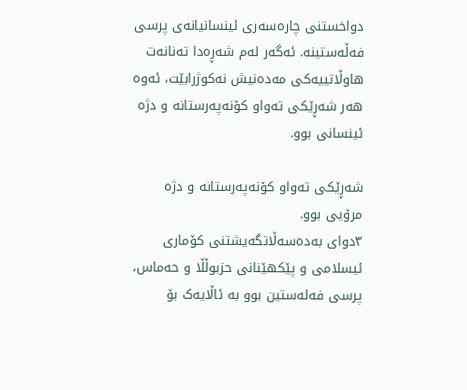دواخستنی چارەسەری ئینسانیانەی پرسی فەڵەستینە. ئەگەر لەم شەڕەدا تەنانەت هاوڵاتییەکی مەدەنیش نەکوژرابێت، ئەوە هەر شەڕێکی تەواو کۆنەپەرستانە و دژە ئینسانی بوو.

شەڕێکی تەواو کۆنەپەرستانە و دژە مرۆیی بوو.
٣دوای بەدەسەڵاتگەیشتنی کۆماری ئیسلامی و پێکهێنانی حزبوڵڵا و حەماس، پرسی فەلەستین بوو بە ئاڵایەک بۆ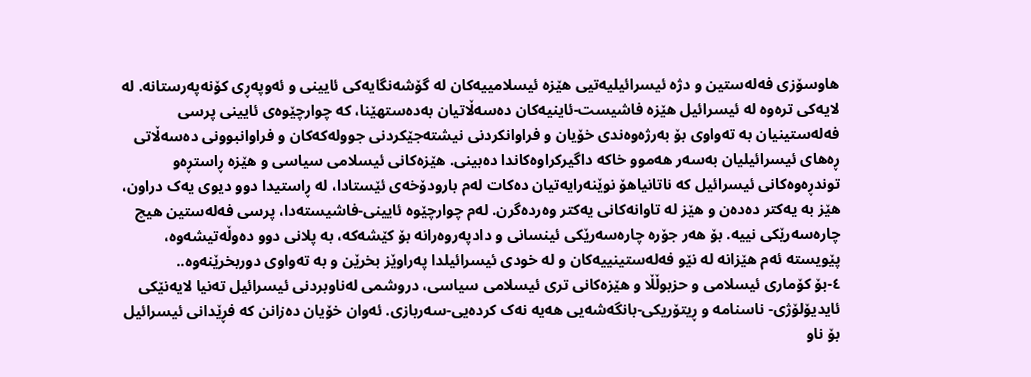هاوسۆزی فەلەستین و دژە ئیسرائیلیەتیی هێزە ئیسلامییەکان لە گۆشەنگایەکی ئایینی و ئەوپەڕی کۆنەپەرستانە. لە لایەکی ترەوە لە ئیسرائیل هێزە فاشیست-ئاینیەکان دەسەڵاتیان بەدەستهێنا، کە چوارچێوەی ئایینی پرسی فەلەستینیان بە تەواوی بۆ بەرژەوەندی خۆیان و فراوانکردنی نیشتەجێکردنی جوولەکەکان و فراوانبوونی دەسەڵاتی ڕەهای ئیسرائیلیان بەسەر هەموو خاکە داگیرکراوەکاندا دەبینی. هێزەکانی ئیسلامی سیاسی و هێزە ڕاستڕەو توندڕەوەکانی ئیسرائیل کە ناتانیاهۆ نوێنەرایەتیان دەکات لەم بارودۆخەی ئێستادا، لە ڕاستیدا دوو دیوی یەک دراون، هێز بە یەکتر دەدەن و هێز لە تاوانەکانی یەکتر وەردەگرن. لەم چوارچێوە ئایینی-فاشیستەدا، پرسی فەلەستین هیچ چارەسەرێکی نییە. بۆ هەر جۆرە چارەسەرێکی ئینسانی و دادپەروەرانە بۆ کێشەکە، بە پلانی دوو دەوڵەتیشەوە، پێویستە ئەم هێزانە لە نێو فەلەستینییەکان و لە خودی ئیسرائیلدا پەراوێز بخرێن و بە تەواوی دوربخرێنەوە..
٤-بۆ کۆماری ئیسلامی و حزبوڵڵا و هێزەکانی تری ئیسلامی سیاسی، دروشمی لەناوبردنی ئیسرائیل تەنیا لایەنێکی ئایدیۆلۆژی- ناسنامە و ڕیتۆریکی-بانگەشەیی هەیە نەک کردەیی-سەربازی. ئەوان خۆیان دەزانن کە فڕێدانی ئیسرائیل بۆ ناو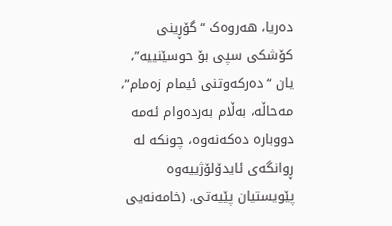دەریا، هەروەک “گۆڕینی کۆشکی سپی بۆ حوسێنییە”، یان “دەرکەوتنی ئیمام زەمام”، مەحاڵە، بەڵام بەردەوام ئەمە دووبارە دەکەنەوە، چونکە لە ڕوانگەی ئایدۆلۆژییەوە پێویستیان پێیەتی. (خامەنەیی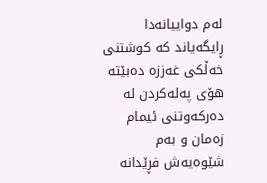لەم دواییانەدا ڕایگەیاند کە کوشتنی خەڵکی غەززە دەبێتە هۆی پەلەکردن لە دەرکەوتنی ئیمام زەمان و بەم شێوەیەش فڕێدانە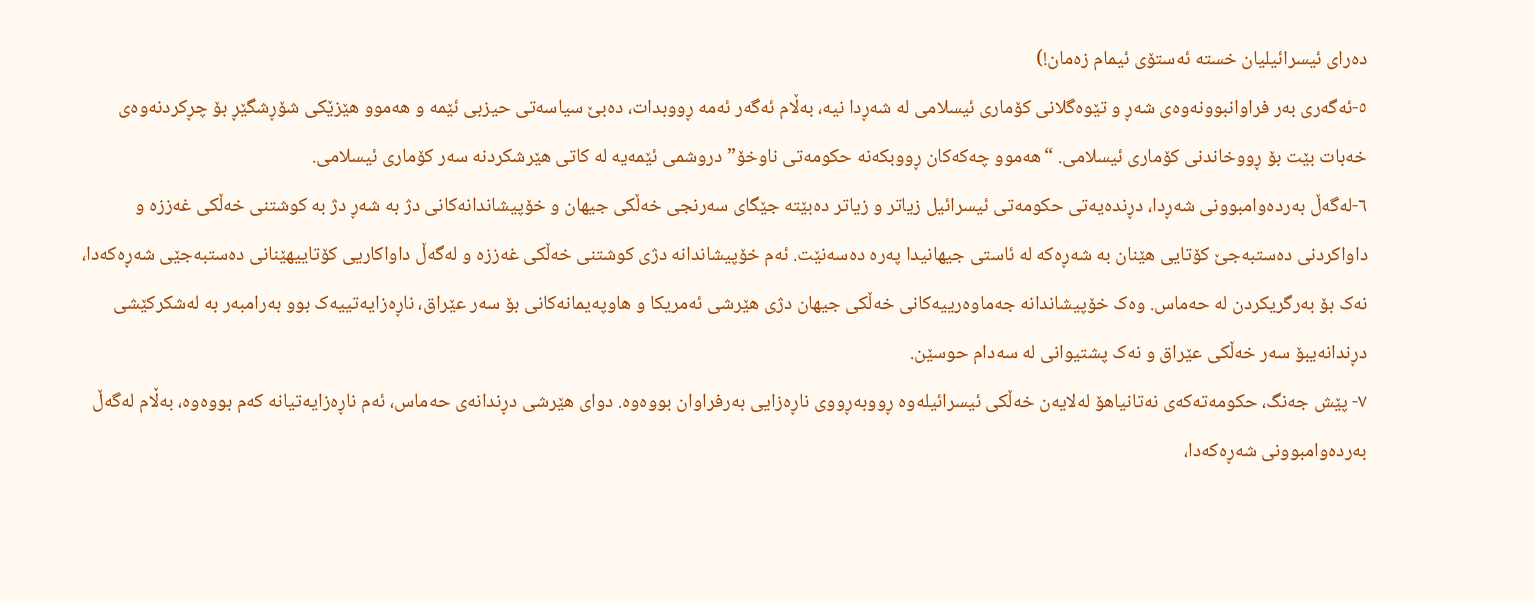دەرای ئیسرائیلیان خستە ئەستۆی ئیمام زەمان!)
٥-ئەگەری بەر فراوانبوونەوەی شەڕ و تێوەگلانی کۆماری ئیسلامی لە شەڕدا نیە، بەڵام ئەگەر ئەمە ڕووبدات، دەبێ سیاسەتی حیزبی ئێمە و هەموو هێزێکی شۆڕشگێڕ بۆ چڕکردنەوەی خەبات بێت بۆ ڕووخاندنی کۆماری ئیسلامی. “هەموو چەکەکان ڕووبکەنە حکومەتی ناوخۆ” دروشمی ئێمەیە لە کاتی هێرشکردنە سەر کۆماری ئیسلامی.
٦-لەگەڵ بەردەوامبوونی شەڕدا، دڕندەیەتی حکومەتی ئیسرائیل زیاتر و زیاتر دەبێتە جێگای سەرنجی خەڵکی جیهان و خۆپیشاندانەکانی دژ بە شەڕ دژ بە کوشتنی خەڵکی غەززە و داواکردنی دەستبەجێ کۆتایی هێنان بە شەڕەکە لە ئاستی جیهانیدا پەرە دەسەنێت. ئەم خۆپیشاندانە دژی کوشتنی خەڵکی غەززە و لەگەڵ داواکاریی کۆتاییهێنانی دەستبەجێی شەڕەکەدا، نەک بۆ بەرگریکردن لە حەماس. وەک خۆپیشاندانە جەماوەرییەکانی خەڵکی جیهان دژی هێرشی ئەمریکا و هاوپەیمانەکانی بۆ سەر عێراق، ناڕەزایەتییەک بوو بەرامبەر بە لەشکرکێشی دڕندانەیبۆ سەر خەڵکی عێراق و نەک پشتیوانی لە سەدام حوسێن.
٧- پێش جەنگ، حکومەتەکەی نەتانیاهۆ لەلایەن خەڵکی ئیسرائیلەوە ڕووبەڕووی ناڕەزایی بەرفراوان بووەوە. دوای هێرشی دڕندانەی حەماس، ئەم ناڕەزایەتیانە کەم بووەوە، بەڵام لەگەڵ بەردەوامبوونی شەڕەکەدا،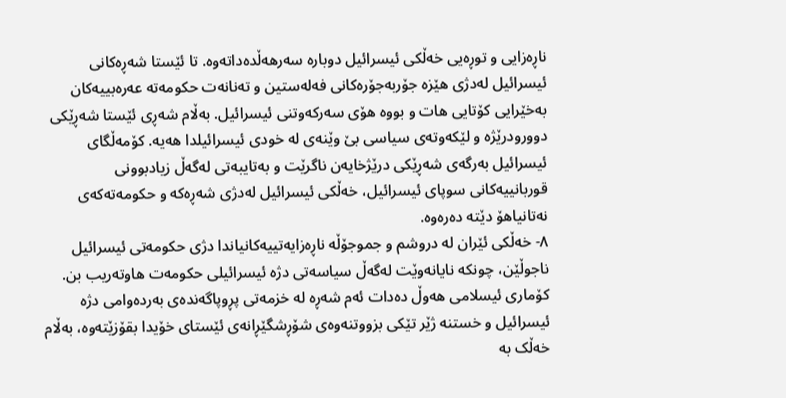ناڕەزایی و توڕەیی خەڵکی ئیسرائیل دوبارە سەرهەڵدەداتەوە. تا ئێستا شەڕەکانی ئیسرائیل لەدژی هێزە جۆربەجۆرەکانی فەلەستین و تەنانەت حکومەتە عەرەبییەکان بەخێرایی کۆتایی هات و بووە هۆی سەرکەوتنی ئیسرائیل. بەڵام شەڕی ئێستا شەڕێکی دوورودرێژە و لێکەوتەی سیاسی بێ وێنەی لە خودی ئیسرائیلدا هەیە. کۆمەڵگای ئیسرائیل بەرگەی شەڕێکی درێژخایەن ناگرێت و بەتایبەتی لەگەڵ زیادبوونی قوربانییەکانی سوپای ئیسرائیل، خەڵکی ئیسرائیل لەدژی شەڕەکە و حکومەتەکەی نەتانیاهۆ دێتە دەرەوە.
٨- خەڵکی ئێران لە دروشم و جموجۆڵە ناڕەزایەتییەکانیاندا دژی حکومەتی ئیسرائیل ناجوڵێن، چونکە نایانەوێت لەگەڵ سیاسەتی دژە ئیسرائیلی حکومەت هاوتەریب بن. کۆماری ئیسلامی هەوڵ دەدات ئەم شەڕە لە خزمەتی پڕوپاگەندەی بەردەوامی دژە ئیسرائیل و خستنە ژێر تێکی بزووتنەوەی شۆڕشگێڕانەی ئێستای خۆیدا بقۆزێتەوە، بەڵام خەڵک بە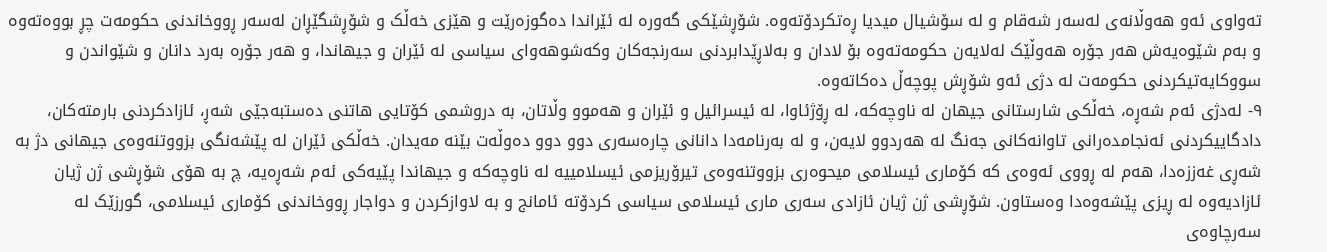تەواوی ئەو هەوڵانەی لەسەر شەقام و لە سۆشیال میدیا ڕەتکردۆتەوە. شۆڕشێکی گەورە لە ئێراندا دەگوزەرێت و هێزی خەڵک و شۆڕشگێڕان لەسەر ڕووخاندنی حکومەت چڕ بووەتەوە و بەم شێوەیەش هەر جۆرە هەوڵێک لەلایەن حکومەتەوە بۆ لادان و بەلاڕێدابردنی سەرنجەکان وکەشوهەوای سیاسی لە ئێران و جیهاندا، و هەر جۆرە بەرد دانان و شێواندن و سووکایەتیکردنی حکومەت لە دژی ئەو شۆڕش پوچەڵ دەکاتەوە.
٩- لەدژی ئەم شەڕە، خەڵکی شارستانی جیهان لە ناوچەکە، لە ڕۆژئاوا، لە ئیسرائیل و ئێران و هەموو وڵاتان، بە دروشمی کۆتایی هاتنی دەستبەجێی شەڕ، ئازادکردنی بارمتەکان، دادگاییکردنی ئەنجامدەرانی تاوانەکانی جەنگ لە هەردوو لایەن، و لە بەرنامەدا دانانی چارەسەری دوو دوو دەوڵەت بێنە مەیدان. خەڵکی ئێران لە پێشەنگی بزووتنەوەی جیهانی دژ بە شەڕی غەززەدا، هەم لە ڕووی ئەوەی کە کۆماری ئیسلامی میحوەری بزووتنەوەی تیرۆریزمی ئیسلامییە لە ناوچەکە و جیهاندا پێیەکی ئەم شەڕەیە، چ بە هۆی شۆڕشی ژن ژیان ئازادیەوە لە ڕیزی پێشەوەدا وەستاون. شۆڕشی ژن ژیان ئازادی سەری ماری ئیسلامی سیاسی کردۆتە ئامانج و بە لاوازکردن و دواجار ڕووخاندنی کۆماری ئیسلامی، گورزێک لە سەرچاوەی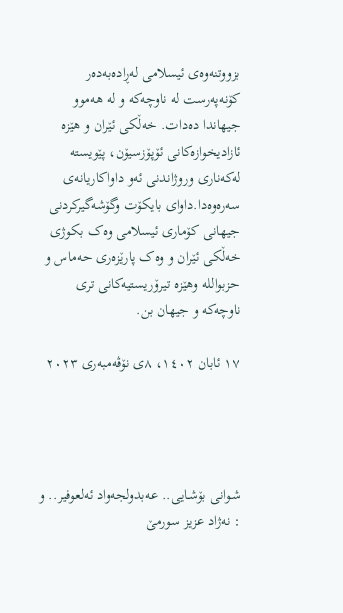بزووتنەوەی ئیسلامی لەڕادەبەدەر کۆنەپەرست لە ناوچەکە و لە هەموو جیهاندا دەدات. خەڵکی ئێران و هێزە ئازادیخوازەکانی ئۆپۆزسیۆن، پێویستە لەکەناری وروژاندنی ئەو داواکاریانەی سەرەوەدا.داوای بایکۆت وگۆشەگیرکردنی جیهانی کۆماری ئیسلامی وەک بکوژی خەڵکی ئێران و وەک پارێزەری حەماس و حزبواللە وهێزە تیرۆریستیەکانی تری ناوچەکە و جیهان بن.

١٧ ئابان ١٤٠٢، ٨ی نۆڤەمبەری ٢٠٢٣




شـوانی بۆشـایی.. عه‌بدولجه‌واد ئه‌لعوفیر.. و : نه‌ژاد عزیز سورمێ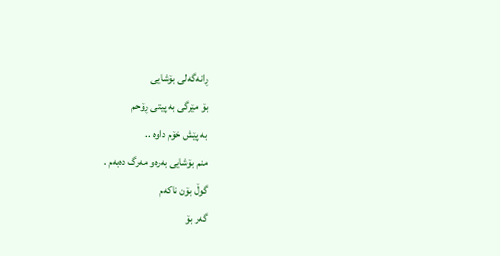ڕانه‌گه‌لی بۆشایی
بۆ مێرگی به‌ پیتی ڕۆحم
به‌ پێش خۆم داوه‌ ..
منم بۆشایی به‌ره‌و مه‌رگ ده‌به‌م .
گوڵ بۆن ناكه‌م
گه‌ر بۆ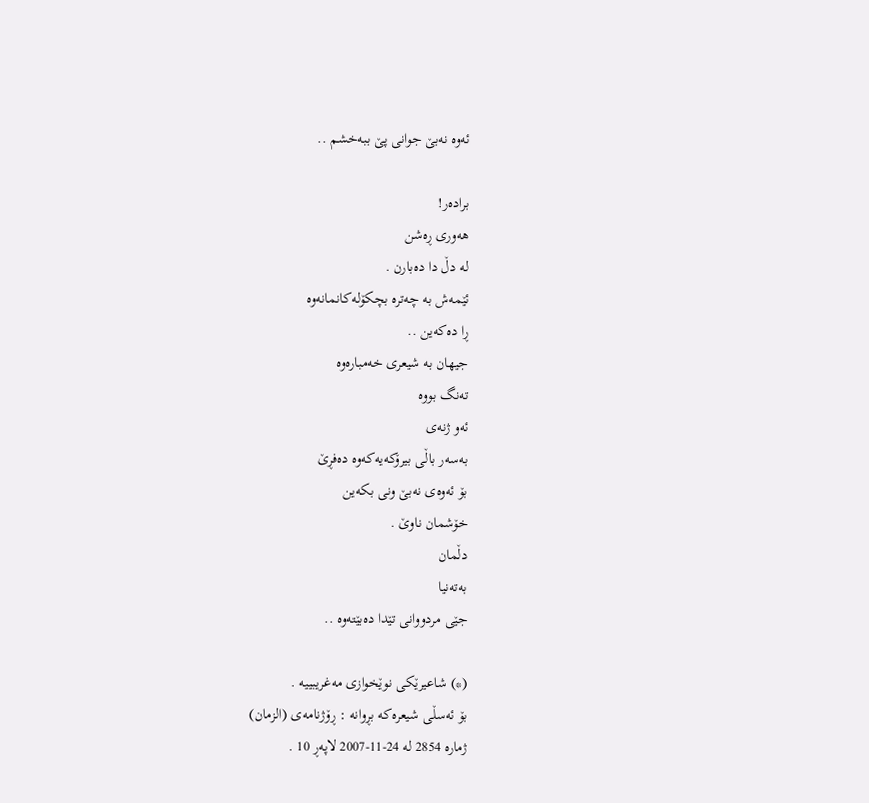ئه‌وه‌ نه‌بێ جوانی پێ ببه‌خشم ..

براده‌ر!
هه‌وری ڕه‌شن
له‌ دڵ دا ده‌بارن .
ئێمه‌ش به‌ چه‌تره‌ بچكۆله‌كانمانه‌وه‌
ڕا ده‌كه‌ین ..
جیهان به‌ شیعری خه‌مباره‌وه‌
ته‌نگ بووه‌
ئه‌و ژنه‌ی
به‌سه‌ر باڵی بیرۆكه‌یه‌كه‌وه‌ ده‌فڕێ
بۆ ئه‌وه‌ی نه‌بێ ونی بكه‌ین
خۆشمان ناوێ .
دڵمان
به‌ته‌نیا
جێی مردووانی تێدا ده‌بێته‌وه‌ ..

(*) شاعیرێكی نوێخوازی مه‌غریبییه‌ .
بۆ ئه‌سڵی شیعره‌كه‌ بڕوانه‌ : ڕۆژنامه‌ی (الزمان)
ژماره‌ 2854 له‌ 24-11-2007 لاپه‌ڕ 10 .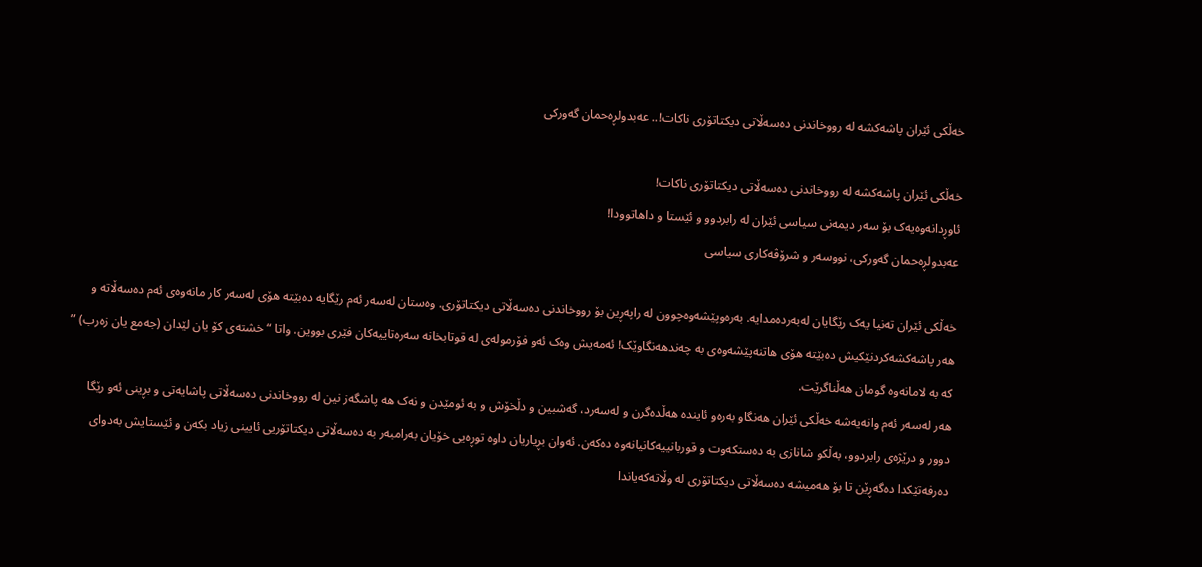خەڵکی ئێران پاشەکشە لە رووخاندنی دەسەڵاتی دیکتاتۆری ناکات!.. عەبدولڕەحمان گەورکی

خەڵکی ئێران پاشەکشە لە رووخاندنی دەسەڵاتی دیکتاتۆری ناکات!
ئاوڕدانەوەیەک بۆ سەر دیمەنی سیاسی ئێران لە رابردوو و ئێستا و داهاتوودا!
عەبدولڕەحمان گەورکی، نووسەر و شرۆڤەکاری سیاسی

خەڵکی ئێران تەنیا یەک رێگایان لەبەردەمدایە. بەرەوپێشەوەچوون لە راپەڕین بۆ رووخاندنی دەسەڵاتی دیکتاتۆری. وەستان لەسەر ئەم رێگایە دەبێتە هۆی لەسەر کار مانەوەی ئەم دەسەڵاتە و هەر پاشەکشەکردنێکیش دەبێتە هۆی هاتنەپێشەوەی بە چەندهەنگاوێک! ئەمەیش وەک ئەو فۆرمولەی لە قوتابخانە سەرەتاییەکان فێری بووین. واتا “خشتەی کۆ یان لێدان (جەمع یان زەرب) ” کە بە لامانەوە گومان هەڵناگرێت.
هەر لەسەر ئەم وانەیەشە خەڵکی ئێران هەنگاو بەرەو ئایندە هەڵدەگرن و لەسەرد، گەشبین و دڵخۆش و بە ئومێدن و نەک هە پاشگەز نین لە رووخاندنی دەسەڵاتی پاشایەتی و بڕینی ئەو رێگا دوور و درێژەی رابردوو، بەڵکو شانازی بە دەستکەوت و قوربانییەکانیانەوە دەکەن. ئەوان بڕیاریان داوە توڕەیی خۆیان بەرامبەر بە دەسەڵاتی دیکتاتۆریی ئایینی زیاد بکەن و ئێستایش بەدوای دەرفەتێکدا دەگەڕێن تا بۆ هەمیشە دەسەڵاتی دیکتاتۆری لە وڵاتەکەیاندا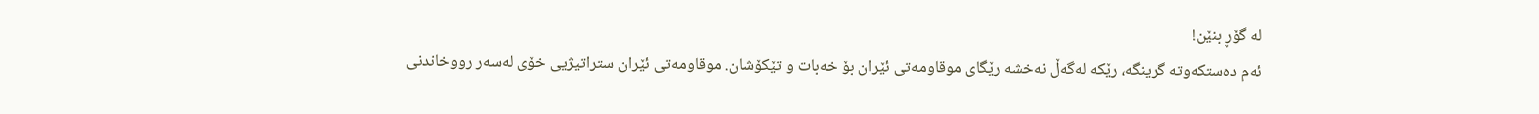لە گۆڕ بنێن!
ئەم دەستکەوتە گرینگە، رێکە لەگەڵ نەخشە رێگای موقاومەتی ئێران بۆ خەبات و تێکۆشان. موقاومەتی ئێران ستراتیژیی خۆی لەسەر رووخاندنی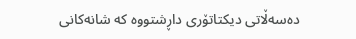دەسەڵاتی دیکتاتۆری داڕشتووە کە شانەکانی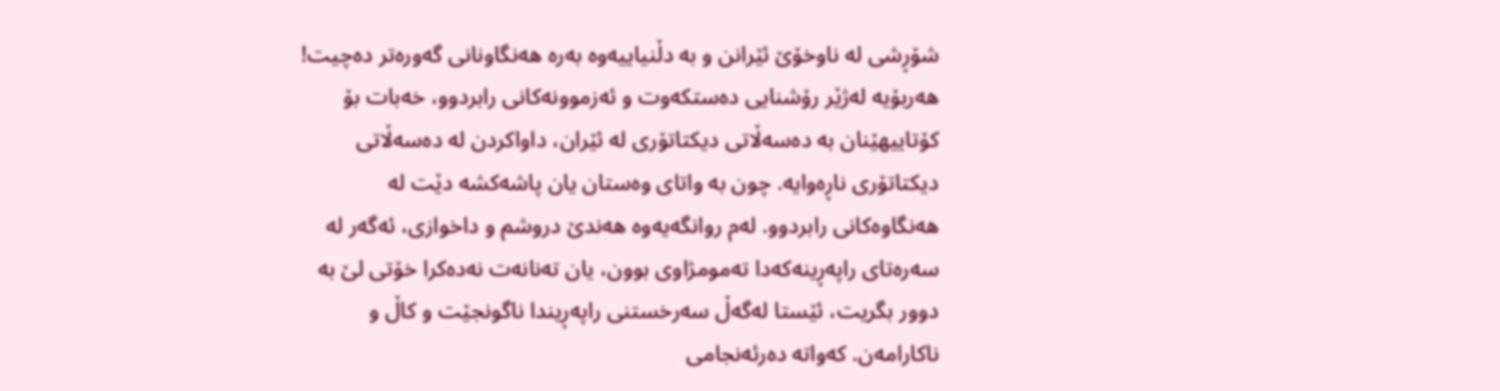شۆڕشی لە ناوخۆێ ئێرانن و بە دڵنیاییەوە بەرە هەنگاونانی گەورەتر دەچیت!
هەربۆیە لەژێر رۆشنایی دەستکەوت و ئەزموونەکانی رابردوو، خەبات بۆ کۆتاییهێنان بە دەسەڵاتی دیکتاتۆری لە ئێران، داواکردن لە دەسەڵاتی دیکتاتۆری ناڕەوایە. چون بە واتای وەستان یان پاشەکشە دێت لە هەنگاوەکانی رابردوو. لەم روانگەیەوە هەندێ دروشم و داخوازی، ئەگەر لە سەرەتای راپەڕینەکەدا تەمومژاوی بوون، یان تەنانەت نەدەکرا خۆتی لێ بە دوور بگریت، ئێستا لەگەڵ سەرخستنی راپەڕیندا ناگونجێت و کاڵ و ناکارامەن. کەواتە دەرئەنجامی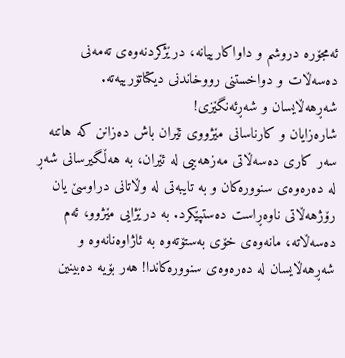ئەمجۆرە دروشم و داواکارییانە، درێژکردنەوەی تەمەنی دەسەڵات و دواخستنی رووخاندنی دیکتاتۆرییەتە.
شەڕهەڵایسان و شەڕئەنگێزی!
شارەزایان و کارناسانی مێژووی ئێران باش دەزانن کە هاتنە سەر کاری دەسەڵاتی مەزهەبیی لە ئێران، بە هەڵگیرسانی شەڕ لە دەرەوەی سنوورەکان و بە تایبەتی لە وڵاتانی دراوسێ یان رۆژهەڵاتی ناوەڕاست دەستپێکرد. بە درێژایی مێژوو، ئەم دەسەڵاتە، مانەوەی خۆی بەستۆتەوە بە ئاژاوەنانەوە و شەڕهەڵایسان لە دەرەوەی سنوورەکاندا! هەر بۆیە دەبینین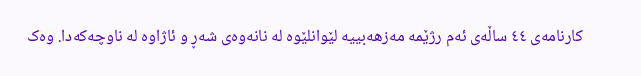کارنامەی ٤٤ ساڵەی ئەم رژێمە مەزهەبییە لێوانلێوە لە نانەوەی شەڕ و ئاژاوە لە ناوچەکەدا. وەک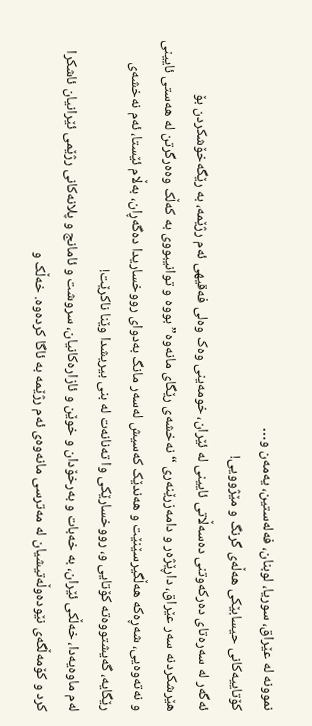نموونە لە عێراق، سوریا، لوبنان، فەلەستین، یەمەن و…
کۆتاییەکانی حیسابێکی هەڵەی گرنگ و مێژوویی!
ئەگەر لە سەرەتای دەرکەوتنی دەسەڵاتی ئایینی لە ئێران، خومەینی وەک وەلی فەقیهی ئەم رژێمە، بە رێگەخۆشکردن بۆ هێرشکردنە سەر عێراق، داڕێژەر و دامەزرێنەری “نەخشەی رێگای مانەوە” بووە و توانیبووی بە کەڵک وەەرگرتن لە هەستی ئایینی و نەتەوەیی، شەڕەکە هەڵگیرسێنێت و هەندێک کەسیش لەسەر مانگ بەدوای رووخساریدا دەگەڕان، بەڵام ئێستا، ئەم نەخشەی رێگایە، گەیشتووەتە کۆتایی و، رووخسارێکی وا تەنانەت لە بنی بیریشدا وێنا ناکرێت!
لەم ماوەیەدا، خەڵکی ئێران، بە خەبات و بەرخۆدان و خوێن و ئازارەکانیان، سروشت و ئامانج و پلانەکانی رژێمی ئێرانیان ئاشکرا کرد و کۆمەڵگەی نێودەوڵەتیشیان لە مەترسی مانەوەی ئەم رژێمە بە ئاگا کردەوە. خەڵک و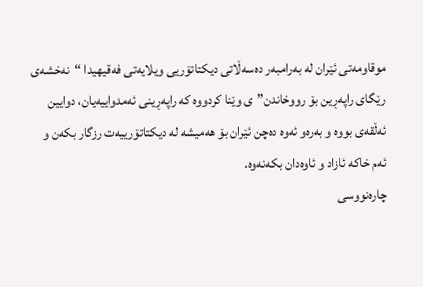موقاومەتی ئێران لە بەرامبەر دەسەڵاتی دیکتاتۆریی ویلایەتی فەقیهیدا “نەخشەی رێگای راپەڕین بۆ رووخاندن”ی وێنا کردووە کە راپەڕینی ئەمدواییەیان، دوایین ئەڵقەی بووە و بەرەو ئەوە دەچن ئێران بۆ هەمیشە لە دیکتاتۆرییەت رزگار بکەن و ئەم خاکە ئازاد و ئاوەدان بکەنەوە.
چارەنووسی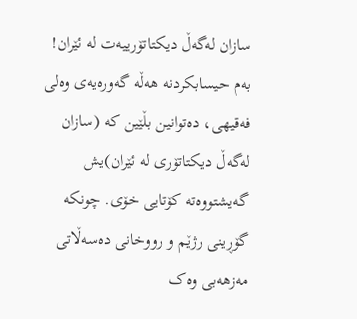سازان لەگەڵ دیکتاتۆرییەت لە ئێران!
بەم حیسابکردنە هەڵە گەورەیەی وەلی فەقیهی، دەتوانین بڵێین کە (سازان لەگەڵ دیکتاتۆری لە ئێران)یش گەیشتووەتە کۆتایی خۆی. چونکە گۆڕینی رژێم و رووخانی دەسەڵاتی مەزهەبی وەک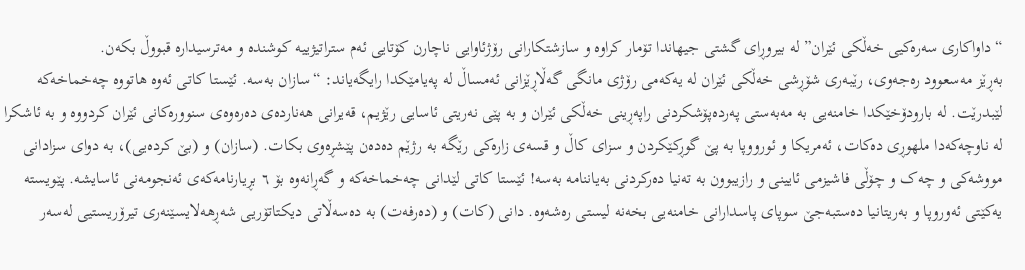“داواکاری سەرەکیی خەڵکی ئێران” لە بیروڕای گشتی جیهاندا تۆمار کراوە و سازشتکارانی رۆژئاوایی ناچارن کۆتایی ئەم ستراتیژییە کوشندە و مەترسیدارە قبووڵ بکەن.
بەڕێز مەسعوود رەجەوی، رێبەری شۆڕشی خەڵکی ئێران لە یەکەمی رۆژی مانگی گەڵاڕێزانی ئەمساڵ لە پەیامێکدا رایگەیاند: “سازان بەسە. ئێستا کاتی ئەوە هاتووە چەخماخەکە لێبدرێت. لە بارودۆخێکدا خامنەیی بە مەبەستی پەردەپۆشکردنی راپەڕینی خەڵکی ئێران و بە پێی نەریتی ئاسایی رێژیم، قەیرانی هەناردەی دەرەوەی سنوورەکانی ئێران کردووە و بە ئاشکرا لە ناوچەکەدا ملهوڕی دەکات، ئەمریکا و ئورووپا بە پێ گوڕکێکردن و سزای کاڵ و قسەی زارەکی رێگە بە رژێم دەدەن پێشڕەوی بکات. (سازان) و (بێ کردەیی)، بە دوای سزادانی مووشەکی و چەک و چۆڵی فاشیزمی ئایینی و رازیبوون بە تەنیا دەرکردنی بەیاننامە بەسە! ئێستا کاتی لێدانی چەخماخەکە و گەڕانەوە بۆ ٦ بڕیارنامەکەی ئەنجومەنی ئاسایشە. پێویستە یەکێتی ئەوروپا و بەریتانیا دەستبەجێ سوپای پاسدارانی خامنەیی بخەنە لیستی رەشەوە. دانی (کات) و (دەرفەت) بە دەسەڵاتی دیکتاتۆریی شەڕهەلایسێنەری تیرۆریستیی لەسەر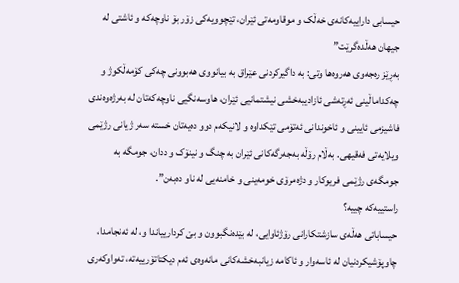حیسابی داراییەکانەی خەڵک و موقاومەتی ئێران، تێچوویەکی زۆر بۆ ناوچەکە و ئاشتی لە جیهان هەڵدەگرێت”
بەڕێز رەجەوی هەروەها وتی: بە داگیرکردنی عێراق بە بیانووی هەبوونی چەکی کۆمەڵکوژ و چەکداماڵینی ئەڕتەشی ئازادیبەخشی نیشتمانیی ئێران، هاوسەنگیی ناوچەکەتان لە بەرژەوەندی فاشیزمی ئایینی و ئاخوندانی ئەتۆمی تێکداوە و لانیکەم دوو دەیەتان خستە سەر ژیانی رژێمی ویلایەتی فەقیهی. بەڵام رۆڵە بەجەرگەکانی ئێران بە چنگ و نینۆک و ددان، جومگە بە جومگەی رژێمی فریوکار و دژەمرۆی خومەینی و خامنەیی لە ناو دەبەن”.
راستییەکە چییە؟
حیساباتی هەڵەی سازشتکارانی رۆژئاوایی، لە بێدەنگبوون و بێ کردارییاندا و، لە ئەنجامدا، چاوپۆشیکردنیان لە ئاسەوار و ئاکامە زیانبەخشەکانی مانەوەی ئەم دیکتاتۆرییەتە، تەواوکەری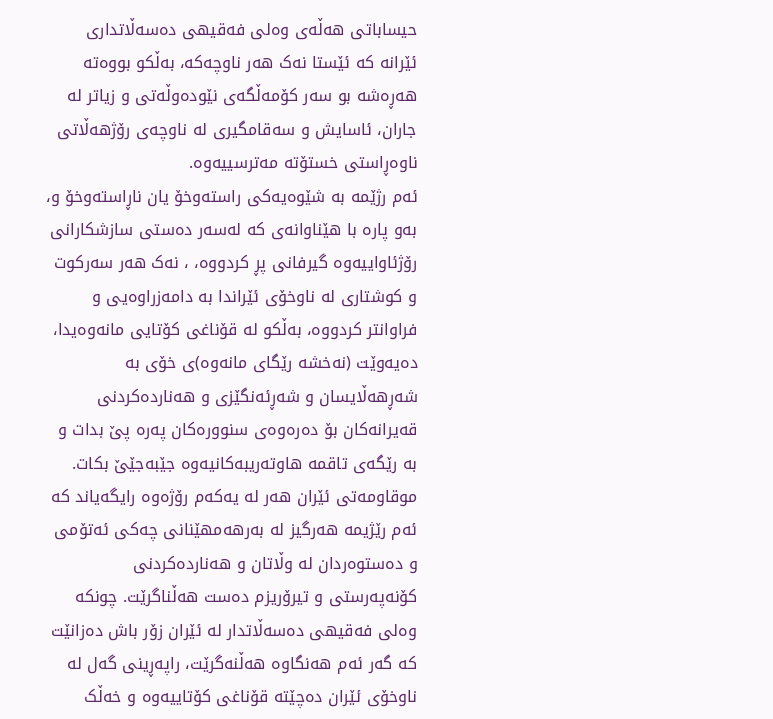حیساباتی هەڵەی وەلی فەقیهی دەسەڵاتداری ئێرانە کە ئێستا نەک هەر ناوچەکە، بەڵکو بووەتە هەڕەشە بو سەر کۆمەڵگەی نێودەوڵەتی و زیاتر لە جاران، ئاسایش و سەقامگیری لە ناوچەی رۆژهەڵاتی ناوەڕاستی خستۆتە مەترسییەوە.
ئەم رژێمە بە شێوەیەکی راستەوخۆ یان ناڕاستەوخۆ و، بەو پارە با هێناوانەی کە لەسەر دەستی سازشکارانی رۆژئاواییەوە گیرفانی پڕ کردووە، ، نەک هەر سەرکوت و کوشتاری لە ناوخۆی ئێراندا بە دامەزراوەیی و فراوانتر کردووە، بەڵکو لە قۆناغی کۆتایی مانەوەیدا، دەیەوێت (نەخشە رێگای مانەوە)ی خۆی بە شەڕهەڵایسان و شەڕئەنگێزی و هەناردەکردنی قەیرانەکان بۆ دەرەوەی سنوورەکان پەرە پێ بدات و بە رێگەی تاقمە هاوتەریبەکانیەوە جێبەجێێ بکات.
موقاومەتی ئێران هەر لە یەکەم رۆژەوە رایگەیاند کە ئەم رێژیمە هەرگیز لە بەرهەمهێنانی چەکی ئەتۆمی و دەستوەردان لە وڵاتان و هەناردەکردنی کۆنەپەرستی و تیرۆریزم دەست هەڵناگرێت. چونکە وەلی فەقیهی دەسەڵاتدار لە ئێران زۆر باش دەزانێت کە گەر ئەم هەنگاوە هەڵنەگرێت، راپەڕینی گەل لە ناوخۆی ئێران دەچێتە قۆناغی کۆتاییەوە و خەڵک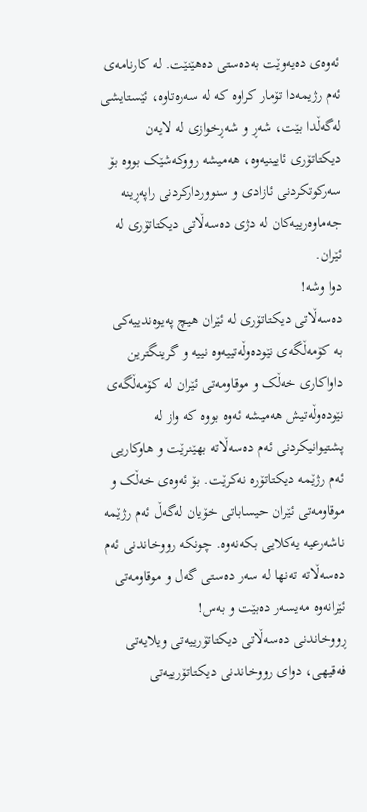ئەوەی دەیەوێت بەدەستی دەهێنێت. لە کارنامەی ئەم رژیمەدا تۆمار کراوە کە لە سەرەتاوە، ئێستایشی لەگەڵدا بێت، شەڕ و شەڕخوازی لە لایەن دیکتاتۆری ئایینیەوە، هەمیشە رووکەشێک بووە بۆ سەرکوتکردنی ئازادی و سنووردارکردنی راپەڕینە جەماوەرییەکان لە دژی دەسەڵاتی دیکتاتۆری لە ئێران.
دوا وشە!
دەسەڵاتی دیکتاتۆری لە ئێران هیچ پەیوەندییەکی بە کۆمەڵگەی نێودەوڵەتییەوە نییە و گرینگترین داواکاری خەڵک و موقاومەتی ئێران لە کۆمەڵگەی نێودەوڵەتیش هەمیشە ئەوە بووە کە واز لە پشتیوانیکردنی ئەم دەسەڵاتە بهێنرێت و هاوکاریی ئەم رژێمە دیکتاتۆرە نەکرێت. بۆ ئەوەی خەڵک و موقاومەتی ئێران حیساباتی خۆیان لەگەڵ ئەم رژێمە ناشەرعیە یەکلایی بکەنەوە. چونکە رووخاندنی ئەم دەسەڵاتە تەنها لە سەر دەستی گەل و موقاومەتی ئێرانەوە مەیسەر دەبێت و بەس!
ڕووخاندنی دەسەڵاتی دیکتاتۆرییەتی ویلایەتی فەقیهی، دوای رووخاندنی دیکتاتۆرییەتی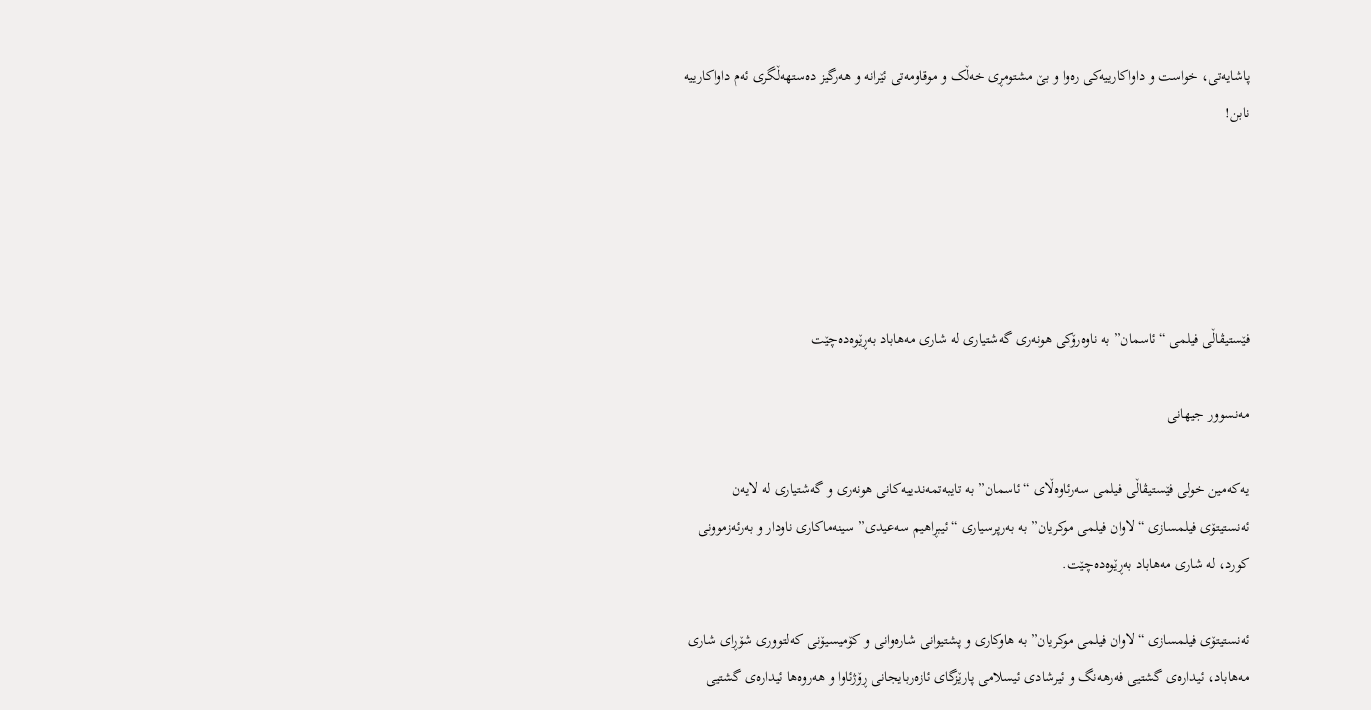پاشایەتی، خواست و داواکارییەکی رەوا و بێ مشتومڕی خەڵک و موقاومەتی ئێرانە و هەرگیز دەستهەڵگری ئەم داواکارییە نابن!





فێستیڤاڵی فیلمی “ئاسمان” به ناوه‌رۆکی هونه‌ری گه‌شتیاری‌ لە شاری مەهاباد به‌ڕێوه‌ده‌چێت

مەنسوور جیهانی

یه‌که‌مین خولی فێستیڤاڵی فیلمی سه‌رئاوه‌ڵای “ئاسمان” به تایبه‌تمه‌ندییه‌کانی هونه‌ری و گه‌شتیاری‌ لە لایەن ئەنستیتۆی فیلمسازی “لاوان فیلمی موکریان” بە بەرپرسیاری “ئیبڕاهیم سەعیدی” سینەماکاری ناودار و بەرئەزموونی کورد، لە شاری مەهاباد به‌ڕێوه‌ده‌چێت.

ئەنستیتۆی فیلمسازی “لاوان فیلمی موکریان” بە هاوکاری و پشتیوانی شاره‌وانی و کۆمیسیۆنی که‌لتووری شۆڕای شاری مەهاباد، ئیدارەی گشتیی فەرهەنگ و ئیرشادی ئیسلامی پارێزگای ئازەربایجانی ڕۆژئاوا و هه‌روه‌ها ئیدارەی گشتیی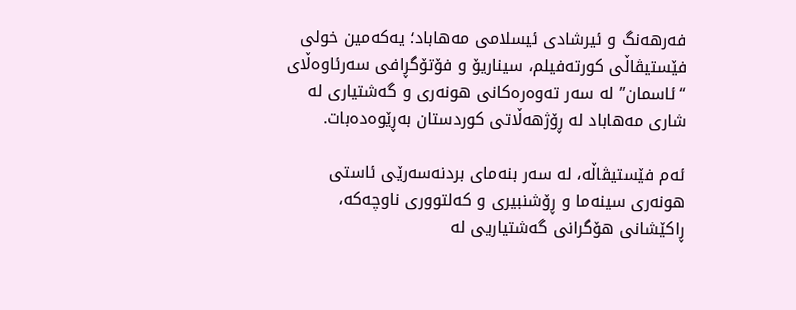فەرهەنگ و ئیرشادی ئیسلامی مەهاباد؛ یه‌که‌مین خولی فێستیڤاڵی کورته‌فیلم، سیناریۆ و فۆتۆگڕافی سه‌رئاوه‌ڵای “ئاسمان” له‌ سه‌ر ته‌وه‌ره‌‌کانی هونه‌ری و گه‌شتیاری‌ لە شاری مەهاباد له ڕۆژهه‌ڵاتی کوردستان به‌ڕێوه‌ده‌بات.

ئه‌م فێستیڤاڵه، له‌ سه‌ر بنه‌مای بردنه‌سه‌رێی ئاستی هونه‌ری سینه‌ما و ڕۆشنبیری و که‌لتووری ناوچه‌که، ڕاکێشانی هۆگرانی گه‌شتیاریی لە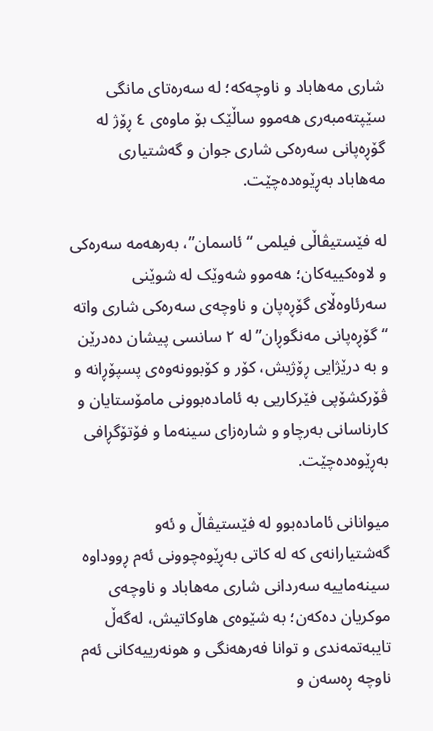شاری مەهاباد و ناوچه‌که؛ له سه‌ره‌تای مانگی سێپته‌مبه‌ری هه‌موو ساڵێک بۆ ماوه‌ی ٤ ڕۆژ له گۆڕه‌پانی سه‌ره‌کی شاری جوان و گه‌شتیاری‌ مەهاباد به‌ڕێوه‌ده‌چێت.

له فێستیڤاڵی فیلمی “ئاسمان”، به‌رهه‌مه‌ سه‌ره‌کی و لاوه‌کییه‌کان؛ هه‌موو شه‌وێک له شوێنی سه‌رئاوه‌ڵای گۆڕه‌پان و ناوچه‌ی سه‌ره‌کی شاری ‌واته “گۆڕه‌پانی مه‌نگوڕان” له ٢ سانسی پیشان ده‌درێن و به درێژایی ڕۆژیش، کۆر و کۆبوونه‌وه‌ی پسپۆڕانه و ڤۆرکشۆپی فێرکاریی به ئاماده‌بوونی مامۆستایان و کارناسانی به‌رچاو و شاره‌زای سینه‌ما و فۆتۆگڕافی به‌ڕێوه‌ده‌چێت.

میوانانی ئاماده‌بوو له فێستیڤاڵ و ئه‌و گه‌شتیارانه‌ی که له کاتی به‌ڕێوه‌چوونی ئه‌م ڕووداوه سینه‌ماییه‌‌ سه‌ردانی شاری مەهاباد و ناوچه‌ی موکریان ده‌که‌ن؛ به شێوه‌ی هاوکاتیش، له‌گه‌ڵ تایبه‌تمه‌ندی و توانا فه‌رهه‌نگی و هونه‌رییه‌کانی ئه‌م ناوچه ڕه‌سه‌ن و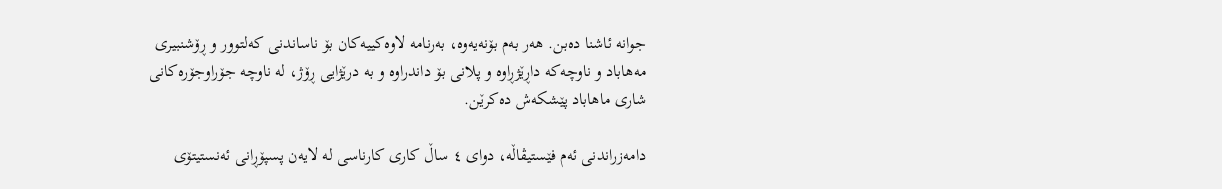جوانه ئاشنا ده‌بن. هه‌ر به‌م بۆنه‌یه‌وه، به‌رنامه لاوه‌کییه‌کان بۆ ناساندنی که‌لتوور و ڕۆشنبیری مه‌هاباد و ناوچه‌که داڕێژڕاوه و پلانی بۆ داندراوه و به درێژایی ڕۆژ، له ناوچه جۆراوجۆره‌کانی شاری ماهاباد پێشکه‌ش ده‌کرێن.

دامه‌زراندنی ئه‌م فێستیڤاڵه، دوای ٤ ساڵ کاری کارناسی له لایه‌ن پسپۆڕانی ئەنستیتۆی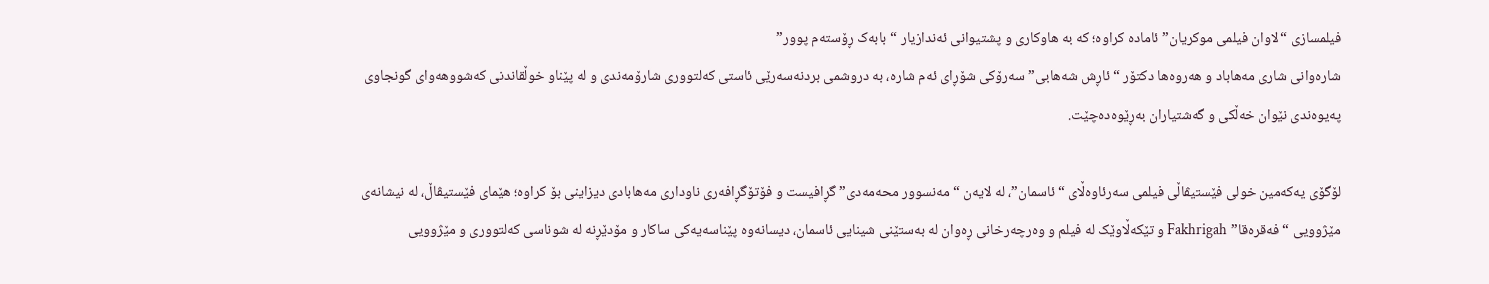فیلمسازی “لاوان فیلمی موکریان” ئاماده کراوه؛ که به هاوکاری و پشتیوانی ئه‌ندازیار “بابه‌ک ڕۆسته‌م پوور”
شاره‌وانی شاری مەهاباد و هه‌روه‌ها دکتۆر “ئاڕش شه‌هابی” سه‌رۆکی شۆڕای ئه‌م شاره، به دروشمی بردنه‌سه‌رێی ئاستی که‌لتووری شارۆمه‌ندی و له پێناو خوڵقاندنی که‌شووهه‌وای گونجاوی په‌یوه‌ندی نێوان خه‌ڵکی و گه‌شتیاران به‌ڕێوه‌ده‌چێت.

لۆگۆی یه‌که‌مین خولی فێستیڤاڵی فیلمی سه‌رئاوه‌ڵای “ئاسمان”، له لایه‌ن “مه‌نسوور محه‌مه‌دی” گڕافیست و فۆتۆگڕافه‌ری ناوداری مه‌هابادی دیزاینی بۆ کراوه؛ هێمای فێستیڤاڵ، له نیشانه‌ی مێژوویی “فه‌قره‌قا” Fakhrigah و تێکه‌ڵاوێک له فیلم و وه‌رچه‌رخانی ڕه‌وان له به‌ستێنی شینایی ئاسمان، دیسانه‌وه پێناسه‌یه‌کی ساکار و مۆدێڕنه له شوناسی که‌لتووری و مێژوویی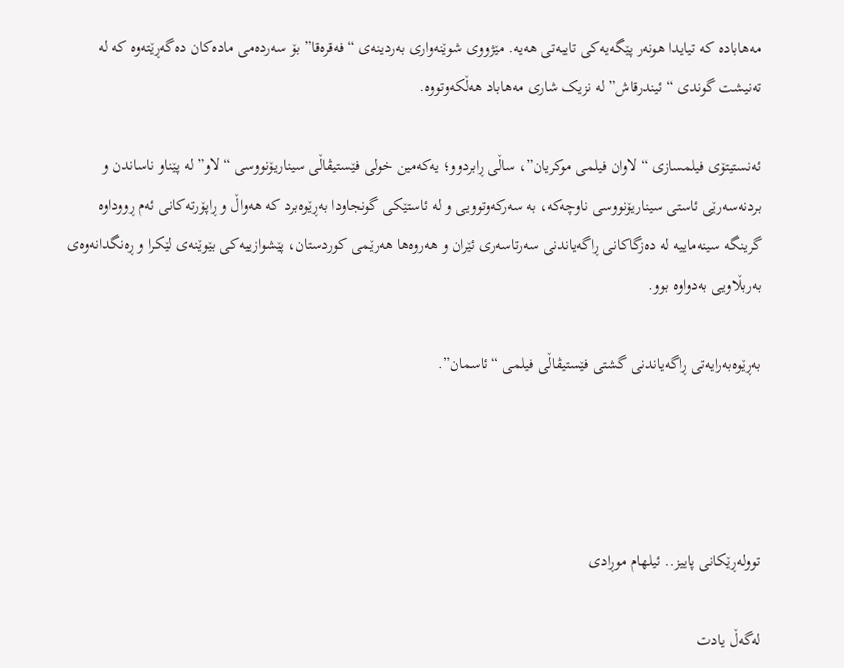مه‌هاباده که تیایدا هونه‌ر پێگه‌یه‌کی تایبه‌تی هه‌یه. مێژووی شوێنه‌واری به‌ردینه‌ی “فه‌قره‌قا” بۆ سه‌رده‌می ماده‌کان ده‌گه‌ڕێته‌وه که له ته‌نیشت گوندی “ئیندرقاش” له نزیک شاری مه‌هاباد هه‌ڵکه‌وتووه.

ئەنستیتۆی فیلمسازی “لاوان فیلمی موکریان”، ساڵی ڕابردوو؛ یەکەمین خولی فێستیڤاڵی سیناریۆنووسی “لاو” لە پێناو ناساندن و بردنەسەرێی ئاستی سیناریۆنووسی ناوچەکە، به سه‌رکه‌وتوویی و له ئاستێکی گونجاودا بەڕێوەبرد که هه‌واڵ و ڕاپۆرته‌کانی ئه‌م ڕووداوه گرینگه سینه‌ماییه له ده‌زگاکانی ڕاگه‌یاندنی سه‌رتاسه‌ری ئێران و هه‌روه‌ها هه‌رێمی کوردستان، پێشوازییه‌کی بێوێنه‌ی لێکرا و ڕه‌نگدانه‌وه‌ی به‌ربڵاویی به‌دواوه بوو.

بەڕێوەبەرایەتی ڕاگەیاندنی گشتی فێستیڤاڵی فیلمی “ئاسمان”.




توولەڕێکانی پاییز.. ئیلهام موڕادی

لەگەڵ یادت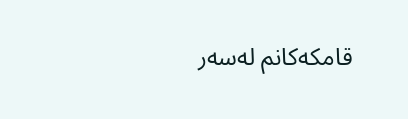قامکەکانم لەسەر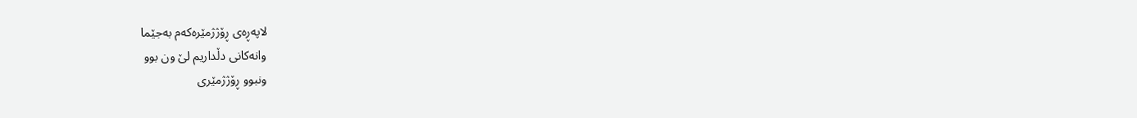لاپەڕەی ڕۆژژمێرەکەم بەجێما
وانەکانی دڵداریم لێ ون بوو
ونبوو ڕۆژژمێری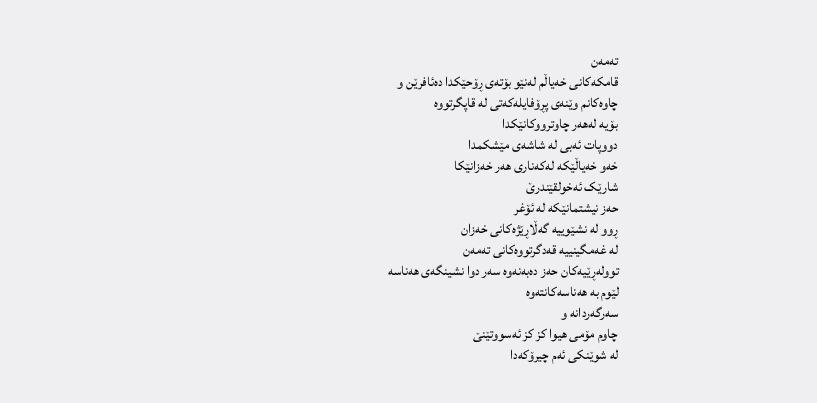تەمەن
قامکەکانی خەیاڵم لەنێو بۆتەی ڕۆحێکدا دەئافرێن و
چاوەکانم وێنەی پڕۆفایلەکەتی لە قاپگرتووە
بۆیە لەهەر چاوترووکانێکدا
دووپات ئەبی لە شاشەی مێشکمدا
خەو خەیاڵێکە لەکەناری هەر خەزانێکا
شارێک ئەخولقێندرێ
حەز نیشتمانێکە لە ئۆغر
ڕوو لە نشێوییە گەڵاڕێژەکانی خەزان
لە غەمگینییە قەدگرتووەکانی تەمەن
توولەڕێیەکان حەز دەبەنەوە سەر دوا نشینگەی هەناسە
لێوم بە هەناسەکانتەوە
سەرگەردانە و
چاوم مۆمی هیوا کز کز ئەسووتێنێ
لە شوێنکی ئەم چیرۆکەدا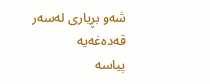شەو بڕیاری لەسەر قەدەغەیە
پیاسە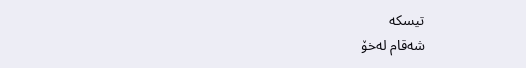تیسکە
شەقام لەخۆ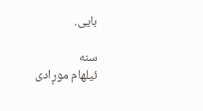بایی.

سنە
ئیلهام موڕادی